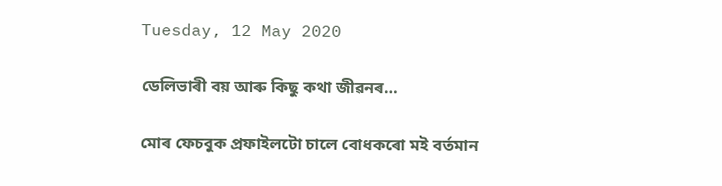Tuesday, 12 May 2020

ডেলিভাৰী বয় আৰু কিছু কথা জীৱনৰ…

মোৰ ফেচবুক প্ৰফাইলটো চালে বোধকৰো মই বৰ্তমান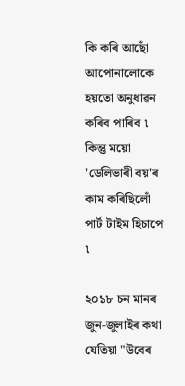কি কৰি আছোঁ আপোনালোকে হয়তো অনুধাৱন কৰিব পাৰিব ৷ কিন্তু ময়ো 'ডেলিভাৰী বয়'ৰ কাম কৰিছিলোঁ পাৰ্ট টাইম হিচাপে ৷

২০১৮ চন মানৰ জুন-জুলাইৰ কথা যেতিয়া "উবেৰ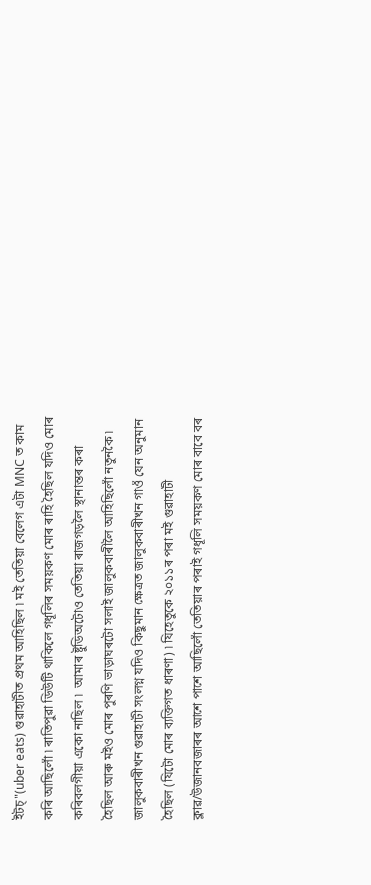ইটচ্"(uber eats) গুৱাহাটীত প্ৰথম আহিছিল ৷ মই তেতিয়া বেলেগ এটা MNC ত কাম কৰি আছিলোঁ ৷ ৰাতিপুৱা ডিউটি থাকিলে গধূলিৰ সময়কণ মোৰ ৰাহি হৈছিল যদিও মোৰ কৰিবলগীয়া একো নাছিল ৷  আমাৰ ষ্টুডিঅটোও তেতিয়া ৰাজগড়লৈ স্থানান্তৰ কৰা হৈছিল আৰু মইও মোৰ পুৰণি ভাড়াঘৰটো সলাই জালুকবাৰীলৈ আহিছিলোঁ নতুনকৈ ৷ জালুকবাৰীখন গুৱাহাটী সংলগ্ন যদিও কিছুমান ক্ষেত্ৰত জালুকবাৰীখন গাওঁ যেন অনুমান হৈছিল (যিটো মোৰ ব্যক্তিগত ধাৰণা) ৷ যিহেতুকে ২০১১ৰ পৰা মই গুৱাহাটী ক্লাৱ/উজানবজাৰৰ আশে পাশে আছিলোঁ তেতিয়াৰ পৰাই গধূলি সময়কণ মোৰ বাবে বৰ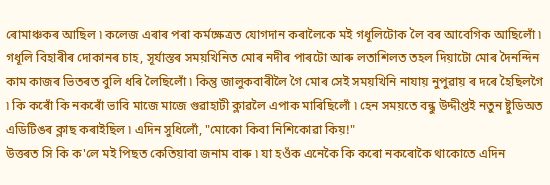ৰোমাঞ্চকৰ আছিল ৷ কলেজ এৰাৰ পৰা কৰ্মক্ষেত্ৰত যোগদান কৰালৈকে মই গধূলিটোক লৈ বৰ আবেগিক আছিলোঁ ৷ গধূলি বিহাৰীৰ দোকানৰ চাহ, সূৰ্যাস্তৰ সময়খিনিত মোৰ নদীৰ পাৰটো আৰু লতাশিলত তহল দিয়াটো মোৰ দৈনন্দিন কাম কাজৰ ভিতৰত বুলি ধৰি লৈছিলোঁ ৷ কিন্তু জালুকবাৰীলৈ গৈ মোৰ সেই সময়খিনি নাযায় নুপুৱায় ৰ দৰে হৈছিলগৈ ৷ কি কৰোঁ কি নকৰোঁ ভাবি মাজে মাজে গুৱাহাটী ক্লাৱলৈ এপাক মাৰিছিলোঁ ৷ হেন সময়তে বন্ধু উদ্দীপ্তই নতুন ষ্টুডিঅত এডিটিঙৰ ক্লাছ কৰাইছিল ৷ এদিন সুধিলোঁ, "মোকো কিবা নিশিকোৱা কিয়!"
উত্তৰত সি কি ক'লে মই পিছত কেতিয়াবা জনাম বাৰু ৷ যা হওঁক এনেকৈ কি কৰো নকৰোকৈ থাকোতে এদিন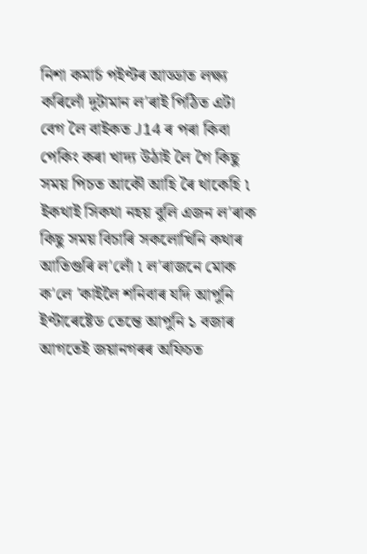নিশা কমাৰ্চ পইণ্টৰ আড্ডাত লক্ষ্য কৰিলোঁ দুটামান ল'ৰাই পিঠিত এটা বেগ লৈ বাইকত J14 ৰ পৰা কিবা পেকিং কৰা খাদ্য উঠাই লৈ গৈ কিছু সময় পিচত আকৌ আহি ৰৈ থাকেহি ৷ ইকথাই সিকথা নহয় বুলি এজন ল'ৰাক কিছু সময় বিচাৰি সকলোখিনি কথাৰ আতিগুৰি ল'লোঁ ৷ ল'ৰাজনে মোক ক'লে 'কাইলৈ শনিবাৰ যদি আপুনি ইণ্টাৰেষ্টেড তেন্তে আপুনি ১ বজাৰ আগতেই জয়ানগৰৰ অফিচত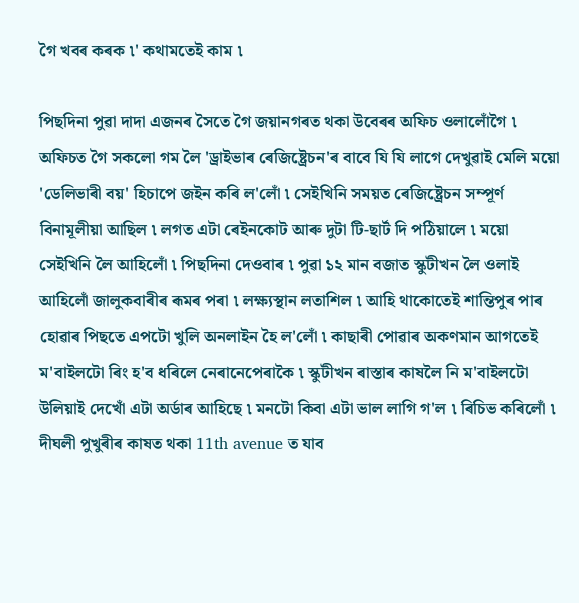গৈ খবৰ কৰক ৷' কথামতেই কাম ৷

পিছদিনা পুৱা দাদা এজনৰ সৈতে গৈ জয়ানগৰত থকা উবেৰৰ অফিচ ওলালোঁগৈ ৷ অফিচত গৈ সকলো গম লৈ 'ড্ৰাইভাৰ ৰেজিষ্ট্ৰেচন'ৰ বাবে যি যি লাগে দেখুৱাই মেলি ময়ো 'ডেলিভাৰী বয়' হিচাপে জইন কৰি ল'লোঁ ৷ সেইখিনি সময়ত ৰেজিষ্ট্ৰেচন সম্পূৰ্ণ বিনামূলীয়া আছিল ৷ লগত এটা ৰেইনকোট আৰু দুটা টি-ছাৰ্ট দি পঠিয়ালে ৷ ময়ো সেইখিনি লৈ আহিলোঁ ৷ পিছদিনা দেওবাৰ ৷ পুৱা ১২ মান বজাত স্কুটীখন লৈ ওলাই আহিলোঁ জালুকবাৰীৰ ৰূমৰ পৰা ৷ লক্ষ্যস্থান লতাশিল ৷ আহি থাকোতেই শান্তিপুৰ পাৰ হোৱাৰ পিছতে এপটো খুলি অনলাইন হৈ ল'লোঁ ৷ কাছাৰী পোৱাৰ অকণমান আগতেই ম'বাইলটো ৰিং হ'ব ধৰিলে নেৰানেপেৰাকৈ ৷ স্কুটীখন ৰাস্তাৰ কাষলৈ নি ম'বাইলটো উলিয়াই দেখোঁ এটা অৰ্ডাৰ আহিছে ৷ মনটো কিবা এটা ভাল লাগি গ'ল ৷ ৰিচিভ কৰিলোঁ ৷ দীঘলী পুখুৰীৰ কাষত থকা 11th avenue ত যাব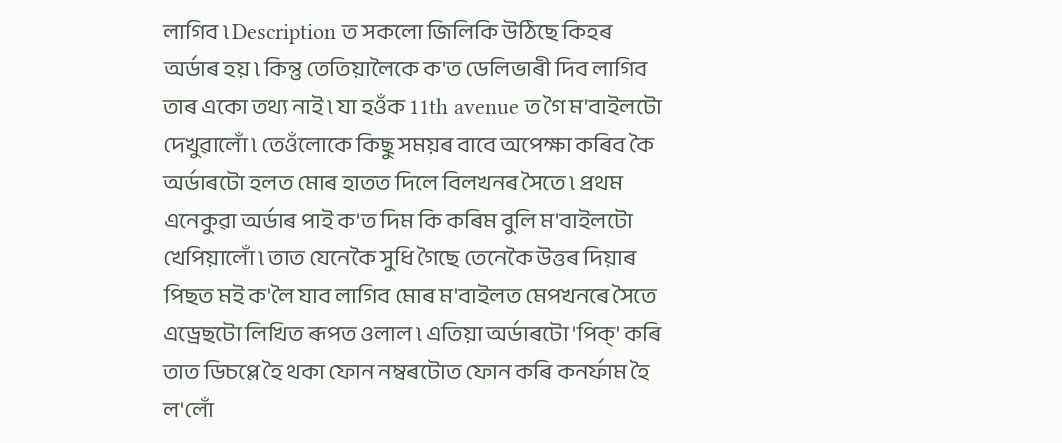লাগিব ৷ Description ত সকলো জিলিকি উঠিছে কিহৰ অৰ্ডাৰ হয় ৷ কিন্তু তেতিয়ালৈকে ক'ত ডেলিভাৰী দিব লাগিব তাৰ একো তথ্য নাই ৷ যা হওঁক 11th avenue ত গৈ ম'বাইলটো দেখুৱালোঁ ৷ তেওঁলোকে কিছু সময়ৰ বাবে অপেক্ষা কৰিব কৈ অৰ্ডাৰটো হলত মোৰ হাতত দিলে বিলখনৰ সৈতে ৷ প্ৰথম এনেকুৱা অৰ্ডাৰ পাই ক'ত দিম কি কৰিম বুলি ম'বাইলটো খেপিয়ালোঁ ৷ তাত যেনেকৈ সুধি গৈছে তেনেকৈ উত্তৰ দিয়াৰ পিছত মই ক'লৈ যাব লাগিব মোৰ ম'বাইলত মেপখনৰে সৈতে এড্ৰেছটো লিখিত ৰূপত ওলাল ৷ এতিয়া অৰ্ডাৰটো 'পিক্' কৰি তাত ডিচপ্লে হৈ থকা ফোন নম্বৰটোত ফোন কৰি কনৰ্ফাম হৈ ল'লোঁ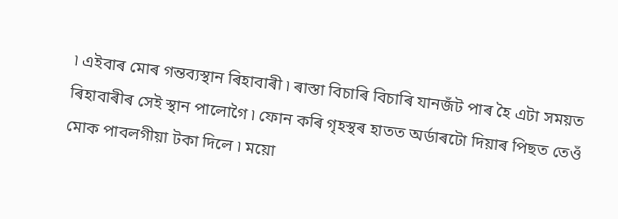৷ এইবাৰ মোৰ গন্তব্যস্থান ৰিহাবাৰী ৷ ৰাস্তা বিচাৰি বিচাৰি যানজঁট পাৰ হৈ এটা সময়ত ৰিহাবাৰীৰ সেই স্থান পালোগৈ ৷ ফোন কৰি গৃহস্থৰ হাতত অৰ্ডাৰটো দিয়াৰ পিছত তেওঁ মোক পাবলগীয়া টকা দিলে ৷ ময়ো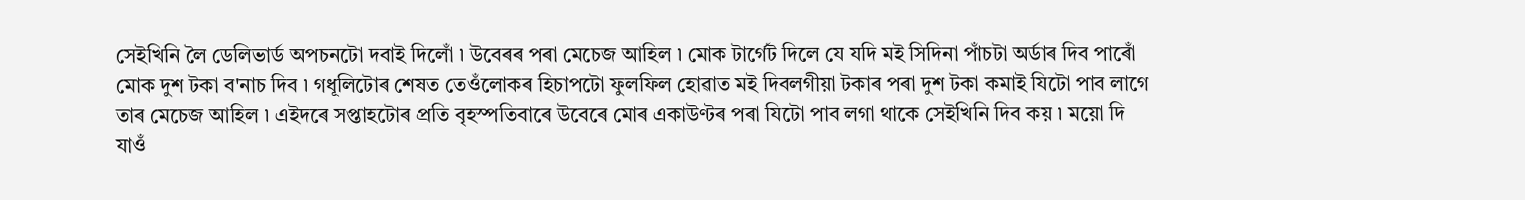সেইখিনি লৈ ডেলিভাৰ্ড অপচনটো দবাই দিলোঁ ৷ উবেৰৰ পৰা মেচেজ আহিল ৷ মোক টাৰ্গেট দিলে যে যদি মই সিদিনা পাঁচটা অৰ্ডাৰ দিব পাৰোঁ মোক দুশ টকা ব'নাচ দিব ৷ গধূলিটোৰ শেষত তেওঁলোকৰ হিচাপটো ফুলফিল হোৱাত মই দিবলগীয়া টকাৰ পৰা দুশ টকা কমাই যিটো পাব লাগে তাৰ মেচেজ আহিল ৷ এইদৰে সপ্তাহটোৰ প্ৰতি বৃহস্পতিবাৰে উবেৰে মোৰ একাউণ্টৰ পৰা যিটো পাব লগা থাকে সেইখিনি দিব কয় ৷ ময়ো দি যাওঁ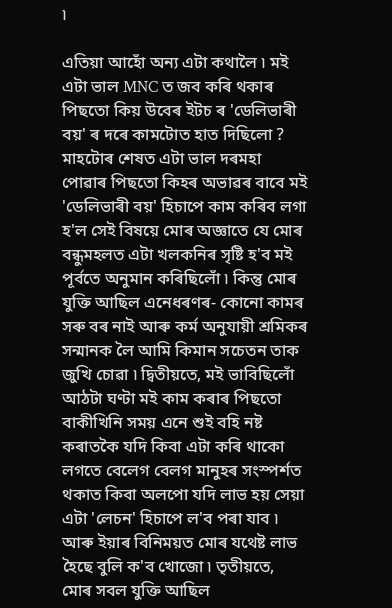৷

এতিয়া আহোঁ অন্য এটা কথালৈ ৷ মই এটা ভাল MNC ত জব কৰি থকাৰ পিছতো কিয় উবেৰ ইটচ ৰ 'ডেলিভাৰী বয়' ৰ দৰে কামটোত হাত দিছিলো ? মাহটোৰ শেষত এটা ভাল দৰমহা পোৱাৰ পিছতো কিহৰ অভাৱৰ বাবে মই 'ডেলিভাৰী বয়' হিচাপে কাম কৰিব লগা হ'ল সেই বিষয়ে মোৰ অজ্ঞাতে যে মোৰ বন্ধুমহলত এটা খলকনিৰ সৃষ্টি হ'ব মই পূৰ্বতে অনুমান কৰিছিলোঁ ৷ কিন্তু মোৰ যুক্তি আছিল এনেধৰণৰ- কোনো কামৰ সৰু বৰ নাই আৰু কৰ্ম অনুযায়ী শ্ৰমিকৰ সন্মানক লৈ আমি কিমান সচেতন তাক জুখি চোৱা ৷ দ্বিতীয়তে, মই ভাবিছিলোঁ আঠটা ঘণ্টা মই কাম কৰাৰ পিছতো বাকীখিনি সময় এনে শুই বহি নষ্ট কৰাতকৈ যদি কিবা এটা কৰি থাকো লগতে বেলেগ বেলগ মানুহৰ সংস্পৰ্শত থকাত কিবা অলপো যদি লাভ হয় সেয়া এটা 'লেচন' হিচাপে ল'ব পৰা যাব ৷ আৰু ইয়াৰ বিনিময়ত মোৰ যথেষ্ট লাভ হৈছে বুলি ক'ব খোজো ৷ তৃতীয়তে, মোৰ সবল যুক্তি আছিল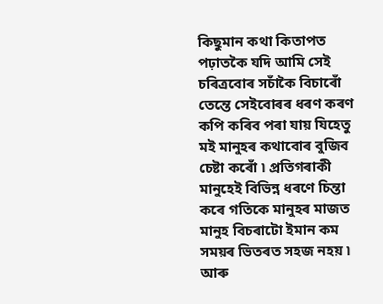কিছুমান কথা কিতাপত পঢ়াতকৈ যদি আমি সেই চৰিত্ৰবোৰ সচাঁকৈ বিচাৰোঁ তেন্তে সেইবোৰৰ ধৰণ কৰণ কপি কৰিব পৰা যায় যিহেতু মই মানুহৰ কথাবোৰ বুজিব চেষ্টা কৰোঁ ৷ প্ৰতিগৰাকী মানুহেই বিভিন্ন ধৰণে চিন্তা কৰে গতিকে মানুহৰ মাজত মানুহ বিচৰাটো ইমান কম সময়ৰ ভিতৰত সহজ নহয় ৷ আৰু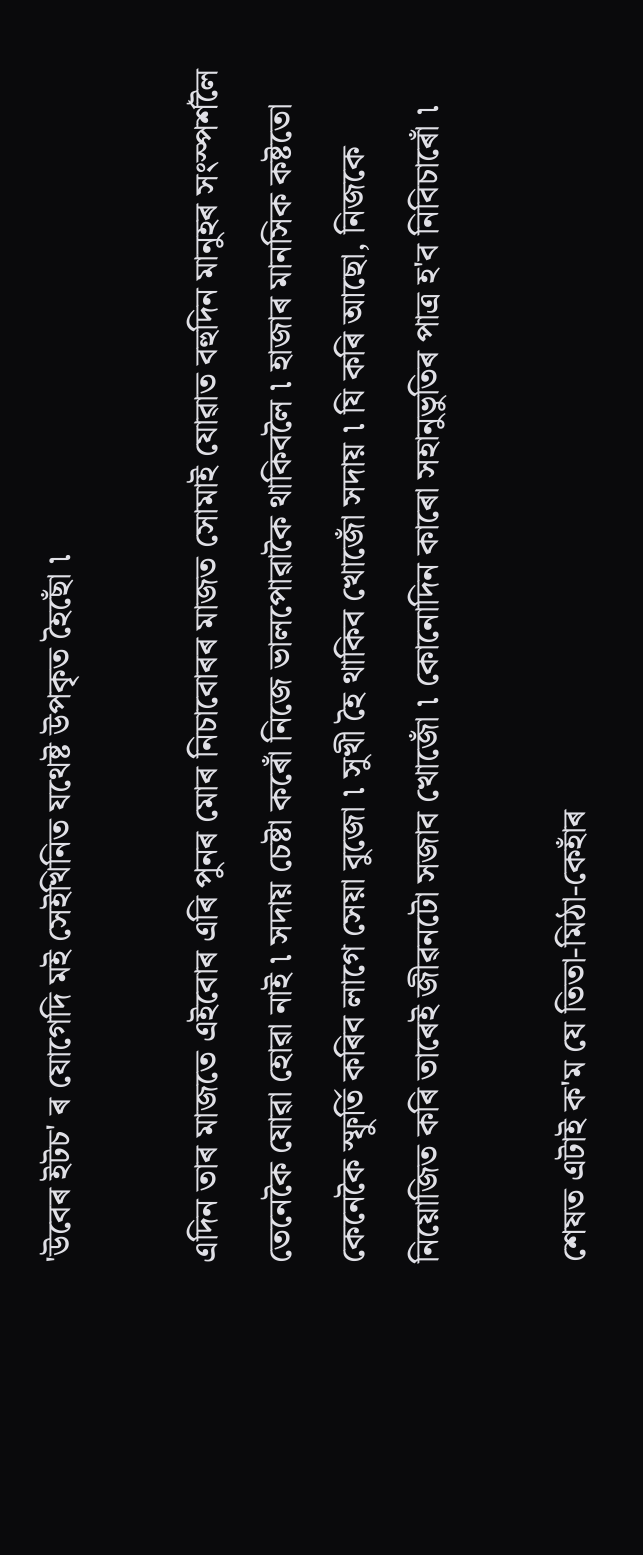'উবেৰ ইটচ' ৰ যোগেদি মই সেইখিনিত যথেষ্ট উপকৃত হৈছোঁ ৷

এদিন তাৰ মাজতে এইবোৰ এৰি পুনৰ মোৰ নিচাবোৰৰ মাজত সোমাই যোৱাত বহুদিন মানুহৰ সংস্পৰ্শলৈ তেনেকৈ যোৱা হোৱা নাই ৷ সদায় চেষ্টা কৰোঁ নিজে ভালপোৱাকৈ থাকিবলৈ ৷ হাজাৰ মানসিক কষ্টতো কেনেকৈ স্ফুৰ্তি কৰিব লাগে সেয়া বুজো ৷ সুখী হৈ থাকিব খোজোঁ সদায় ৷ যি কৰি আছো, নিজকে নিয়োজিত কৰি তাৰেই জীৱনটো সজাব খোজোঁ ৷ কোনোদিন কাৰো সহানুভুতিৰ পাত্ৰ হ'ব নিবিচাৰোঁ ৷

শেষত এটাই ক'ম যে তিতা-মিঠা-কেহাঁৰ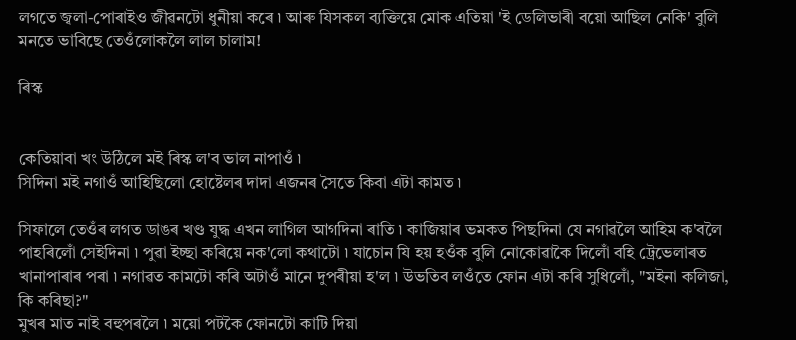লগতে জ্বলা-পোৰাইও জীৱনটো ধুনীয়া কৰে ৷ আৰু যিসকল ব্যক্তিয়ে মোক এতিয়া 'ই ডেলিভাৰী বয়ো আছিল নেকি' বুলি মনতে ভাবিছে তেওঁলোকলৈ লাল চালাম!

ৰিস্ক


কেতিয়াবা খং উঠিলে মই ৰিস্ক ল'ব ভাল নাপাওঁ ৷
সিদিনা মই নগাওঁ আহিছিলো হোষ্টেলৰ দাদা এজনৰ সৈতে কিবা এটা কামত ৷

সিফালে তেওঁৰ লগত ডাঙৰ খণ্ড যুদ্ধ এখন লাগিল আগদিনা ৰাতি ৷ কাজিয়াৰ ভমকত পিছদিনা যে নগাৱলৈ আহিম ক'বলৈ পাহৰিলোঁ সেইদিনা ৷ পুৱা ইচ্ছা কৰিয়ে নক'লো কথাটো ৷ যাচোন যি হয় হওঁক বুলি নোকোৱাকৈ দিলোঁ বহি ট্ৰেভেলাৰত খানাপাৰাৰ পৰা ৷ নগাৱত কামটো কৰি অটাওঁ মানে দুপৰীয়া হ'ল ৷ উভতিব লওঁতে ফোন এটা কৰি সুধিলোঁ, "মইনা কলিজা, কি কৰিছা?"
মুখৰ মাত নাই বহুপৰলৈ ৷ ময়ো পটকৈ ফোনটো কাটি দিয়া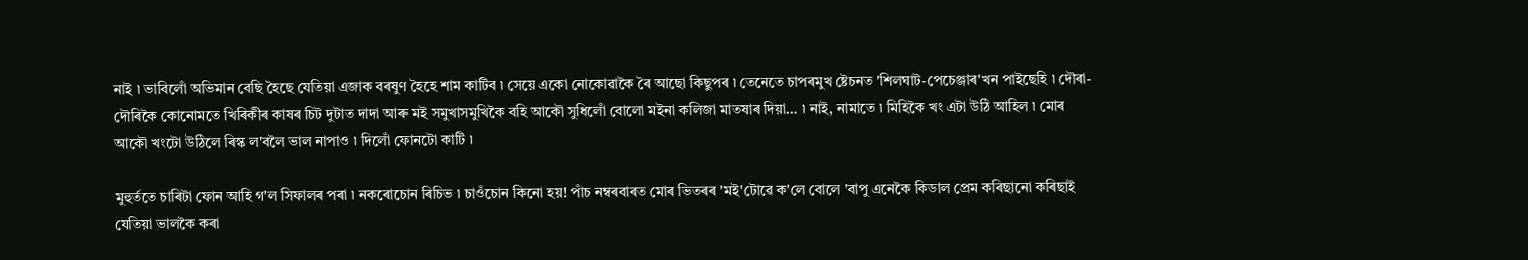নাই ৷ ভাবিলোঁ অভিমান বেছি হৈছে যেতিয়া এজাক বৰষুণ হৈহে শাম কাটিব ৷ সেয়ে একো নোকোৱাকৈ ৰৈ আছো কিছুপৰ ৷ তেনেতে চাপৰমুখ ষ্টেচনত 'শিলঘাট-পেচেঞ্জাৰ'খন পাইছেহি ৷ দৌৰা-দৌৰিকৈ কোনোমতে খিৰিকীৰ কাষৰ চিট দুটাত দাদা আৰু মই সমুখাসমুখিকৈ বহি আকৌ সুধিলোঁ বোলো মইনা কলিজা মাতষাৰ দিয়া… ৷ নাই, নামাতে ৷ মিহিকৈ খং এটা উঠি আহিল ৷ মোৰ আকৌ খংটো উঠিলে ৰিস্ক ল'বলৈ ভাল নাপাও ৷ দিলোঁ ফোনটো কাটি ৷

মুহুৰ্ততে চাৰিটা ফোন আহি গ'ল সিফালৰ পৰা ৷ নকৰোচোন ৰিচিভ ৷ চাওঁচোন কিনো হয়! পাঁচ নম্বৰবাৰত মোৰ ভিতৰৰ 'মই'টোৱে ক'লে বোলে 'বাপু এনেকৈ কিডাল প্ৰেম কৰিছানো কৰিছাই যেতিয়া ভালকৈ কৰা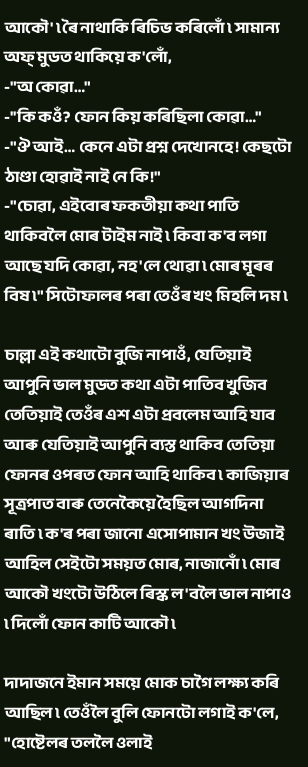আকৌ' ৷ ৰৈ নাথাকি ৰিচিভ কৰিলোঁ ৷ সামান্য অফ্ মুডত থাকিয়ে ক'লোঁ,
-"অ কোৱা…"
-''কি কওঁ? ফোন কিয় কৰিছিলা কোৱা…"
-"ঔ আই… কেনে এটা প্ৰশ্ন দেখোনহে! কেছটো ঠাণ্ডা হোৱাই নাই নে কি!"
-"চোৱা, এইবোৰ ফকতীয়া কথা পাতি থাকিবলৈ মোৰ টাইম নাই ৷ কিবা ক'ব লগা আছে যদি কোৱা, নহ'লে থোৱা ৷ মোৰ মূৰৰ বিষ ৷" সিটোফালৰ পৰা তেওঁৰ খং মিহলি দম ৷

চাল্লা এই কথাটো বুজি নাপাওঁ, যেতিয়াই আপুনি ভাল মুডত কথা এটা পাতিব খুজিব তেতিয়াই তেওঁৰ এশ এটা প্ৰবলেম আহি যাব আৰু যেতিয়াই আপুনি ব্যস্ত থাকিব তেতিয়া ফোনৰ ওপৰত ফোন আহি থাকিব ৷ কাজিয়াৰ সূত্ৰপাত বাৰু তেনেকৈয়ে হৈছিল আগদিনা ৰাতি ৷ ক'ৰ পৰা জানো এসোপামান খং উজাই আহিল সেইটো সময়ত মোৰ, নাজানোঁ ৷ মোৰ আকৌ খংটো উঠিলে ৰিস্ক ল'বলৈ ভাল নাপাও ৷ দিলোঁ ফোন কাটি আকৌ ৷

দাদাজনে ইমান সময়ে মোক চাগৈ লক্ষ্য কৰি আছিল ৷ তেওঁলৈ বুলি ফোনটো লগাই ক'লে,
"হোষ্টেলৰ তললৈ ওলাই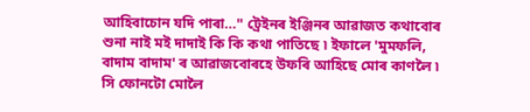আহিবাচোন যদি পাৰা…" ট্ৰেইনৰ ইঞ্জিনৰ আৱাজত কথাবোৰ শুনা নাই মই দাদাই কি কি কথা পাতিছে ৷ ইফালে 'মুমফলি, বাদাম বাদাম' ৰ আৱাজবোৰহে উফৰি আহিছে মোৰ কাণলৈ ৷ সি ফোনটো মোলৈ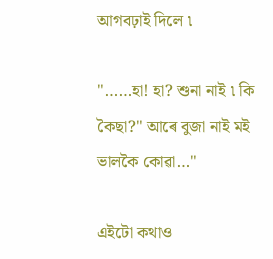আগবঢ়াই দিলে ৷

"……হা! হা? শুনা নাই ৷ কি কৈছা?" আৰে বুজা নাই মই ভালকৈ কোৱা…"

এইটো কথাও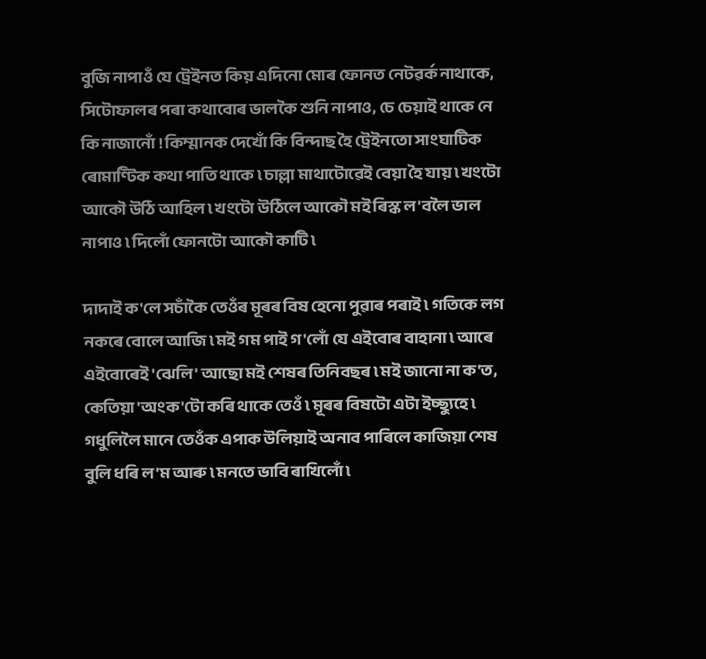বুজি নাপাওঁ যে ট্ৰেইনত কিয় এদিনো মোৰ ফোনত নেটৱৰ্ক নাথাকে, সিটোফালৰ পৰা কথাবোৰ ভালকৈ শুনি নাপাও, চে চেয়াই থাকে নে কি নাজানোঁ ! কিম্মানক দেখোঁ কি বিন্দাছ হৈ ট্ৰেইনতো সাংঘাটিক ৰোমাণ্টিক কথা পাতি থাকে ৷ চাল্লা মাথাটোৱেই বেয়া হৈ যায় ৷ খংটো আকৌ উঠি আহিল ৷ খংটো উঠিলে আকৌ মই ৰিস্ক ল'বলৈ ভাল নাপাও ৷ দিলোঁ ফোনটো আকৌ কাটি ৷

দাদাই ক'লে সচাঁকৈ তেওঁৰ মূৰৰ বিষ হেনো পুৱাৰ পৰাই ৷ গতিকে লগ নকৰে বোলে আজি ৷ মই গম পাই গ'লোঁ যে এইবোৰ বাহানা ৷ আৰে এইবোৰেই 'ঝেলি' আছো মই শেষৰ তিনিবছৰ ৷ মই জানো না ক'ত, কেতিয়া 'অংক'টো কৰি থাকে তেওঁ ৷ মূৰৰ বিষটো এটা ইচ্ছ্যুহে ৷ গধুলিলৈ মানে তেওঁক এপাক উলিয়াই অনাব পাৰিলে কাজিয়া শেষ বুলি ধৰি ল'ম আৰু ৷ মনতে ভাবি ৰাখিলোঁ ৷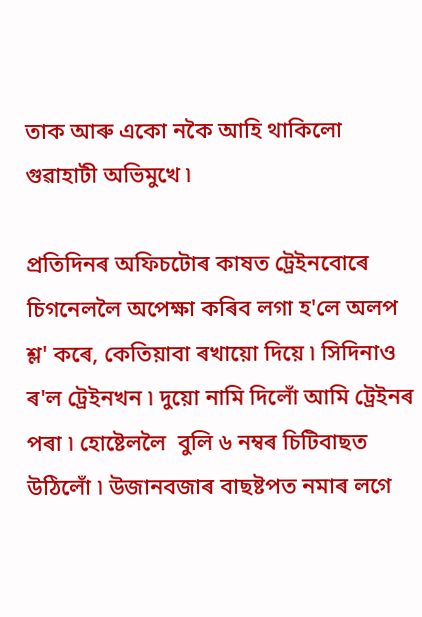তাক আৰু একো নকৈ আহি থাকিলো গুৱাহাটী অভিমুখে ৷

প্ৰতিদিনৰ অফিচটোৰ কাষত ট্ৰেইনবোৰে চিগনেললৈ অপেক্ষা কৰিব লগা হ'লে অলপ শ্ল' কৰে, কেতিয়াবা ৰখায়ো দিয়ে ৷ সিদিনাও ৰ'ল ট্ৰেইনখন ৷ দুয়ো নামি দিলোঁ আমি ট্ৰেইনৰ পৰা ৷ হোষ্টেললৈ  বুলি ৬ নম্বৰ চিটিবাছত উঠিলোঁ ৷ উজানবজাৰ বাছষ্টপত নমাৰ লগে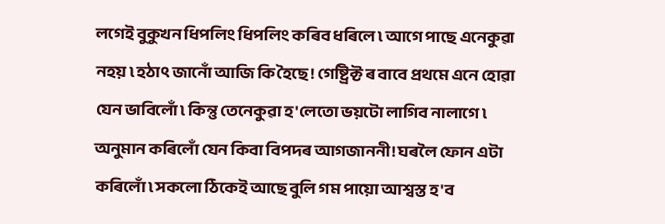লগেই বুকুখন ধিপলিং ধিপলিং কৰিব ধৰিলে ৷ আগে পাছে এনেকুৱা নহয় ৷ হঠাৎ জানোঁ আজি কি হৈছে! গেষ্ট্ৰিক্ট ৰ বাবে প্ৰথমে এনে হোৱা যেন ভাবিলোঁ ৷ কিন্তু তেনেকুৱা হ'লেতো ভয়টো লাগিব নালাগে ৷ অনুমান কৰিলোঁ যেন কিবা বিপদৰ আগজাননী! ঘৰলৈ ফোন এটা কৰিলোঁ ৷ সকলো ঠিকেই আছে বুলি গম পায়ো আশ্বস্ত হ'ব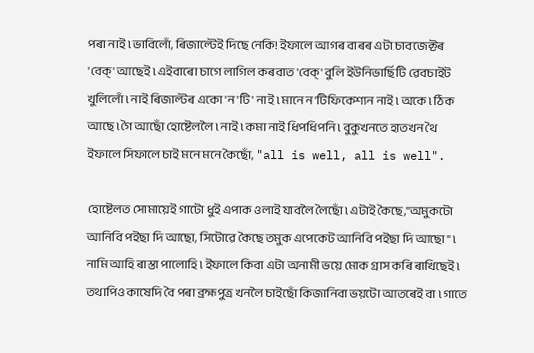পৰা নাই ৷ ভাবিলোঁ, ৰিজাল্টেই দিছে নেকি! ইফালে আগৰ বাৰৰ এটা চাবজেক্টৰ 'বেক্' আছেই ৷ এইবাৰো চাগে লাগিল কৰবাত 'বেক্' বুলি ইউনিভাৰ্ছিটি ৱেবচাইট খুলিলোঁ ৷ নাই ৰিজাল্টৰ একো 'ন'টি' নাই ৷ মানে ন'টিফিকেশ্যন নাই ৷ অকে ৷ ঠিক আছে ৷ গৈ আছোঁ হোষ্টেললৈ ৷ নাই ৷ কমা নাই ধিপধিপনি ৷ বুকুখনতে হাতখন থৈ ইফালে সিফালে চাই মনে মনে কৈছোঁ, "all is well, all is well".

হোষ্টেলত সোমায়েই গাটো ধুই এপাক ওলাই যাবলৈ লৈছোঁ ৷ এটাই কৈছে,"অমুকটো আনিবি পইছা দি আছো, সিটোৱে কৈছে তমুক এপেকেট আনিবি পইছা দি আছো" ৷ নামি আহি ৰাস্তা পালোহি ৷ ইফালে কিবা এটা অনামী ভয়ে মোক গ্ৰাস কৰি ৰাখিছেই ৷ তথাপিও কাষেদি বৈ পৰা ব্ৰহ্মপুত্ৰ খনলৈ চাইছোঁ কিজানিবা ভয়টো আতৰেই বা ৷ গাতে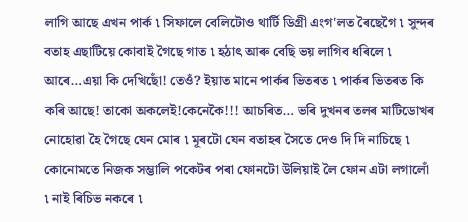লাগি আছে এখন পাৰ্ক ৷ সিফালে বেলিটোও থাৰ্টি ডিগ্ৰী এংগ'লত ৰৈছেগৈ ৷ সুন্দৰ বতাহ এছাটিয়ে কোবাই গৈছে গাত ৷ হঠাৎ আৰু বেছি ভয় লাগিব ধৰিলে ৷ আৰে…এয়া কি দেখিছোঁ! তেওঁ? ইয়াত মানে পাৰ্কৰ ভিতৰত ৷ পাৰ্কৰ ভিতৰত কি কৰি আছে! তাকো অকলেই!কেনেকৈ!!! আচৰিত… ভৰি দুখনৰ তলৰ মাটিডোখৰ নোহোৱা হৈ গৈছে যেন মোৰ ৷ মূৰটো যেন বতাহৰ সৈতে দেও দি দি নাচিছে ৷ কোনোমতে নিজক সম্ভালি পকেটৰ পৰা ফোনটো উলিয়াই লৈ ফোন এটা লগালোঁ ৷ নাই ৰিচিভ নকৰে ৷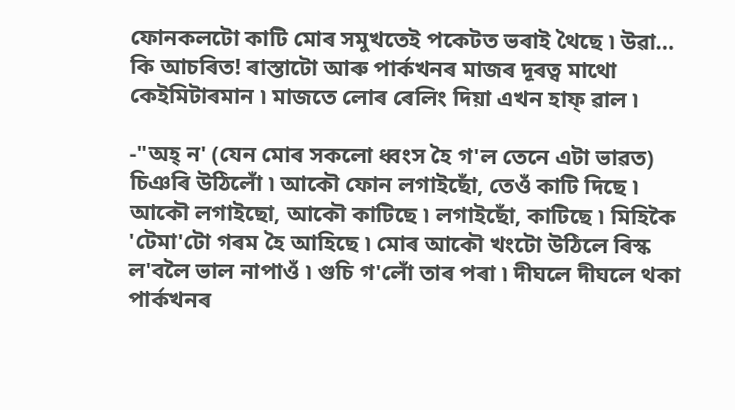ফোনকলটো কাটি মোৰ সমুখতেই পকেটত ভৰাই থৈছে ৷ উৱা… কি আচৰিত! ৰাস্তাটো আৰু পাৰ্কখনৰ মাজৰ দূৰত্ব মাথো কেইমিটাৰমান ৷ মাজতে লোৰ ৰেলিং দিয়া এখন হাফ্ ৱাল ৷

-"অহ্ ন' (যেন মোৰ সকলো ধ্বংস হৈ গ'ল তেনে এটা ভাৱত) চিঞৰি উঠিলোঁ ৷ আকৌ ফোন লগাইছোঁ, তেওঁ কাটি দিছে ৷ আকৌ লগাইছো, আকৌ কাটিছে ৷ লগাইছোঁ, কাটিছে ৷ মিহিকৈ 'টেমা'টো গৰম হৈ আহিছে ৷ মোৰ আকৌ খংটো উঠিলে ৰিস্ক ল'বলৈ ভাল নাপাওঁ ৷ গুচি গ'লোঁ তাৰ পৰা ৷ দীঘলে দীঘলে থকা পাৰ্কখনৰ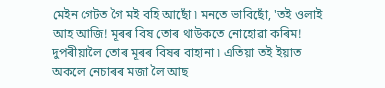মেইন গেটত গৈ মই বহি আছোঁ ৷ মনতে ভাবিছোঁ, 'তই ওলাই আহ আজি! মূৰৰ বিষ তোৰ থাউকতে নোহোৱা কৰিম! দুপৰীয়ালৈ তোৰ মূৰৰ বিষৰ বাহানা ৷ এতিয়া তই ইয়াত অকলে নেচাৰৰ মজা লৈ আছ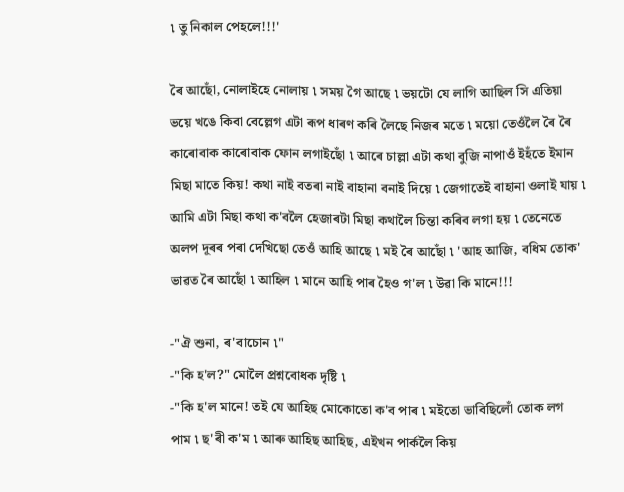৷ তু নিকাল পেহলে!!!'

ৰৈ আছোঁ, নোলাইহে নোলায় ৷ সময় গৈ আছে ৷ ভয়টো যে লাগি আছিল সি এতিয়া ভয়ে খঙে কিবা বেল্লেগ এটা ৰূপ ধাৰণ কৰি লৈছে নিজৰ মতে ৷ ময়ো তেওঁলৈ ৰৈ ৰৈ কাৰোবাক কাৰোবাক ফোন লগাইছোঁ ৷ আৰে চাল্লা এটা কথা বুজি নাপাওঁ ইহঁতে ইমান মিছা মাতে কিয়! কথা নাই বতৰা নাই বাহানা বনাই দিয়ে ৷ জেগাতেই বাহানা ওলাই যায় ৷ আমি এটা মিছা কথা ক'বলৈ হেজাৰটা মিছা কথালৈ চিন্তা কৰিব লগা হয় ৷ তেনেতে অলপ দূৰৰ পৰা দেখিছো তেওঁ আহি আছে ৷ মই ৰৈ আছোঁ ৷ 'আহ আজি, বধিম তোক' ভাৱত ৰৈ আছোঁ ৷ আহিল ৷ মানে আহি পাৰ হৈও গ'ল ৷ উৱা কি মানে!!!

-"ঐ শুনা, ৰ'বাচোন ৷"
-"কি হ'ল?" মোলৈ প্ৰশ্নবোধক দৃষ্টি ৷
-"কি হ'ল মানে! তই যে আহিছ মোকোতো ক'ব পাৰ ৷ মইতো ভাবিছিলোঁ তোক লগ পাম ৷ ছ'ৰী ক'ম ৷ আৰু আহিছ আহিছ, এইখন পাৰ্কলৈ কিয়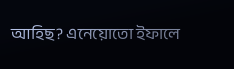আহিছ? এনেয়োতো ইফালে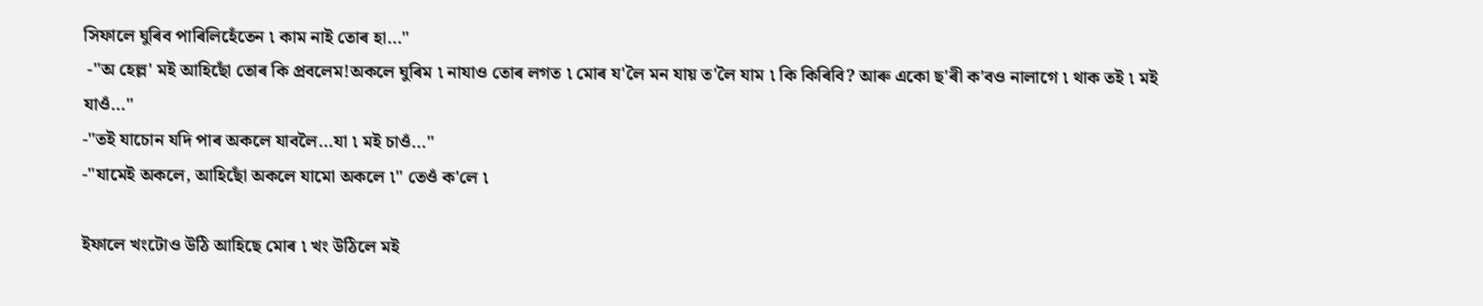সিফালে ঘুৰিব পাৰিলিহেঁতেন ৷ কাম নাই তোৰ হা…"
 -"অ হেল্ল' মই আহিছোঁ তোৰ কি প্ৰবলেম!অকলে ঘুৰিম ৷ নাযাও তোৰ লগত ৷ মোৰ য'লৈ মন যায় ত'লৈ যাম ৷ কি কিৰিবি? আৰু একো ছ'ৰী ক'বও নালাগে ৷ থাক তই ৷ মই যাওঁ…"
-"তই যাচোন যদি পাৰ অকলে যাবলৈ…যা ৷ মই চাওঁ…"
-"যামেই অকলে, আহিছোঁ অকলে যামো অকলে ৷" তেওঁ ক'লে ৷

ইফালে খংটোও উঠি আহিছে মোৰ ৷ খং উঠিলে মই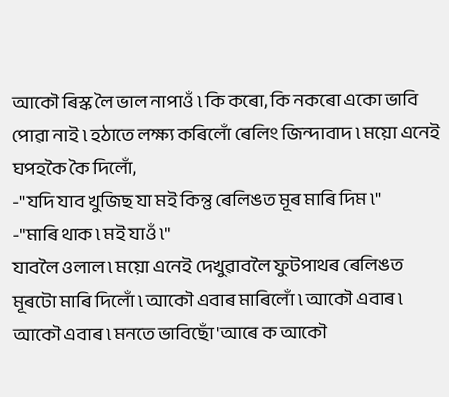আকৌ ৰিস্ক লৈ ভাল নাপাওঁ ৷ কি কৰো, কি নকৰো একো ভাবি পোৱা নাই ৷ হঠাতে লক্ষ্য কৰিলোঁ ৰেলিং জিন্দাবাদ ৷ ময়ো এনেই ঘপহকৈ কৈ দিলোঁ,
-"যদি যাব খুজিছ যা মই কিন্তু ৰেলিঙত মূৰ মাৰি দিম ৷"
-"মাৰি থাক ৷ মই যাওঁ ৷"
যাবলৈ ওলাল ৷ ময়ো এনেই দেখুৱাবলৈ ফুটপাথৰ ৰেলিঙত মূৰটো মাৰি দিলোঁ ৷ আকৌ এবাৰ মাৰিলোঁ ৷ আকৌ এবাৰ ৷ আকৌ এবাৰ ৷ মনতে ভাবিছোঁ 'আৰে ক আকৌ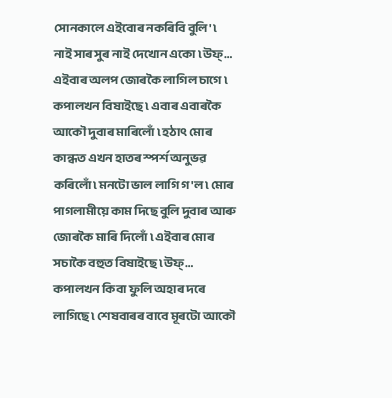সোনকালে এইবোৰ নকৰিবি বুলি' ৷ নাই সাৰ সুৰ নাই দেখোন একো ৷ উফ্… এইবাৰ অলপ জোৰকৈ লাগিল চাগে ৷ কপালখন বিষাইছে ৷ এবাৰ এবাৰকৈ আকৌ দুবাৰ মাৰিলোঁ ৷ হঠাৎ মোৰ কান্ধত এখন হাতৰ স্পৰ্শ অনুভৱ কৰিলোঁ ৷ মনটো ভাল লাগি গ'ল ৷ মোৰ পাগলামীয়ে কাম দিছে বুলি দুবাৰ আৰু জোৰকৈ মাৰি দিলোঁ ৷ এইবাৰ মোৰ সচাকৈ বহুত বিষাইছে ৷ উফ্… কপালখন কিবা ফুলি অহাৰ দৰে লাগিছে ৷ শেষবাৰৰ বাবে মূৰটো আকৌ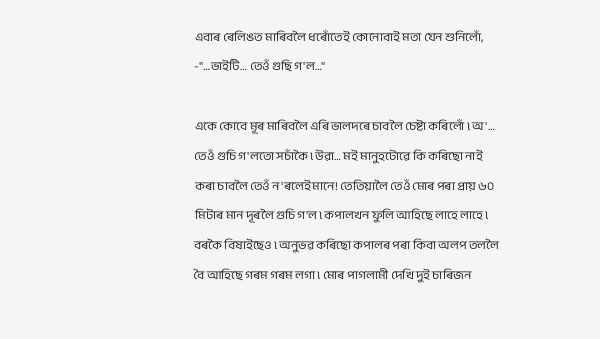এবাৰ ৰেলিঙত মাৰিবলৈ ধৰোঁতেই কোনোবাই মতা যেন শুনিলোঁ,
-"…ভাইটি… তেওঁ গুছি গ'ল…"

একে কোবে মূৰ মাৰিবলৈ এৰি ভালদৰে চাবলৈ চেষ্টা কৰিলোঁ ৷ অ'… তেওঁ গুচি গ'লতো সচাঁকৈ ৷ উৱা… মই মানুহটোৱে কি কৰিছো নাই কৰা চাবলৈ তেওঁ ন'ৰলেই মানে! তেতিয়ালৈ তেওঁ মোৰ পৰা প্ৰায় ৬০ মিটাৰ মান দূৰলৈ গুচি গ'ল ৷ কপালখন ফুলি আহিছে লাহে লাহে ৷ বৰকৈ বিষাইছেও ৷ অনুভৱ কৰিছো কপালৰ পৰা কিবা অলপ তললৈ বৈ আহিছে গৰম গৰম লগা ৷ মোৰ পাগলামী দেখি দুই চাৰিজন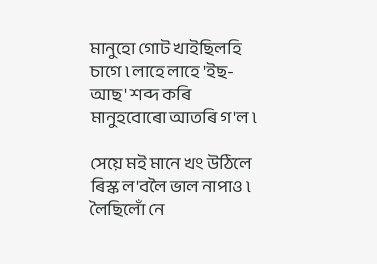মানুহো গোট খাইছিলহি চাগে ৷ লাহে লাহে 'ইছ-আছ' শব্দ কৰি মানুহবোৰো আতৰি গ'ল ৷

সেয়ে মই মানে খং উঠিলে ৰিস্ক ল'বলৈ ভাল নাপাও ৷ লৈছিলোঁ নে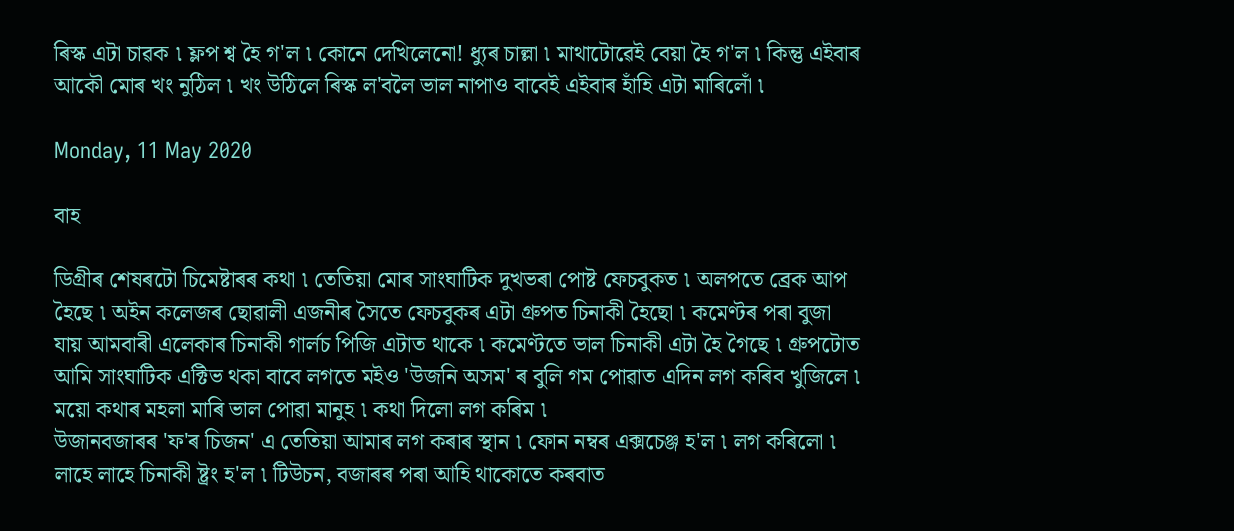ৰিস্ক এটা চাৱক ৷ ফ্লপ শ্ব হৈ গ'ল ৷ কোনে দেখিলেনো! ধ্যুৰ চাল্লা ৷ মাথাটোৱেই বেয়া হৈ গ'ল ৷ কিন্তু এইবাৰ আকৌ মোৰ খং নুঠিল ৷ খং উঠিলে ৰিস্ক ল'বলৈ ভাল নাপাও বাবেই এইবাৰ হাঁহি এটা মাৰিলোঁ ৷

Monday, 11 May 2020

বাহ

ডিগ্ৰীৰ শেষৰটো চিমেষ্টাৰৰ কথা ৷ তেতিয়া মোৰ সাংঘাটিক দুখভৰা পোষ্ট ফেচবুকত ৷ অলপতে ব্ৰেক আপ হৈছে ৷ অইন কলেজৰ ছোৱালী এজনীৰ সৈতে ফেচবুকৰ এটা গ্ৰুপত চিনাকী হৈছো ৷ কমেণ্টৰ পৰা বুজা যায় আমবাৰী এলেকাৰ চিনাকী গাৰ্লচ পিজি এটাত থাকে ৷ কমেণ্টতে ভাল চিনাকী এটা হৈ গৈছে ৷ গ্ৰুপটোত আমি সাংঘাটিক এক্টিভ থকা বাবে লগতে মইও 'উজনি অসম' ৰ বুলি গম পোৱাত এদিন লগ কৰিব খুজিলে ৷ ময়ো কথাৰ মহলা মাৰি ভাল পোৱা মানুহ ৷ কথা দিলো লগ কৰিম ৷
উজানবজাৰৰ 'ফ'ৰ চিজন' এ তেতিয়া আমাৰ লগ কৰাৰ স্থান ৷ ফোন নম্বৰ এক্সচেঞ্জ হ'ল ৷ লগ কৰিলো ৷ লাহে লাহে চিনাকী ষ্ট্ৰং হ'ল ৷ টিউচন, বজাৰৰ পৰা আহি থাকোতে কৰবাত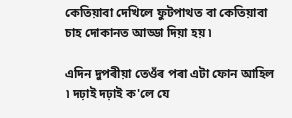কেতিয়াবা দেখিলে ফুটপাথত বা কেতিয়াবা চাহ দোকানত আড্ডা দিয়া হয় ৷

এদিন দুপৰীয়া তেওঁৰ পৰা এটা ফোন আহিল ৷ দঢ়াই দঢ়াই ক'লে যে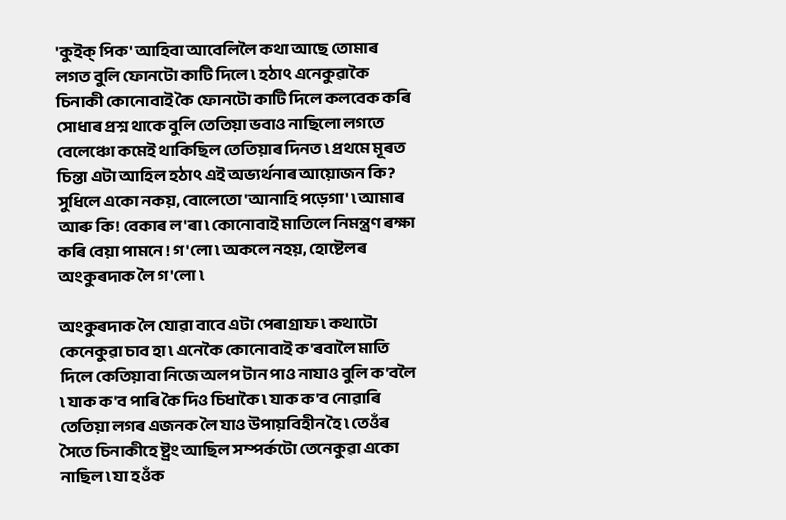'কুইক্ পিক' আহিবা আবেলিলৈ কথা আছে তোমাৰ লগত বুলি ফোনটো কাটি দিলে ৷ হঠাৎ এনেকুৱাকৈ চিনাকী কোনোবাই কৈ ফোনটো কাটি দিলে কলবেক কৰি সোধাৰ প্ৰশ্ন থাকে বুলি তেতিয়া ভবাও নাছিলো লগতে বেলেঞ্চো কমেই থাকিছিল তেতিয়াৰ দিনত ৷ প্ৰথমে মূৰত চিন্তা এটা আহিল হঠাৎ এই অভ্যৰ্থনাৰ আয়োজন কি? সুধিলে একো নকয়, বোলেতো 'আনাহি পড়েগা' ৷ আমাৰ আৰু কি! বেকাৰ ল'ৰা ৷ কোনোবাই মাতিলে নিমন্ত্ৰণ ৰক্ষা কৰি বেয়া পামনে ! গ'লো ৷ অকলে নহয়, হোষ্টেলৰ অংকুৰদাক লৈ গ'লো ৷

অংকুৰদাক লৈ যোৱা বাবে এটা পেৰাগ্ৰাফ ৷ কথাটো কেনেকুৱা চাব হা ৷ এনেকৈ কোনোবাই ক'ৰবালৈ মাতি দিলে কেতিয়াবা নিজে অলপ টান পাও নাযাও বুলি ক'বলৈ ৷ যাক ক'ব পাৰি কৈ দিও চিধাকৈ ৷ যাক ক'ব নোৱাৰি তেতিয়া লগৰ এজনক লৈ যাও উপায়বিহীন হৈ ৷ তেওঁৰ সৈতে চিনাকীহে ষ্ট্ৰং আছিল সম্পৰ্কটো তেনেকুৱা একো নাছিল ৷ যা হওঁক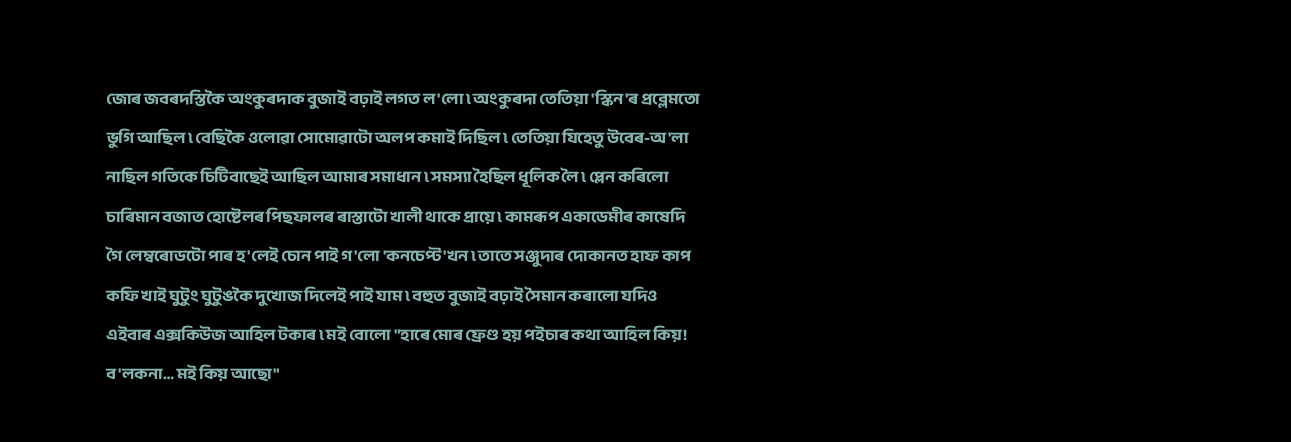জোৰ জবৰদস্তিকৈ অংকুৰদাক বুজাই বঢ়াই লগত ল'লো ৷ অংকুৰদা তেতিয়া 'স্কিন'ৰ প্ৰব্লেমতো ভুগি আছিল ৷ বেছিকৈ ওলোৱা সোমোৱাটো অলপ কমাই দিছিল ৷ তেতিয়া যিহেতু উবেৰ-অ'লা নাছিল গতিকে চিটিবাছেই আছিল আমাৰ সমাধান ৷ সমস্যা হৈছিল ধূলিক লৈ ৷ প্লেন কৰিলো চাৰিমান বজাত হোষ্টেলৰ পিছফালৰ ৰাস্তাটো খালী থাকে প্ৰায়ে ৷ কামৰূপ একাডেমীৰ কাষেদি গৈ লেম্বৰোডটো পাৰ হ'লেই চোন পাই গ'লো 'কনচেপ্ট'খন ৷ তাতে সঞ্জুদাৰ দোকানত হাফ কাপ কফি খাই ঘুটুং ঘুটুঙকৈ দুখোজ দিলেই পাই যাম ৷ বহুত বুজাই বঢ়াই সৈমান কৰালো যদিও এইবাৰ এক্সকিউজ আহিল টকাৰ ৷ মই বোলো "হাৰে মোৰ ফ্ৰেণ্ড হয় পইচাৰ কথা আহিল কিয়! ব'লকনা… মই কিয় আছো"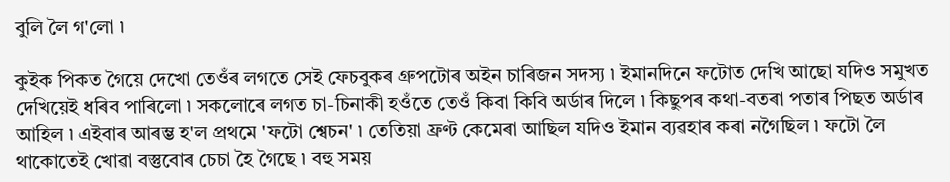বুলি লৈ গ'লো ৷

কুইক পিকত গৈয়ে দেখো তেওঁৰ লগতে সেই ফেচবুকৰ গ্ৰুপটোৰ অইন চাৰিজন সদস্য ৷ ইমানদিনে ফটোত দেখি আছো যদিও সমুখত দেখিয়েই ধৰিব পাৰিলো ৷ সকলোৰে লগত চা-চিনাকী হওঁতে তেওঁ কিবা কিবি অৰ্ডাৰ দিলে ৷ কিছুপৰ কথা-বতৰা পতাৰ পিছত অৰ্ডাৰ আহিল ৷ এইবাৰ আৰম্ভ হ'ল প্ৰথমে 'ফটো শ্বেচন' ৷ তেতিয়া ফ্ৰণ্ট কেমেৰা আছিল যদিও ইমান ব্যৱহাৰ কৰা নগৈছিল ৷ ফটো লৈ থাকোতেই খোৱা বস্তুবোৰ চেচা হৈ গৈছে ৷ বহু সময়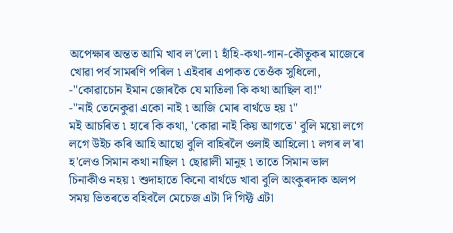অপেক্ষাৰ অন্তত আমি খাব ল'লো ৷ হাঁহি-কথা-গান-কৌতুকৰ মাজেৰে খোৱা পৰ্ব সামৰণি পৰিল ৷ এইবাৰ এপাকত তেওঁক সুধিলো,
-"কোৱাচোন ইমান জোৰকৈ যে মাতিলা কি কথা আছিল বা!"
-"নাই তেনেকুৱা একো নাই ৷ আজি মোৰ বাৰ্থডে হয় ৷"
মই আচৰিত ৷ হাৰে কি কথা, 'কোৱা নাই কিয় আগতে' বুলি ময়ো লগে লগে উইচ কৰি আহি আছো বুলি বাহিৰলৈ ওলাই আহিলো ৷ লগৰ ল'ৰা হ'লেও সিমান কথা নাছিল ৷ ছোৱালী মানুহ ৷ তাতে সিমান ভাল চিনাকীও নহয় ৷ শুদাহাতে কিনো বাৰ্থডে খাবা বুলি অংকুৰদাক অলপ সময় ভিতৰতে বহিবলৈ মেচেজ এটা দি গিফ্ট এটা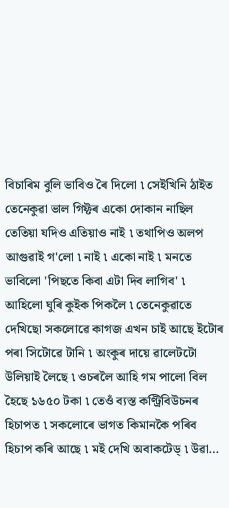বিচাৰিম বুলি ভাবিও ৰৈ দিলো ৷ সেইখিনি ঠাইত তেনেকুৱা ভাল গিফ্টৰ একো দোকান নাছিল তেতিয়া যদিও এতিয়াও নাই ৷ তথাপিও অলপ আগুৱাই গ'লো ৷ নাই ৷ একো নাই ৷ মনতে ভাবিলো 'পিছতে কিবা এটা দিব লাগিব' ৷  আহিলো ঘুৰি কুইক পিকলৈ ৷ তেনেকুৱাতে দেখিছো সকলোৱে কাগজ এখন চাই আছে ইটোৰ পৰা সিটোৱে টানি ৷ অংকুৰ দায়ে ৱালেটটো উলিয়াই লৈছে ৷ ওচৰলৈ আহি গম পালো বিল হৈছে ১৬৫০ টকা ৷ তেওঁ ব্যস্ত কণ্ট্ৰিবিউচনৰ হিচাপত ৷ সকলোৰে ভাগত কিমানকৈ পৰিব হিচাপ কৰি আছে ৷ মই দেখি অবাকটেড্ ৷ উৱা…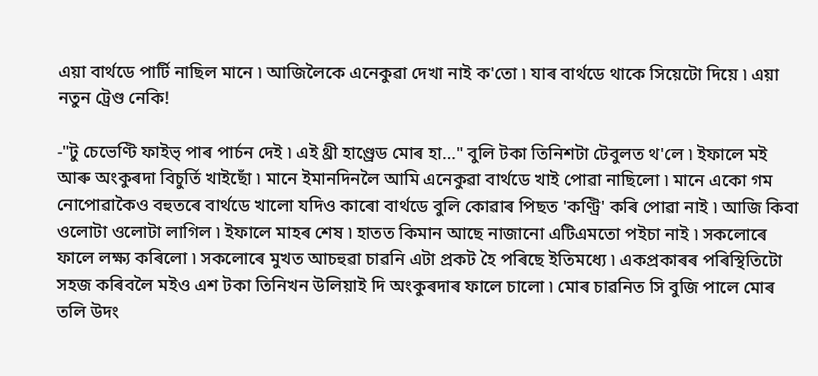এয়া বাৰ্থডে পাৰ্টি নাছিল মানে ৷ আজিলৈকে এনেকুৱা দেখা নাই ক'তো ৷ যাৰ বাৰ্থডে থাকে সিয়েটো দিয়ে ৷ এয়া নতুন ট্ৰেণ্ড নেকি!

-"টু চেভেণ্টি ফাইভ্ পাৰ পাৰ্চন দেই ৷ এই থ্ৰী হাণ্ড্ৰেড মোৰ হা…" বুলি টকা তিনিশটা টেবুলত থ'লে ৷ ইফালে মই আৰু অংকুৰদা বিচুৰ্তি খাইছোঁ ৷ মানে ইমানদিনলৈ আমি এনেকুৱা বাৰ্থডে খাই পোৱা নাছিলো ৷ মানে একো গম নোপোৱাকৈও বহুতৰে বাৰ্থডে খালো যদিও কাৰো বাৰ্থডে বুলি কোৱাৰ পিছত 'কণ্ট্ৰি' কৰি পোৱা নাই ৷ আজি কিবা ওলোটা ওলোটা লাগিল ৷ ইফালে মাহৰ শেষ ৷ হাতত কিমান আছে নাজানো এটিএমতো পইচা নাই ৷ সকলোৰে ফালে লক্ষ্য কৰিলো ৷ সকলোৰে মুখত আচহুৱা চাৱনি এটা প্ৰকট হৈ পৰিছে ইতিমধ্যে ৷ একপ্ৰকাৰৰ পৰিস্থিতিটো সহজ কৰিবলৈ মইও এশ টকা তিনিখন উলিয়াই দি অংকুৰদাৰ ফালে চালো ৷ মোৰ চাৱনিত সি বুজি পালে মোৰ তলি উদং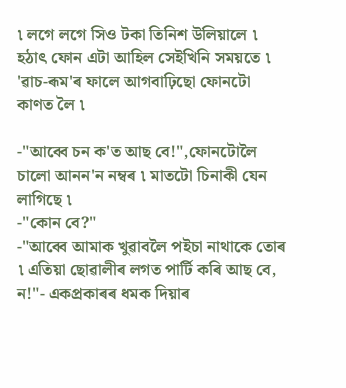৷ লগে লগে সিও টকা তিনিশ উলিয়ালে ৷
হঠাৎ ফোন এটা আহিল সেইখিনি সময়তে ৷ 'ৱাচ-ৰূম'ৰ ফালে আগবাঢ়িছো ফোনটো কাণত লৈ ৷

-"আব্বে চন ক'ত আছ বে!",ফোনটোলৈ চালো আনন'ন নম্বৰ ৷ মাতটো চিনাকী যেন লাগিছে ৷
-"কোন বে?"
-"আব্বে আমাক খুৱাবলৈ পইচা নাথাকে তোৰ ৷ এতিয়া ছোৱালীৰ লগত পাৰ্টি কৰি আছ বে, ন!"- একপ্ৰকাৰৰ ধমক দিয়াৰ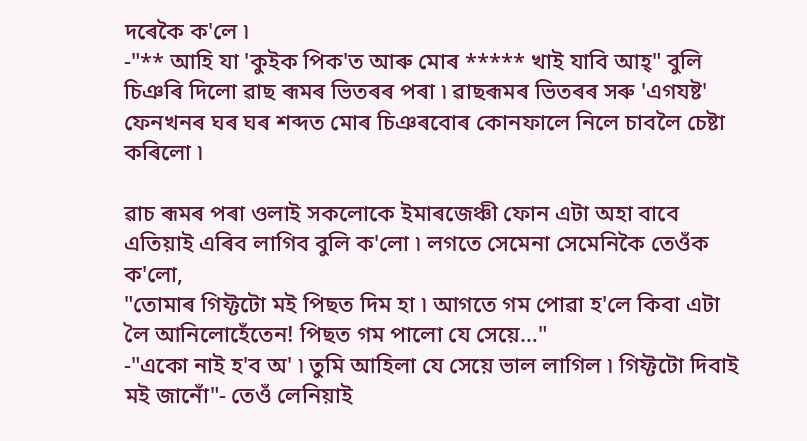দৰেকৈ ক'লে ৷
-"** আহি যা 'কুইক পিক'ত আৰু মোৰ ***** খাই যাবি আহ্" বুলি চিঞৰি দিলো ৱাছ ৰূমৰ ভিতৰৰ পৰা ৷ ৱাছৰূমৰ ভিতৰৰ সৰু 'এগযষ্ট' ফেনখনৰ ঘৰ ঘৰ শব্দত মোৰ চিঞৰবোৰ কোনফালে নিলে চাবলৈ চেষ্টা কৰিলো ৷

ৱাচ ৰূমৰ পৰা ওলাই সকলোকে ইমাৰজেঞ্চী ফোন এটা অহা বাবে এতিয়াই এৰিব লাগিব বুলি ক'লো ৷ লগতে সেমেনা সেমেনিকৈ তেওঁক ক'লো,
"তোমাৰ গিফ্টটো মই পিছত দিম হা ৷ আগতে গম পোৱা হ'লে কিবা এটা লৈ আনিলোহেঁতেন! পিছত গম পালো যে সেয়ে…"
-"একো নাই হ'ব অ' ৷ তুমি আহিলা যে সেয়ে ভাল লাগিল ৷ গিফ্টটো দিবাই মই জানোঁ"- তেওঁ লেনিয়াই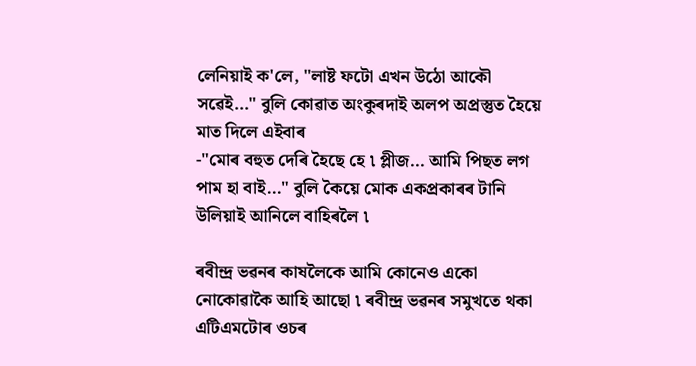লেনিয়াই ক'লে, "লাষ্ট ফটো এখন উঠো আকৌ সৱেই…" বুলি কোৱাত অংকুৰদাই অলপ অপ্ৰস্তুত হৈয়ে মাত দিলে এইবাৰ
-"মোৰ বহুত দেৰি হৈছে হে ৷ প্লীজ… আমি পিছত লগ পাম হা বাই…" বুলি কৈয়ে মোক একপ্ৰকাৰৰ টানি উলিয়াই আনিলে বাহিৰলৈ ৷

ৰবীন্দ্ৰ ভৱনৰ কাষলৈকে আমি কোনেও একো নোকোৱাকৈ আহি আছো ৷ ৰবীন্দ্ৰ ভৱনৰ সমুখতে থকা এটিএমটোৰ ওচৰ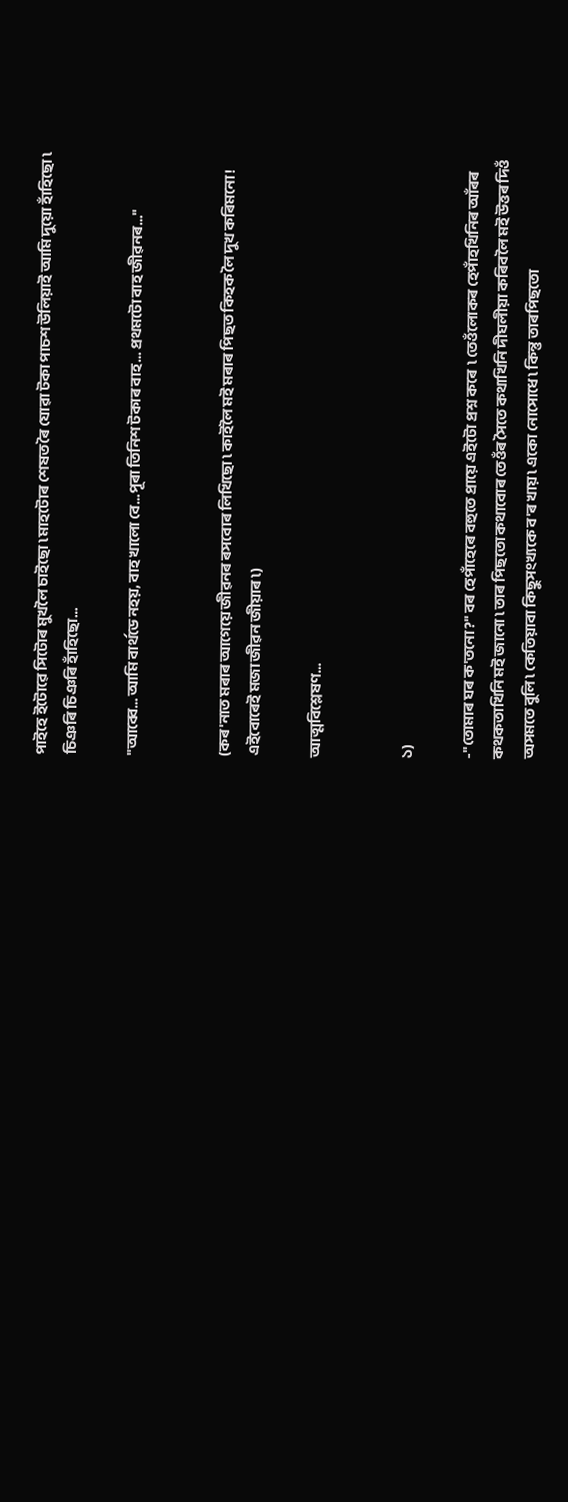পাইহে ইটোৱে সিটোৰ মুখলৈ চাইছো ৷ মাহটোৰ শেষত ৰৈ যোৱা টকা পাচশ উলিয়াই আমি দুয়ো হাঁহিছো ৷ চিঞৰি চিঞৰি হাঁহিছো…

"আব্বে… আমি বাৰ্থডে নহয়, বাহ খালো বে…পূৰা তিনিশ টকাৰ বাহ… প্ৰথমটো বাহ জীৱনৰ…"


(কৰ'নাত মৰাৰ আগেয়ে জীৱনৰ ৰসবোৰ লিখিছো ৷ কাইলৈ মই মৰাৰ পিছত কিহক লৈ দুখ কৰিমনো! এইবোৰেই মজা জীৱন জীয়াৰ ৷)

আত্মবিশ্লেষণ…


১)

-"তোমাৰ ঘৰ ক'তনো?" বৰ হেপাঁহেৰে বহুতে প্ৰায়ে এইটো প্ৰশ্ন কৰে  ৷ তেওঁলোকৰ হেপাঁহখিনিৰ আঁৰৰ কথকতাখিনি মই জানো ৷ তাৰ পিছতো কথাবোৰ তেওঁৰ সৈতে কথাখিনি দীঘলীয়া কৰিবলৈ মই উত্তৰ দিওঁ অসমতে বুলি ৷ কেতিয়াবা কিছুসংখ্যকে ব'ৰ খায় ৷ একো নোসোধে ৷ কিন্তু তাৰপিছতো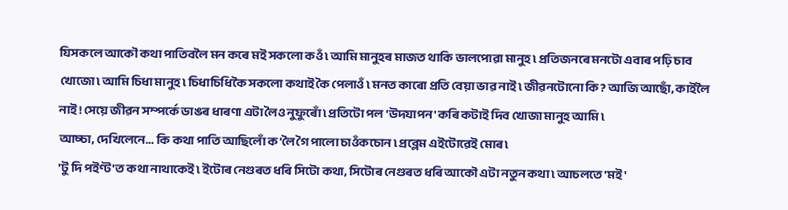যিসকলে আকৌ কথা পাতিবলৈ মন কৰে মই সকলো কওঁ ৷ আমি মানুহৰ মাজত থাকি ভালপোৱা মানুহ ৷ প্ৰতিজনৰে মনটো এবাৰ পঢ়ি চাব খোজো ৷ আমি চিধা মানুহ ৷ চিধাচিধিকৈ সকলো কথাই কৈ পেলাওঁ ৷ মনত কাৰো প্ৰতি বেয়া ভাৱ নাই ৷ জীৱনটোনো কি? আজি আছোঁ, কাইলৈ নাই ! সেয়ে জীৱন সম্পৰ্কে ডাঙৰ ধাৰণা এটা লৈও নুফুৰোঁ ৷ প্ৰতিটো পল 'উদযাপন' কৰি কটাই দিব খোজা মানুহ আমি ৷
আচ্চা, দেখিলেনে… কি কথা পাতি আছিলোঁ ক'লৈ গৈ পালো চাওঁকচোন ৷ প্ৰব্লেম এইটোৱেই মোৰ ৷
'টু দি পইণ্ট'ত কথা নাথাকেই ৷ ইটোৰ নেগুৰত ধৰি সিটো কথা, সিটোৰ নেগুৰত ধৰি আকৌ এটা নতুন কথা ৷ আচলতে 'মই'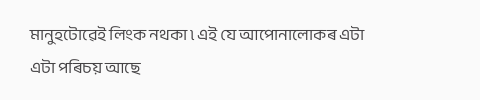মানুহটোৱেই লিংক নথকা ৷ এই যে আপোনালোকৰ এটা এটা পৰিচয় আছে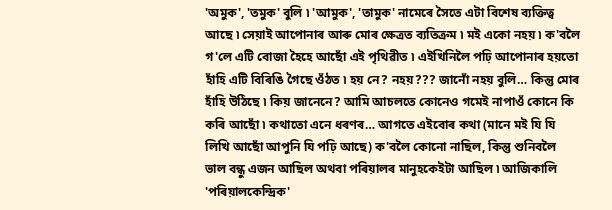'অমুক', 'তমুক' বুলি ৷ 'আমুক', 'তামুক' নামেৰে সৈতে এটা বিশেষ ব্যক্তিত্ব আছে ৷ সেয়াই আপোনাৰ আৰু মোৰ ক্ষেত্ৰত ব্যতিক্ৰম ৷ মই একো নহয় ৷ ক'বলৈ গ'লে এটি বোজা হৈহে আছোঁ এই পৃথিৱীত ৷ এইখিনিলৈ পঢ়ি আপোনাৰ হয়তো হাঁহি এটি বিৰিঙি গৈছে ওঁঠত ৷ হয় নে? নহয়??? জানোঁ নহয় বুলি… কিন্তু মোৰ হাঁহি উঠিছে ৷ কিয় জানেনে? আমি আচলতে কোনেও গমেই নাপাওঁ কোনে কি কৰি আছোঁ ৷ কথাতো এনে ধৰণৰ… আগতে এইবোৰ কথা (মানে মই যি যি লিখি আছোঁ আপুনি যি পঢ়ি আছে) ক'বলৈ কোনো নাছিল, কিন্তু শুনিবলৈ ভাল বন্ধু এজন আছিল অথবা পৰিয়ালৰ মানুহকেইটা আছিল ৷ আজিকালি 'পৰিয়ালকেন্দ্ৰিক'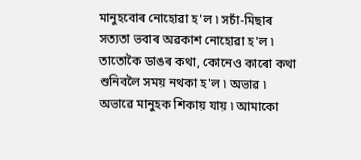মানুহবোৰ নোহোৱা হ'ল ৷ সচাঁ-মিছাৰ সত্যতা ভবাৰ অৱকাশ নোহোৱা হ'ল ৷ তাতোকৈ ডাঙৰ কথা, কোনেও কাৰো কথা শুনিবলৈ সময় নথকা হ'ল ৷ অভাৱ ৷ অভাৱে মানুহক শিকায় যায় ৷ আমাকো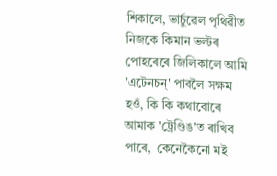শিকালে, ভাৰ্চুৱেল পৃথিৱীত নিজকে কিমান ভল্টৰ পোহৰেৰে জিলিকালে আমি 'এটেনচন্' পাবলৈ সক্ষম হওঁ, কি কি কথাবোৰে আমাক 'ট্ৰেণ্ডিঙ'ত ৰাখিব পাৰে,  কেনেকৈনো মই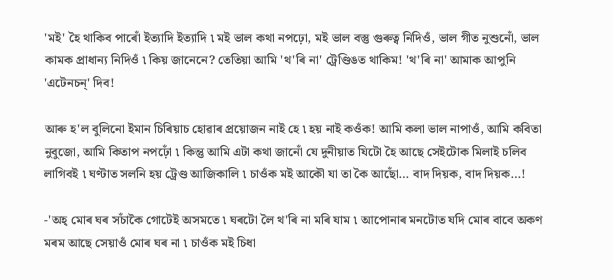'মই' হৈ থাকিব পাৰোঁ ইত্যাদি ইত্যাদি ৷ মই ভাল কথা নপঢ়ো, মই ভাল বস্তু গুৰুত্ব নিদিওঁ, ভাল গীত নুশুনোঁ, ভাল কামক প্ৰাধান্য নিদিওঁ ৷ কিয় জানেনে? তেতিয়া আমি 'থ'ৰি না' ট্ৰেণ্ডিঙত থাকিম! 'থ'ৰি না' আমাক আপুনি 'এটেনচন্' দিব!

আৰু হ'ল বুলিনো ইমান চিৰিয়াচ হোৱাৰ প্ৰয়োজন নাই হে ৷ হয় নাই কওঁক! আমি কলা ভাল নাপাওঁ, আমি কবিতা নুবুজো, আমি কিতাপ নপঢ়োঁ ৷ কিন্তু আমি এটা কথা জানোঁ যে দুনীয়াত যিটো হৈ আছে সেইটোক মিলাই চলিব লাগিবই ৷ ঘণ্টাত সলনি হয় ট্ৰেণ্ড আজিকালি ৷ চাওঁক মই আকৌ যা তা কৈ আছোঁ… বাদ দিয়ক, বাদ দিয়ক…!

-'অহ্ মোৰ ঘৰ সচাঁকৈ গোটেই অসমতে ৷ ঘৰটো লৈ থ'ৰি না মৰি যাম ৷ আপোনাৰ মনটোত যদি মোৰ বাবে অকণ মৰম আছে সেয়াওঁ মোৰ ঘৰ না ৷ চাওঁক মই চিধা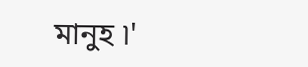মানুহ ৷'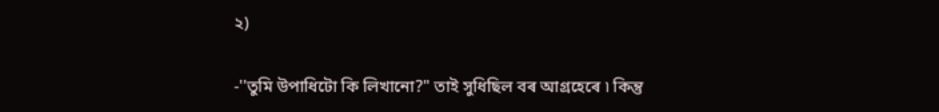২)

-''তুমি উপাধিটো কি লিখানো?" তাই সুধিছিল বৰ আগ্ৰহেৰে ৷ কিন্তু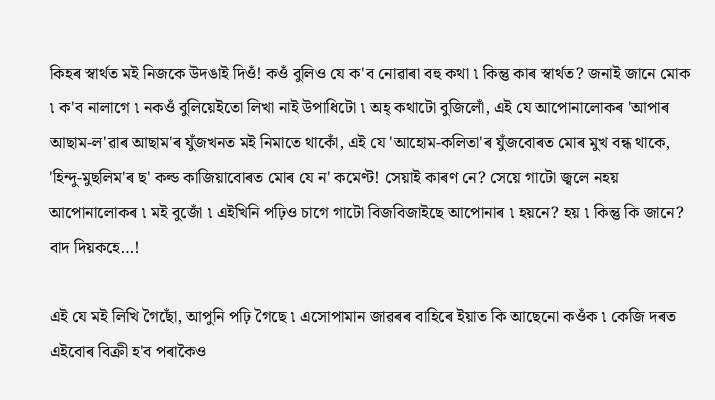কিহৰ স্বাৰ্থত মই নিজকে উদঙাই দিওঁ! কওঁ বুলিও যে ক'ব নোৱাৰা বহু কথা ৷ কিন্তু কাৰ স্বাৰ্থত? জনাই জানে মোক ৷ ক'ব নালাগে ৷ নকওঁ বুলিয়েইতো লিখা নাই উপাধিটো ৷ অহ্ কথাটো বুজিলোঁ, এই যে আপোনালোকৰ 'আপাৰ আছাম-ল'ৱাৰ আছাম'ৰ যুঁজখনত মই নিমাতে থাকোঁ, এই যে 'আহোম-কলিতা'ৰ যুঁজবোৰত মোৰ মুখ বন্ধ থাকে, 'হিন্দু-মুছলিম'ৰ ছ' কল্ড কাজিয়াবোৰত মোৰ যে ন' কমেণ্ট! সেয়াই কাৰণ নে? সেয়ে গাটো জ্বলে নহয় আপোনালোকৰ ৷ মই বুজোঁ ৷ এইখিনি পঢ়িও চাগে গাটো বিজবিজাইছে আপোনাৰ ৷ হয়নে? হয় ৷ কিন্তু কি জানে? বাদ দিয়কহে…!

এই যে মই লিখি গৈছোঁ, আপুনি পঢ়ি গৈছে ৷ এসোপামান জাৱৰৰ বাহিৰে ইয়াত কি আছেনো কওঁক ৷ কেজি দৰত এইবোৰ বিক্ৰী হ'ব পৰাকৈও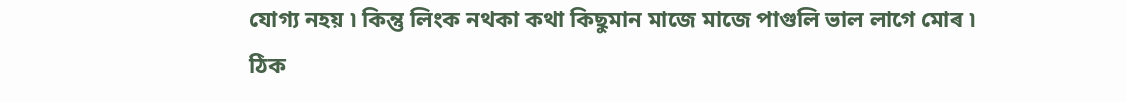যোগ্য নহয় ৷ কিন্তু লিংক নথকা কথা কিছুমান মাজে মাজে পাগুলি ভাল লাগে মোৰ ৷ ঠিক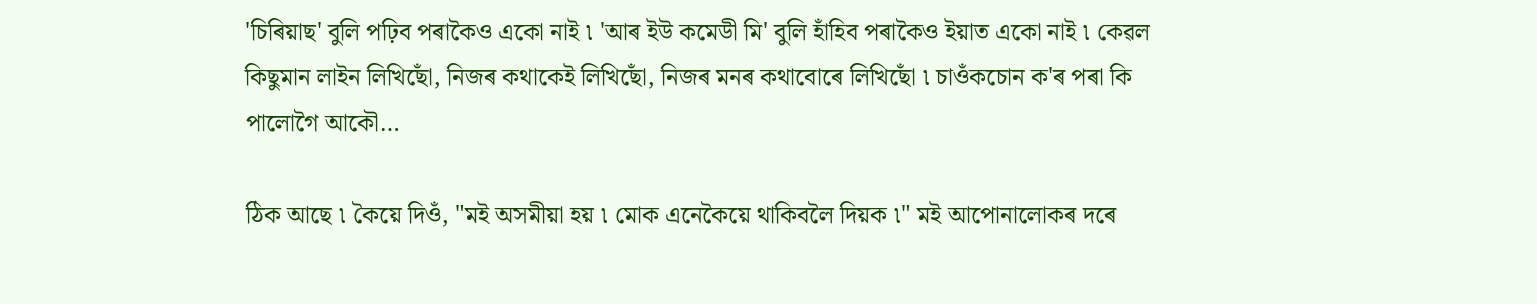'চিৰিয়াছ' বুলি পঢ়িব পৰাকৈও একো নাই ৷ 'আৰ ইউ কমেডী মি' বুলি হাঁহিব পৰাকৈও ইয়াত একো নাই ৷ কেৱল কিছুমান লাইন লিখিছোঁ, নিজৰ কথাকেই লিখিছোঁ, নিজৰ মনৰ কথাবোৰে লিখিছোঁ ৷ চাওঁকচোন ক'ৰ পৰা কি পালোগৈ আকৌ…

ঠিক আছে ৷ কৈয়ে দিওঁ, "মই অসমীয়া হয় ৷ মোক এনেকৈয়ে থাকিবলৈ দিয়ক ৷" মই আপোনালোকৰ দৰে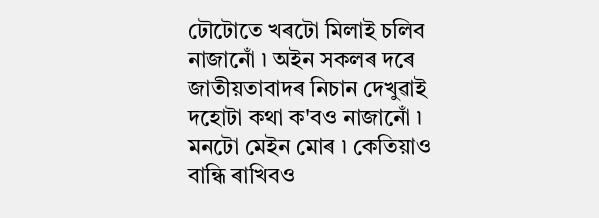ঢৌটোতে খৰটো মিলাই চলিব নাজানোঁ ৷ অইন সকলৰ দৰে জাতীয়তাবাদৰ নিচান দেখুৱাই দহোটা কথা ক'বও নাজানোঁ ৷ মনটো মেইন মোৰ ৷ কেতিয়াও বান্ধি ৰাখিবও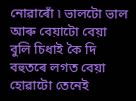নোৱাৰোঁ ৷ ভালটো ভাল আৰু বেয়াটো বেয়া বুলি চিধাই কৈ দি বহুতৰে লগত বেয়া হোৱাটো তেনেই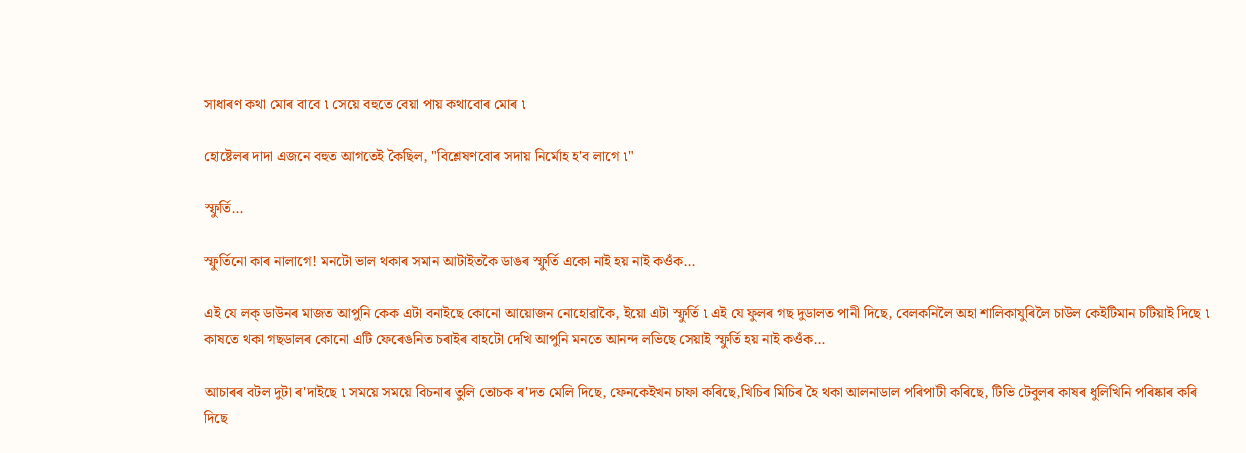সাধাৰণ কথা মোৰ বাবে ৷ সেয়ে বহুতে বেয়া পায় কথাবোৰ মোৰ ৷

হোষ্টেলৰ দাদা এজনে বহুত আগতেই কৈছিল, "বিশ্লেষণবোৰ সদায় নিৰ্মোহ হ'ব লাগে ৷"

স্ফুৰ্তি…

স্ফুৰ্তিনো কাৰ নালাগে! মনটো ভাল থকাৰ সমান আটাইতকৈ ডাঙৰ স্ফুৰ্তি একো নাই হয় নাই কওঁক…

এই যে লক্ ডাউনৰ মাজত আপুনি কেক এটা বনাইছে কোনো আয়োজন নোহোৱাকৈ, ইয়ো এটা স্ফুৰ্তি ৷ এই যে ফুলৰ গছ দুডালত পানী দিছে, বেলকনিলৈ অহা শালিকাযুৰিলৈ চাউল কেইটিমান চটিয়াই দিছে ৷ কাষতে থকা গছডালৰ কোনো এটি ফেৰেঙনিত চৰাইৰ বাহটো দেখি আপুনি মনতে আনন্দ লভিছে সেয়াই স্ফুৰ্তি হয় নাই কওঁক…

আচাৰৰ বটল দুটা ৰ'দাইছে ৷ সময়ে সময়ে বিচনাৰ তুলি তোচক ৰ'দত মেলি দিছে, ফেনকেইখন চাফা কৰিছে,খিচিৰ মিচিৰ হৈ থকা আলনাডাল পৰিপাটী কৰিছে, টিভি টেবুলৰ কাষৰ ধুলিখিনি পৰিষ্কাৰ কৰি দিছে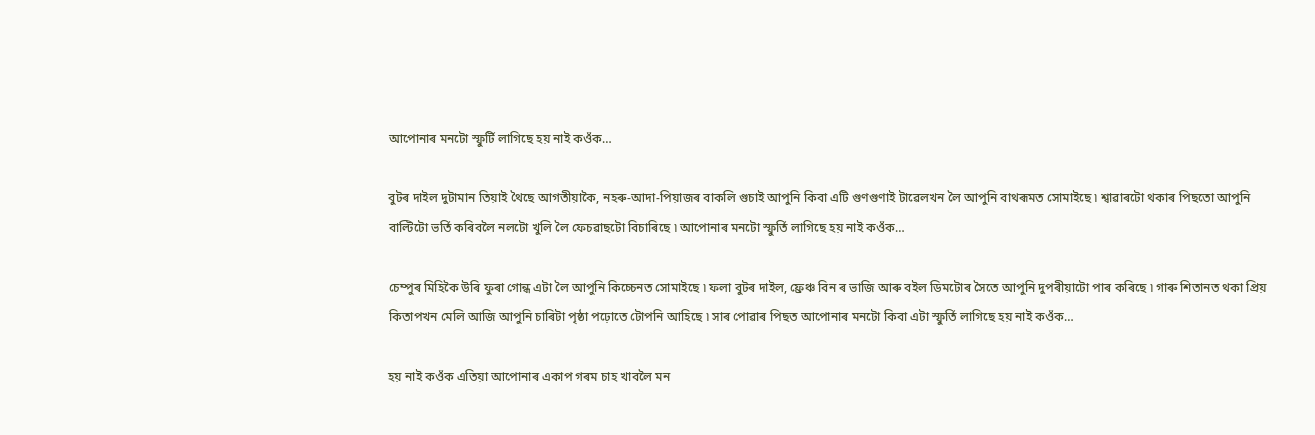আপোনাৰ মনটো স্ফুৰ্টি লাগিছে হয় নাই কওঁক…

বুটৰ দাইল দুটামান তিয়াই থৈছে আগতীয়াকৈ, নহৰু-আদা-পিয়াজৰ বাকলি গুচাই আপুনি কিবা এটি গুণগুণাই টাৱেলখন লৈ আপুনি বাথৰূমত সোমাইছে ৷ শ্বাৱাৰটো থকাৰ পিছতো আপুনি বাল্টিটো ভৰ্তি কৰিবলৈ নলটো খুলি লৈ ফেচৱাছটো বিচাৰিছে ৷ আপোনাৰ মনটো স্ফুৰ্তি লাগিছে হয় নাই কওঁক…

চেম্পুৰ মিহিকৈ উৰি ফুৰা গোন্ধ এটা লৈ আপুনি কিচ্চেনত সোমাইছে ৷ ফলা বুটৰ দাইল, ফ্ৰেঞ্চ বিন ৰ ভাজি আৰু বইল ডিমটোৰ সৈতে আপুনি দুপৰীয়াটো পাৰ কৰিছে ৷ গাৰু শিতানত থকা প্ৰিয় কিতাপখন মেলি আজি আপুনি চাৰিটা পৃষ্ঠা পঢ়োতে টোপনি আহিছে ৷ সাৰ পোৱাৰ পিছত আপোনাৰ মনটো কিবা এটা স্ফুৰ্তি লাগিছে হয় নাই কওঁক…

হয় নাই কওঁক এতিয়া আপোনাৰ একাপ গৰম চাহ খাবলৈ মন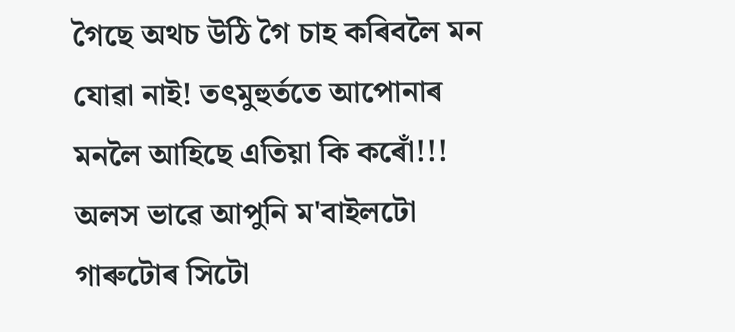গৈছে অথচ উঠি গৈ চাহ কৰিবলৈ মন যোৱা নাই! তৎমুহুৰ্ততে আপোনাৰ মনলৈ আহিছে এতিয়া কি কৰোঁ!!! অলস ভাৱে আপুনি ম'বাইলটো গাৰুটোৰ সিটো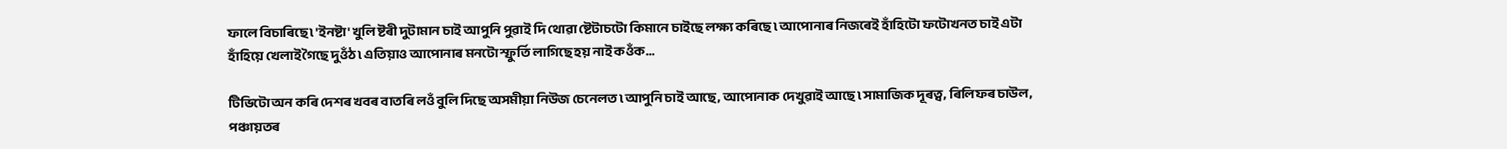ফালে বিচাৰিছে ৷ 'ইনষ্টা' খুলি ষ্টৰী দুটামান চাই আপুনি পুৱাই দি থোৱা ষ্টেটাচটো কিমানে চাইছে লক্ষ্য কৰিছে ৷ আপোনাৰ নিজৰেই হাঁহিটো ফটোখনত চাই এটা হাঁহিয়ে খেলাই গৈছে দুওঁঠ ৷ এতিয়াও আপোনাৰ মনটো স্ফুৰ্তি লাগিছে হয় নাই কওঁক…

টিভিটো অন কৰি দেশৰ খবৰ বাতৰি লওঁ বুলি দিছে অসমীয়া নিউজ চেনেলত ৷ আপুনি চাই আছে, আপোনাক দেখুৱাই আছে ৷ সামাজিক দূৰত্ব, ৰিলিফৰ চাউল, পঞ্চায়তৰ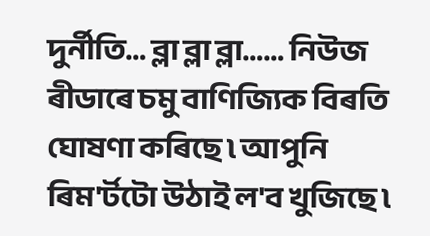দুৰ্নীতি… ব্লা ব্লা ব্লা…… নিউজ ৰীডাৰে চমু বাণিজ্যিক বিৰতি ঘোষণা কৰিছে ৷ আপুনি ৰিম'ৰ্টটো উঠাই ল'ব খুজিছে ৷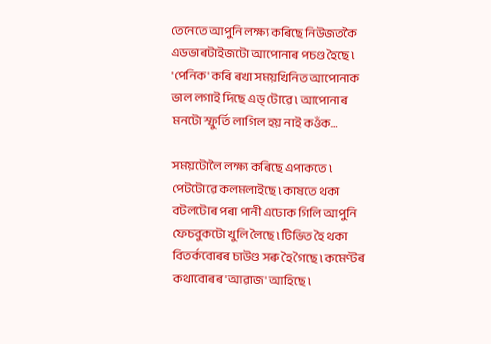তেনেতে আপুনি লক্ষ্য কৰিছে নিউজতকৈ এডভাৰটাইজটো আপোনাৰ পচণ্ড হৈছে ৷ 'পেনিক' কৰি ৰখা সময়খিনিত আপোনাক ভাল লগাই দিছে এড্ টোৱে ৷ আপোনাৰ মনটো স্ফুৰ্তি লাগিল হয় নাই কওঁক…

সময়টোলৈ লক্ষ্য কৰিছে এপাকতে ৷ পেটটোৱে কলমলাইছে ৷ কাষতে থকা বটলটোৰ পৰা পানী এঢোক গিলি আপুনি ফেচবুকটো খুলি লৈছে ৷ টিভিত হৈ থকা বিতৰ্কবোৰৰ চাউণ্ড সৰু হৈ গৈছে ৷ কমেণ্টৰ কথাবোৰৰ 'আৱাজ' আহিছে ৷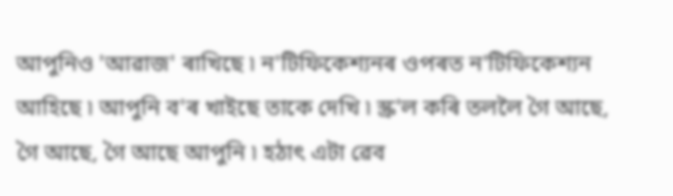আপুনিও 'আৱাজ' ৰাখিছে ৷ ন'টিফিকেশ্যনৰ ওপৰত ন'টিফিকেশ্যন আহিছে ৷ আপুনি ব'ৰ খাইছে তাকে দেখি ৷ স্ক্ৰ'ল কৰি তললৈ গৈ আছে, গৈ আছে, গৈ আছে আপুনি ৷ হঠাৎ এটা ৱেব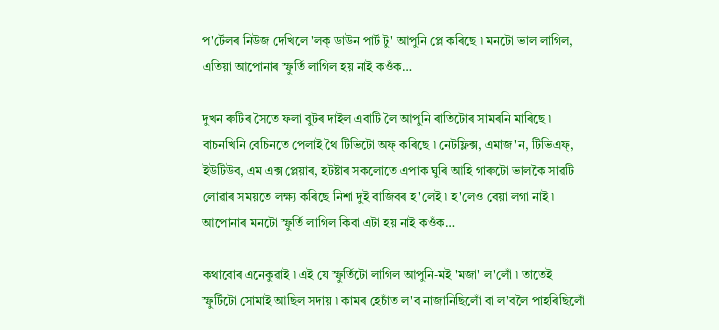প'ৰ্টেলৰ নিউজ দেখিলে 'লক্ ডাউন পাৰ্ট টু' আপুনি প্লে কৰিছে ৷ মনটো ভাল লাগিল, এতিয়া আপোনাৰ স্ফুৰ্তি লাগিল হয় নাই কওঁক…

দুখন ৰুটিৰ সৈতে ফলা বুটৰ দাইল এবাটি লৈ আপুনি ৰাতিটোৰ সামৰনি মাৰিছে ৷ বাচনখিনি বেচিনতে পেলাই থৈ টিভিটো অফ্ কৰিছে ৷ নেটফ্লিক্স, এমাজ'ন, টিভিএফ্, ইউটিউব, এম এক্স প্লেয়াৰ, হটষ্টাৰ সকলোতে এপাক ঘুৰি আহি গাৰুটো ভালকৈ সাৱটি লোৱাৰ সময়তে লক্ষ্য কৰিছে নিশা দুই বাজিবৰ হ'লেই ৷ হ'লেও বেয়া লগা নাই ৷ আপোনাৰ মনটো স্ফুৰ্তি লাগিল কিবা এটা হয় নাই কওঁক…

কথাবোৰ এনেকুৱাই ৷ এই যে স্ফুৰ্তিটো লাগিল আপুনি-মই 'মজা' ল'লোঁ ৷ তাতেই স্ফুৰ্টিটো সোমাই আছিল সদায় ৷ কামৰ হেচাঁত ল'ব নাজানিছিলোঁ বা ল'বলৈ পাহৰিছিলোঁ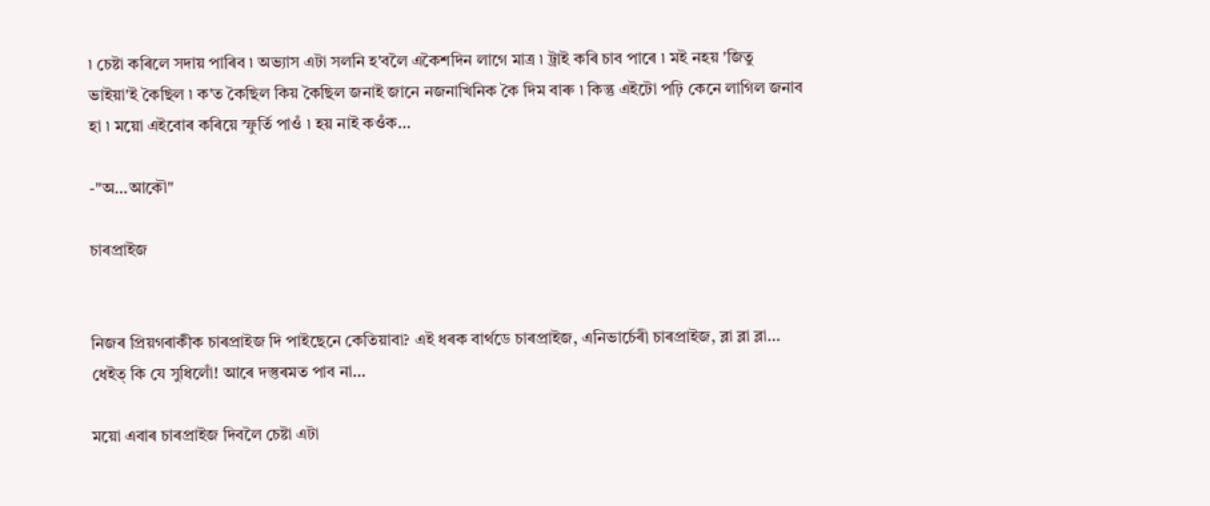৷ চেষ্টা কৰিলে সদায় পাৰিব ৷ অভ্যাস এটা সলনি হ'বলৈ একৈশদিন লাগে মাত্ৰ ৷ ট্ৰাই কৰি চাব পাৰে ৷ মই নহয় 'জিতু ভাইয়া'ই কৈছিল ৷ ক'ত কৈছিল কিয় কৈছিল জনাই জানে নজনাখিনিক কৈ দিম বাৰু ৷ কিন্তু এইটো পঢ়ি কেনে লাগিল জনাব হা ৷ ময়ো এইবোৰ কৰিয়ে স্ফুৰ্তি পাওঁ ৷ হয় নাই কওঁক…

-"অ…আকৌ"

চাৰপ্ৰাইজ


নিজৰ প্ৰিয়গৰাকীক চাৰপ্ৰাইজ দি পাইছেনে কেতিয়াবা? এই ধৰক বাৰ্থডে চাৰপ্ৰাইজ, এনিভাৰ্চেৰী চাৰপ্ৰাইজ, ব্লা ব্লা ব্লা… ধেইত্ কি যে সুধিলোঁ! আৰে দস্তুৰমত পাব না…

ময়ো এবাৰ চাৰপ্ৰাইজ দিবলৈ চেষ্টা এটা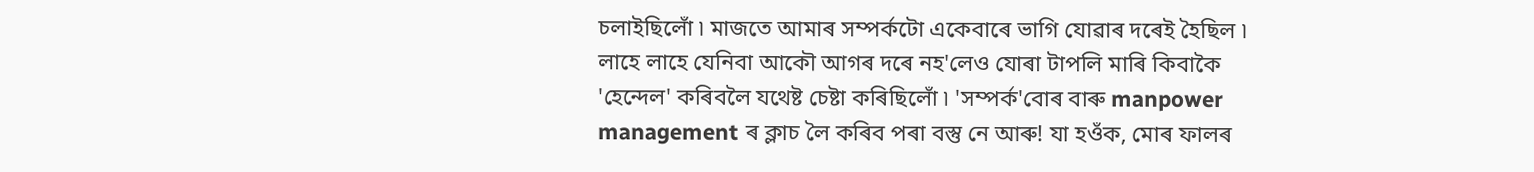চলাইছিলোঁ ৷ মাজতে আমাৰ সম্পৰ্কটো একেবাৰে ভাগি যোৱাৰ দৰেই হৈছিল ৷ লাহে লাহে যেনিবা আকৌ আগৰ দৰে নহ'লেও যোৰা টাপলি মাৰি কিবাকৈ 'হেন্দেল' কৰিবলৈ যথেষ্ট চেষ্টা কৰিছিলোঁ ৷ 'সম্পৰ্ক'বোৰ বাৰু manpower management ৰ ক্লাচ লৈ কৰিব পৰা বস্তু নে আৰু! যা হওঁক, মোৰ ফালৰ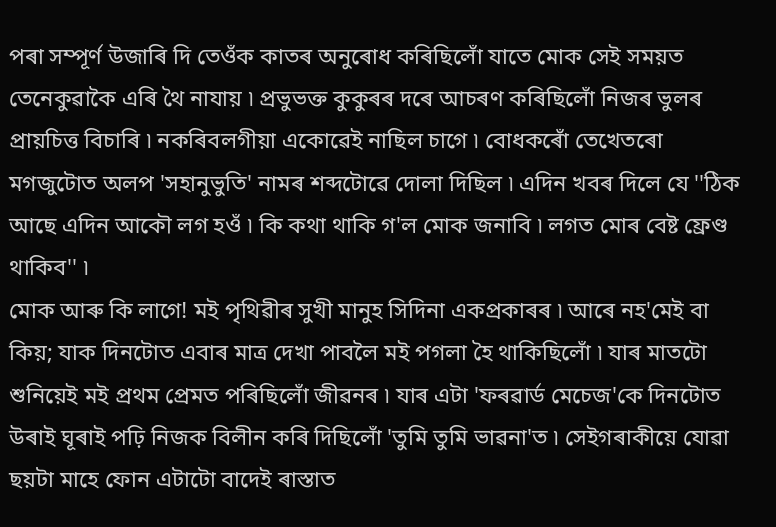পৰা সম্পূৰ্ণ উজাৰি দি তেওঁক কাতৰ অনুৰোধ কৰিছিলোঁ যাতে মোক সেই সময়ত তেনেকুৱাকৈ এৰি থৈ নাযায় ৷ প্ৰভুভক্ত কুকুৰৰ দৰে আচৰণ কৰিছিলোঁ নিজৰ ভুলৰ প্ৰায়চিত্ত বিচাৰি ৷ নকৰিবলগীয়া একোৱেই নাছিল চাগে ৷ বোধকৰোঁ তেখেতৰো মগজুটোত অলপ 'সহানুভুতি' নামৰ শব্দটোৱে দোলা দিছিল ৷ এদিন খবৰ দিলে যে ''ঠিক আছে এদিন আকৌ লগ হওঁ ৷ কি কথা থাকি গ'ল মোক জনাবি ৷ লগত মোৰ বেষ্ট ফ্ৰেণ্ড থাকিব'' ৷
মোক আৰু কি লাগে! মই পৃথিৱীৰ সুখী মানুহ সিদিনা একপ্ৰকাৰৰ ৷ আৰে নহ'মেই বা কিয়; যাক দিনটোত এবাৰ মাত্ৰ দেখা পাবলৈ মই পগলা হৈ থাকিছিলোঁ ৷ যাৰ মাতটো শুনিয়েই মই প্ৰথম প্ৰেমত পৰিছিলোঁ জীৱনৰ ৷ যাৰ এটা 'ফৰৱাৰ্ড মেচেজ'কে দিনটোত উৰাই ঘূৰাই পঢ়ি নিজক বিলীন কৰি দিছিলোঁ 'তুমি তুমি ভাৱনা'ত ৷ সেইগৰাকীয়ে যোৱা ছয়টা মাহে ফোন এটাটো বাদেই ৰাস্তাত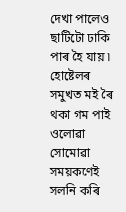দেখা পালেও ছাটিটো ঢাকি পাৰ হৈ যায় ৷ হোষ্টেলৰ সমুখত মই ৰৈ থকা গম পাই ওলোৱা সোমোৱা সময়কণেই সলনি কৰি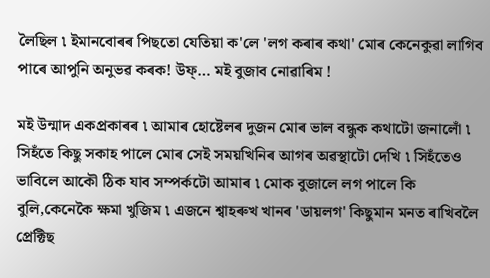লৈছিল ৷ ইমানবোৰৰ পিছতো যেতিয়া ক'লে 'লগ কৰাৰ কথা' মোৰ কেনেকুৱা লাগিব পাৰে আপুনি অনুভৱ কৰক! উফ্… মই বুজাব নোৱাৰিম !

মই উন্মাদ একপ্ৰকাৰৰ ৷ আমাৰ হোষ্টেলৰ দুজন মোৰ ভাল বন্ধুক কথাটো জনালোঁ ৷ সিহঁতে কিছু সকাহ পালে মোৰ সেই সময়খিনিৰ আগৰ অৱস্থাটো দেখি ৷ সিহঁতেও ভাবিলে আকৌ ঠিক যাব সম্পৰ্কটো আমাৰ ৷ মোক বুজালে লগ পালে কি বুলি,কেনেকৈ ক্ষমা খুজিম ৷ এজনে শ্বাহৰুখ খানৰ 'ডায়লগ' কিছুমান মনত ৰাখিবলৈ প্ৰেক্টিছ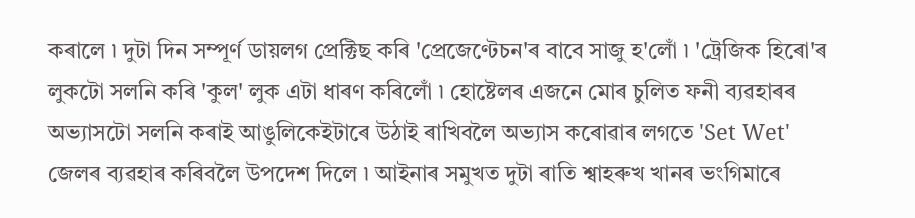কৰালে ৷ দুটা দিন সম্পূৰ্ণ ডায়লগ প্ৰেক্টিছ কৰি 'প্ৰেজেণ্টেচন'ৰ বাবে সাজু হ'লোঁ ৷ 'ট্ৰেজিক হিৰো'ৰ লুকটো সলনি কৰি 'কুল' লুক এটা ধাৰণ কৰিলোঁ ৷ হোষ্টেলৰ এজনে মোৰ চুলিত ফনী ব্যৱহাৰৰ অভ্যাসটো সলনি কৰাই আঙুলিকেইটাৰে উঠাই ৰাখিবলৈ অভ্যাস কৰোৱাৰ লগতে 'Set Wet' জেলৰ ব্যৱহাৰ কৰিবলৈ উপদেশ দিলে ৷ আইনাৰ সমুখত দুটা ৰাতি শ্বাহৰুখ খানৰ ভংগিমাৰে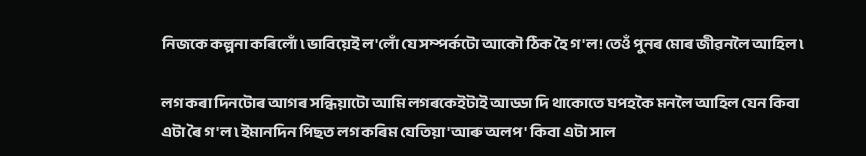নিজকে কল্পনা কৰিলোঁ ৷ ভাবিয়েই ল'লোঁ যে সম্পৰ্কটো আকৌ ঠিক হৈ গ'ল! তেওঁ পুনৰ মোৰ জীৱনলৈ আহিল ৷

লগ কৰা দিনটোৰ আগৰ সন্ধিয়াটো আমি লগৰকেইটাই আড্ডা দি থাকোতে ঘপহকৈ মনলৈ আহিল যেন কিবা এটা ৰৈ গ'ল ৷ ইমানদিন পিছত লগ কৰিম যেতিয়া 'আৰু অলপ' কিবা এটা সাল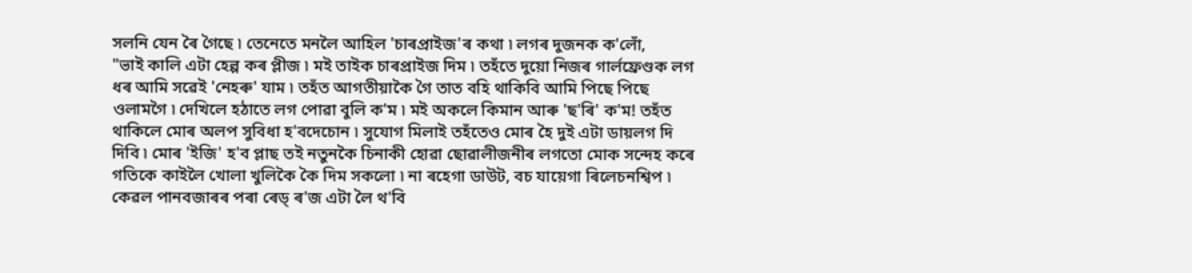সলনি যেন ৰৈ গৈছে ৷ তেনেতে মনলৈ আহিল 'চাৰপ্ৰাইজ'ৰ কথা ৷ লগৰ দুজনক ক'লোঁ,
"ভাই কালি এটা হেল্প কৰ প্লীজ ৷ মই তাইক চাৰপ্ৰাইজ দিম ৷ তহঁতে দুয়ো নিজৰ গাৰ্লফ্ৰেণ্ডক লগ ধৰ আমি সৱেই 'নেহৰু' যাম ৷ তহঁত আগতীয়াকৈ গৈ তাত বহি থাকিবি আমি পিছে পিছে ওলামগৈ ৷ দেখিলে হঠাতে লগ পোৱা বুলি ক'ম ৷ মই অকলে কিমান আৰু 'ছ'ৰি' ক'ম! তহঁত থাকিলে মোৰ অলপ সুবিধা হ'বদেচোন ৷ সুযোগ মিলাই তহঁতেও মোৰ হৈ দুই এটা ডায়লগ দি দিবি ৷ মোৰ 'ইজি' হ'ব প্লাছ তই নতুনকৈ চিনাকী হোৱা ছোৱালীজনীৰ লগতো মোক সন্দেহ কৰে গতিকে কাইলৈ খোলা খুলিকৈ কৈ দিম সকলো ৷ না ৰহেগা ডাউট, বচ যায়েগা ৰিলেচনশ্বিপ ৷ কেৱল পানবজাৰৰ পৰা ৰেড্ ৰ'জ এটা লৈ থ'বি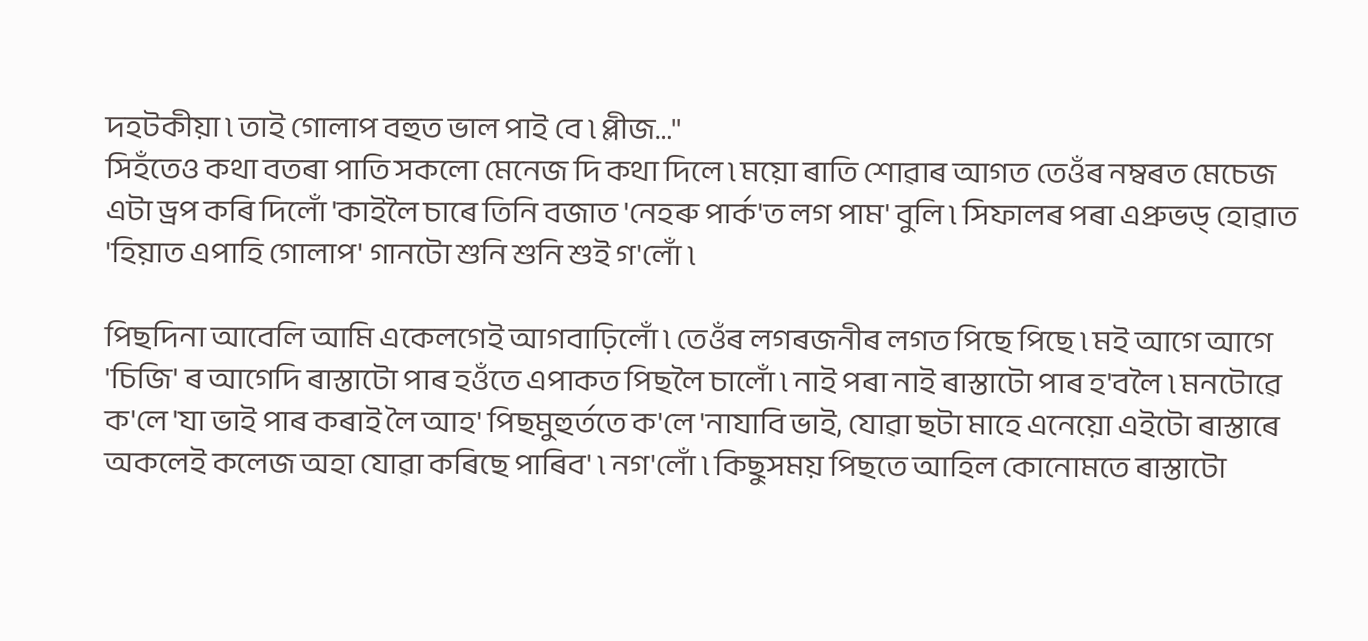দহটকীয়া ৷ তাই গোলাপ বহুত ভাল পাই বে ৷ প্লীজ…"
সিহঁতেও কথা বতৰা পাতি সকলো মেনেজ দি কথা দিলে ৷ ময়ো ৰাতি শোৱাৰ আগত তেওঁৰ নম্বৰত মেচেজ এটা ড্ৰপ কৰি দিলোঁ 'কাইলৈ চাৰে তিনি বজাত 'নেহৰু পাৰ্ক'ত লগ পাম' বুলি ৷ সিফালৰ পৰা এপ্ৰুভড্ হোৱাত 'হিয়াত এপাহি গোলাপ' গানটো শুনি শুনি শুই গ'লোঁ ৷

পিছদিনা আবেলি আমি একেলগেই আগবাঢ়িলোঁ ৷ তেওঁৰ লগৰজনীৰ লগত পিছে পিছে ৷ মই আগে আগে 'চিজি' ৰ আগেদি ৰাস্তাটো পাৰ হওঁতে এপাকত পিছলৈ চালোঁ ৷ নাই পৰা নাই ৰাস্তাটো পাৰ হ'বলৈ ৷ মনটোৱে ক'লে 'যা ভাই পাৰ কৰাই লৈ আহ' পিছমুহুৰ্ততে ক'লে 'নাযাবি ভাই, যোৱা ছটা মাহে এনেয়ো এইটো ৰাস্তাৰে অকলেই কলেজ অহা যোৱা কৰিছে পাৰিব' ৷ নগ'লোঁ ৷ কিছুসময় পিছতে আহিল কোনোমতে ৰাস্তাটো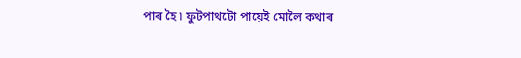পাৰ হৈ ৷ ফুটপাথটো পায়েই মোলৈ কথাৰ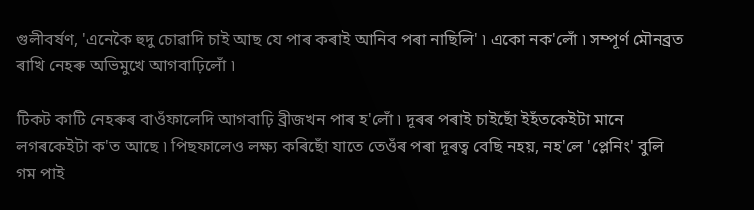গুলীবৰ্ষণ, 'এনেকৈ হুদু চোৱাদি চাই আছ যে পাৰ কৰাই আনিব পৰা নাছিলি' ৷ একো নক'লোঁ ৷ সম্পূৰ্ণ মৌনব্ৰত ৰাখি নেহৰু অভিমুখে আগবাঢ়িলোঁ ৷

টিকট কাটি নেহৰুৰ বাওঁফালেদি আগবাঢ়ি ব্ৰীজখন পাৰ হ'লোঁ ৷ দূৰৰ পৰাই চাইছোঁ ইহঁতকেইটা মানে লগৰকেইটা ক'ত আছে ৷ পিছফালেও লক্ষ্য কৰিছোঁ যাতে তেওঁৰ পৰা দূৰত্ব বেছি নহয়, নহ'লে 'প্লেনিং' বুলি গম পাই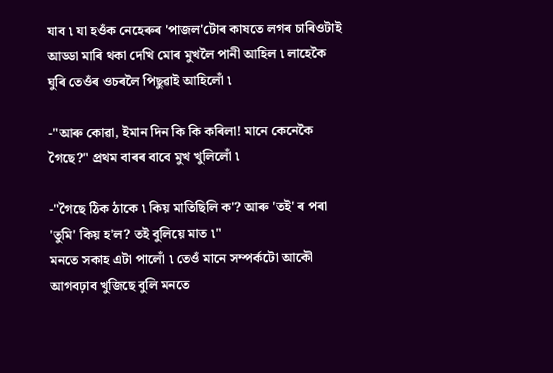যাব ৷ যা হওঁক নেহেৰুৰ 'পাজল'টোৰ কাষতে লগৰ চাৰিওটাই আড্ডা মাৰি থকা দেখি মোৰ মুখলৈ পানী আহিল ৷ লাহেকৈ ঘুৰি তেওঁৰ ওচৰলৈ পিছুৱাই আহিলোঁ ৷

-"আৰু কোৱা, ইমান দিন কি কি কৰিলা! মানে কেনেকৈ গৈছে?" প্ৰথম বাৰৰ বাবে মুখ খুলিলোঁ ৷

-"গৈছে ঠিক ঠাকে ৷ কিয় মাতিছিলি ক'? আৰু 'তই' ৰ পৰা 'তুমি' কিয় হ'ল? তই বুলিয়ে মাত ৷"
মনতে সকাহ এটা পালোঁ ৷ তেওঁ মানে সম্পৰ্কটো আকৌ আগবঢ়াব খুজিছে বুলি মনতে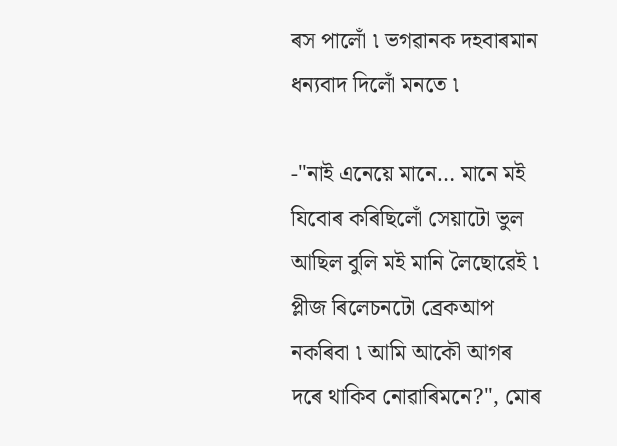ৰস পালোঁ ৷ ভগৱানক দহবাৰমান ধন্যবাদ দিলোঁ মনতে ৷

-"নাই এনেয়ে মানে… মানে মই যিবোৰ কৰিছিলোঁ সেয়াটো ভুল আছিল বুলি মই মানি লৈছোৱেই ৷ প্লীজ ৰিলেচনটো ব্ৰেকআপ নকৰিবা ৷ আমি আকৌ আগৰ দৰে থাকিব নোৱাৰিমনে?", মোৰ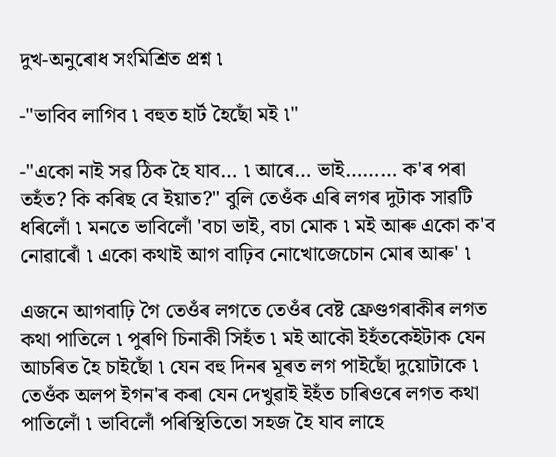দুখ-অনুৰোধ সংমিশ্ৰিত প্ৰশ্ন ৷

-"ভাবিব লাগিব ৷ বহুত হাৰ্ট হৈছোঁ মই ৷"

-"একো নাই সৱ ঠিক হৈ যাব… ৷ আৰে… ভাই……… ক'ৰ পৰা তহঁত? কি কৰিছ বে ইয়াত?" বুলি তেওঁক এৰি লগৰ দুটাক সাৱটি ধৰিলোঁ ৷ মনতে ভাবিলোঁ 'বচা ভাই, বচা মোক ৷ মই আৰু একো ক'ব নোৱাৰোঁ ৷ একো কথাই আগ বাঢ়িব নোখোজেচোন মোৰ আৰু' ৷

এজনে আগবাঢ়ি গৈ তেওঁৰ লগতে তেওঁৰ বেষ্ট ফ্ৰেণ্ডগৰাকীৰ লগত কথা পাতিলে ৷ পুৰণি চিনাকী সিহঁত ৷ মই আকৌ ইহঁতকেইটাক যেন আচৰিত হৈ চাইছোঁ ৷ যেন বহু দিনৰ মূৰত লগ পাইছোঁ দুয়োটাকে ৷ তেওঁক অলপ ইগন'ৰ কৰা যেন দেখুৱাই ইহঁত চাৰিওৰে লগত কথা পাতিলোঁ ৷ ভাবিলোঁ পৰিস্থিতিতো সহজ হৈ যাব লাহে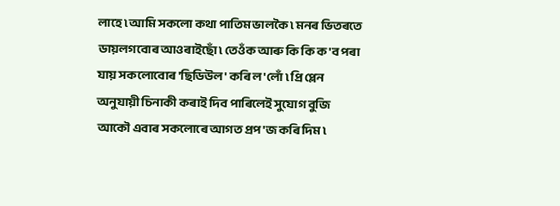লাহে ৷ আমি সকলো কথা পাতিম ভালকৈ ৷ মনৰ ভিতৰতে ডায়লগবোৰ আওৰাইছোঁ ৷ তেওঁক আৰু কি কি ক'ব পৰা যায় সকলোবোৰ 'ছিডিউল' কৰি ল'লোঁ ৷ প্ৰি প্লেন অনুযায়ী চিনাকী কৰাই দিব পাৰিলেই সুযোগ বুজি আকৌ এবাৰ সকলোৰে আগত প্ৰপ'জ কৰি দিম ৷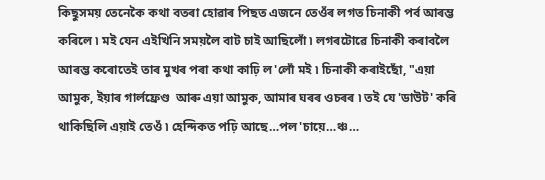কিছুসময় তেনেকৈ কথা বতৰা হোৱাৰ পিছত এজনে তেওঁৰ লগত চিনাকী পৰ্ব আৰম্ভ কৰিলে ৷ মই যেন এইখিনি সময়লৈ বাট চাই আছিলোঁ ৷ লগৰটোৱে চিনাকী কৰাবলৈ আৰম্ভ কৰোতেই তাৰ মুখৰ পৰা কথা কাঢ়ি ল'লোঁ মই ৷ চিনাকী কৰাইছোঁ, "এয়া আমুক, ইয়াৰ গাৰ্লফ্ৰেণ্ড  আৰু এয়া আমুক, আমাৰ ঘৰৰ ওচৰৰ ৷ তই যে 'ডাউট' কৰি থাকিছিলি এয়াই তেওঁ ৷ হেন্দিকত পঢ়ি আছে…পল'চায়ে…ঞ্চ…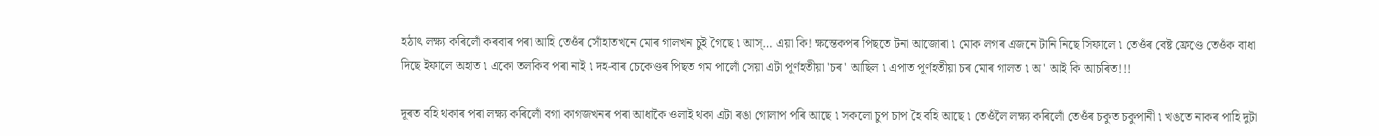হঠাৎ লক্ষ্য কৰিলোঁ কৰবাৰ পৰা আহি তেওঁৰ সোঁহাতখনে মোৰ গালখন চুই গৈছে ৷ আস্… এয়া কি! ক্ষন্তেকপৰ পিছতে টনা আজোৰা ৷ মোক লগৰ এজনে টানি নিছে সিফালে ৷ তেওঁৰ বেষ্ট ফ্ৰেণ্ডে তেওঁক বাধা দিছে ইফালে অহাত ৷ একো তলকিব পৰা নাই ৷ দহ-বাৰ চেকেণ্ডৰ পিছত গম পালোঁ সেয়া এটা পূৰ্ণহতীয়া 'চৰ' আছিল ৷ এপাত পূৰ্ণহতীয়া চৰ মোৰ গালত ৷ অ' আই কি আচৰিত!!!

দূৰত বহি থকাৰ পৰা লক্ষ্য কৰিলোঁ বগা কাগজখনৰ পৰা আধাকৈ ওলাই থকা এটা ৰঙা গোলাপ পৰি আছে ৷ সকলো চুপ চাপ হৈ বহি আছে ৷ তেওঁলৈ লক্ষ্য কৰিলোঁ তেওঁৰ চকুত চকুপানী ৷ খঙতে নাকৰ পাহি দুটা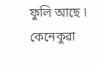ফুলি আছে ৷ কেনেকুৱা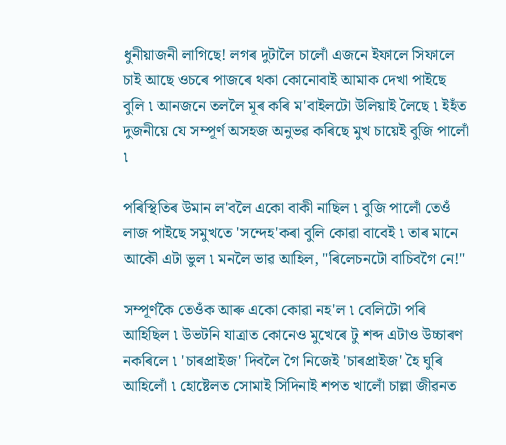ধুনীয়াজনী লাগিছে! লগৰ দুটালৈ চালোঁ এজনে ইফালে সিফালে চাই আছে ওচৰে পাজৰে থকা কোনোবাই আমাক দেখা পাইছে বুলি ৷ আনজনে তললৈ মূৰ কৰি ম'বাইলটো উলিয়াই লৈছে ৷ ইহঁত দুজনীয়ে যে সম্পূৰ্ণ অসহজ অনুভৱ কৰিছে মুখ চায়েই বুজি পালোঁ ৷

পৰিস্থিতিৰ উমান ল'বলৈ একো বাকী নাছিল ৷ বুজি পালোঁ তেওঁ লাজ পাইছে সমুখতে 'সন্দেহ'কৰা বুলি কোৱা বাবেই ৷ তাৰ মানে আকৌ এটা ভুল ৷ মনলৈ ভাৱ আহিল, "ৰিলেচনটো বাচিবগৈ নে!"

সম্পূৰ্ণকৈ তেওঁক আৰু একো কোৱা নহ'ল ৷ বেলিটো পৰি আহিছিল ৷ উভটনি যাত্ৰাত কোনেও মুখেৰে টু শব্দ এটাও উচ্চাৰণ নকৰিলে ৷ 'চাৰপ্ৰাইজ' দিবলৈ গৈ নিজেই 'চাৰপ্ৰাইজ' হৈ ঘুৰি আহিলোঁ ৷ হোষ্টেলত সোমাই সিদিনাই শপত খালোঁ চাল্লা জীৱনত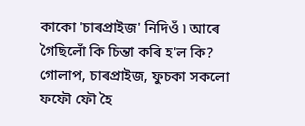কাকো 'চাৰপ্ৰাইজ' নিদিওঁ ৷ আৰে গৈছিলোঁ কি চিন্তা কৰি হ'ল কি? গোলাপ, চাৰপ্ৰাইজ, ফুচকা সকলো ফফৌ ফৌ হৈ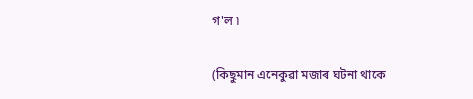গ'ল ৷

(কিছুমান এনেকুৱা মজাৰ ঘটনা থাকে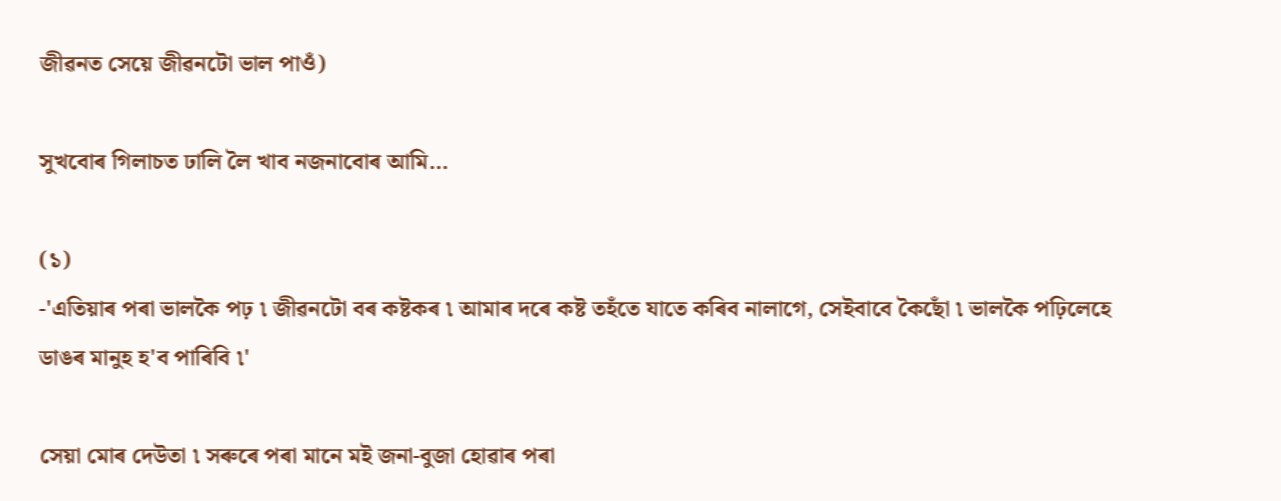জীৱনত সেয়ে জীৱনটো ভাল পাওঁ)

সুখবোৰ গিলাচত ঢালি লৈ খাব নজনাবোৰ আমি…

(১)
-'এতিয়াৰ পৰা ভালকৈ পঢ় ৷ জীৱনটো বৰ কষ্টকৰ ৷ আমাৰ দৰে কষ্ট তহঁতে যাতে কৰিব নালাগে, সেইবাবে কৈছোঁ ৷ ভালকৈ পঢ়িলেহে ডাঙৰ মানুহ হ'ব পাৰিবি ৷'

সেয়া মোৰ দেউতা ৷ সৰুৰে পৰা মানে মই জনা-বুজা হোৱাৰ পৰা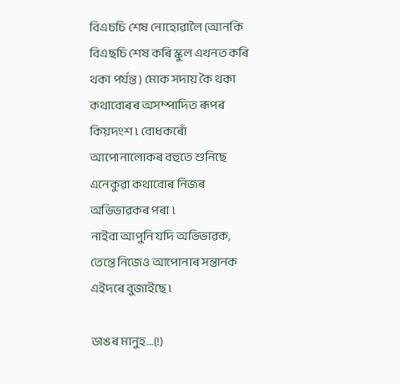বিএচচি শেষ নোহোৱালৈ (আনকি বিএছচি শেষ কৰি স্কুল এখনত কৰি থকা পৰ্যন্ত) মোক সদায় কৈ থকা কথাবোৰৰ অসম্পাদিত ৰূপৰ কিয়দংশ ৷ বোধকৰোঁ আপোনালোকৰ বহুতে শুনিছে এনেকুৱা কথাবোৰ নিজৰ অভিভাৱকৰ পৰা ৷
নাইবা আপুনি যদি অভিভাৱক, তেন্তে নিজেও আপোনাৰ সন্তানক এইদৰে বুজাইছে ৷

ডাঙৰ মানুহ…(!)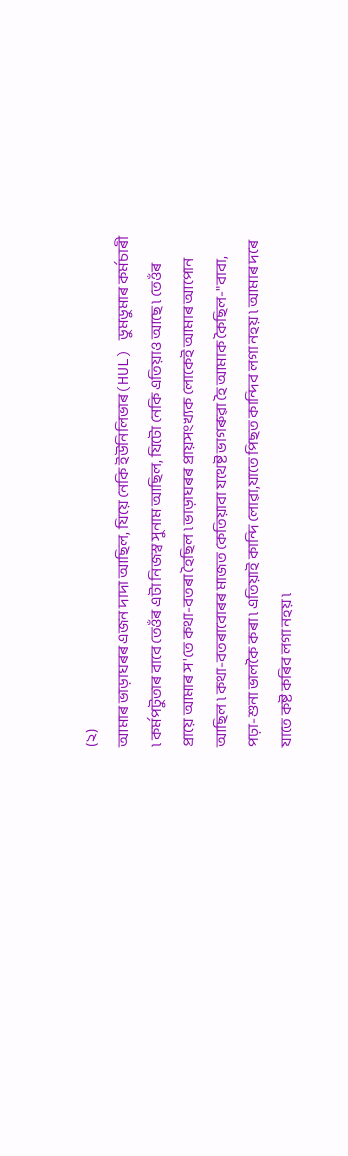(২)
আমাৰ ভাড়াঘৰৰ এজন দাদা আছিল, যিয়ে নেকি ইউনিলিভাৰ(HUL) ডুমডুমাৰ কৰ্মচাৰী ৷ কৰ্মপটুতাৰ বাবে তেওঁৰ এটা নিজস্ব সুনাম আছিল, যিটো নেকি এতিয়াও আছে ৷ তেওঁৰ প্ৰায়ে আমাৰ স'তে কথা-বতৰা হৈছিল ৷ ভাড়াঘৰৰ প্ৰায়সংখ্যক লোকেই আমাৰ আপোন আছিল ৷ কথা-বতৰাবোৰৰ মাজত কেতিয়াবা যথেষ্ট ভাগৰুৱা হৈ আমাক কৈছিল-"বাবা, পঢ়া-শুনা ভালকৈ কৰা ৷ এতিয়াই কান্দি লোৱা,যাতে পিছত কান্দিব লগা নহয় ৷ আমাৰ দৰে যাতে কষ্ট কৰিব লগা নহয় ৷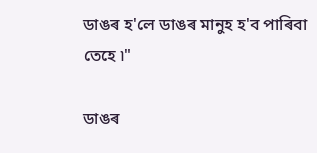ডাঙৰ হ'লে ডাঙৰ মানুহ হ'ব পাৰিবা তেহে ৷"

ডাঙৰ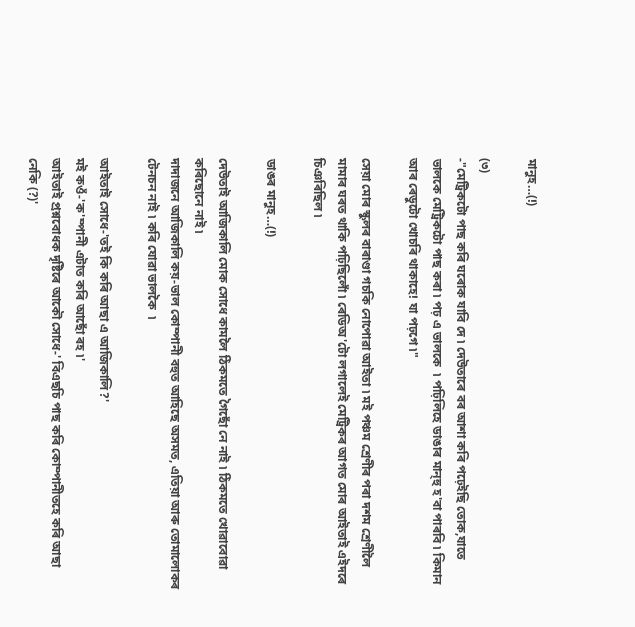মানুহ…(!)

(৩)
-"মেট্ৰিকটো পাছ কৰি ঘৰোক যাবি দে ৷ দেউতাৰে বৰ আশা কৰি পঢ়েইছি তোক,যাতে ভালকে মেট্ৰিকটো পাছ কৰা ৷ পঢ় এ ভালকে  ৷ পঢ়িলিহে ডাঙাৰ মান্হু হ'বা পাৰবি ৷ কিমান আৰ ৰেডুটো খোচৰি থাকাহে! যা পঢ়গে ৷"

সেয়া মোৰ স্কুলৰ বাৰাণ্ডা গচকি নোপোৱা আইতা ৷ মই পঞ্চম শ্ৰেণীৰ পৰা দশম শ্ৰেণীলৈ মামাৰ ঘৰত থাকি পঢ়িছিলোঁ ৷ ৰেডিঅ'টো লগালেই মেট্ৰিকৰ আগত মোৰ আইতাই এইদৰে চিঞৰিছিল ৷

ডাঙৰ মানুহ…(!)

দেউতাই আজিকালি মোক সোধে কামলৈ ঠিকমতে গৈছোঁ নে নাই ৷ ঠিকমতে খোৱাবোৱা কৰিছোনে নাই ৷
দাদাজনে আজিকালি কয়-ভাল কোম্পানী বহুত আহিছে অসমত, এতিয়া আৰু তোমালোকৰ টেনচন নাই ৷ কৰি যোৱা ভালকৈ  ৷

আইতাই সোধে-'তই কি কৰি আছা এ আজিকালি?'
মই কওঁ-'ক'ম্পানী এটাত কৰি আছোঁ ৰহ ৷'
আইতাই প্ৰশ্নবোধক দৃষ্টিৰে আকৌ সোধে-' বিএছচি পাছ কৰি কোম্পানীতহে কৰি আছা নেকি (?)'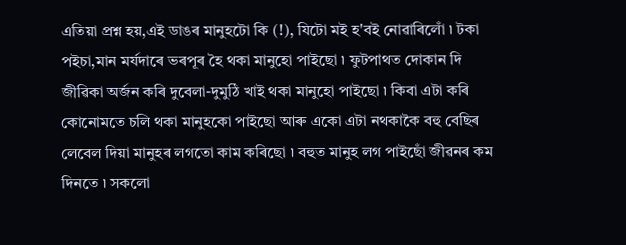এতিয়া প্ৰশ্ন হয়,এই ডাঙৰ মানুহটো কি (!), যিটো মই হ'বই নোৱাৰিলোঁ ৷ টকা পইচা,মান মৰ্যদাৰে ভৰপূৰ হৈ থকা মানুহো পাইছো ৷ ফুটপাথত দোকান দি জীৱিকা অৰ্জন কৰি দুবেলা-দুমুঠি খাই থকা মানুহো পাইছো ৷ কিবা এটা কৰি কোনোমতে চলি থকা মানুহকো পাইছো আৰু একো এটা নথকাকৈ বহু বেছিৰ লেবেল দিয়া মানুহৰ লগতো কাম কৰিছো ৷ বহুত মানুহ লগ পাইছোঁ জীৱনৰ কম দিনতে ৷ সকলো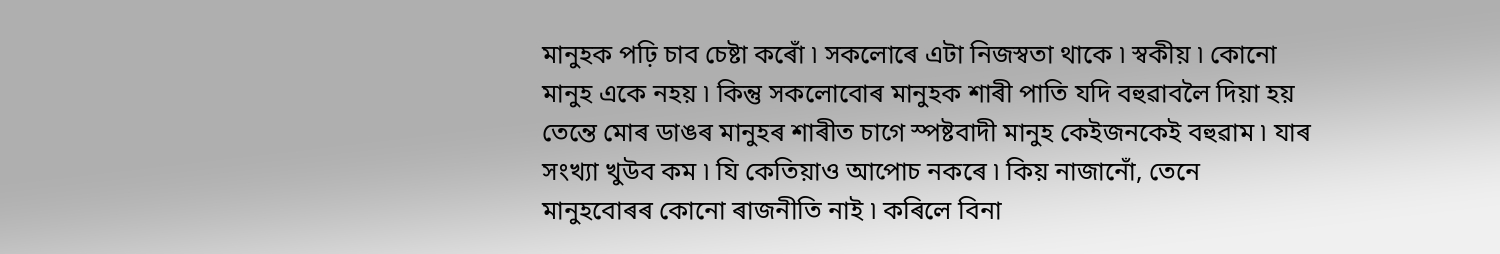মানুহক পঢ়ি চাব চেষ্টা কৰোঁ ৷ সকলোৰে এটা নিজস্বতা থাকে ৷ স্বকীয় ৷ কোনো মানুহ একে নহয় ৷ কিন্তু সকলোবোৰ মানুহক শাৰী পাতি যদি বহুৱাবলৈ দিয়া হয় তেন্তে মোৰ ডাঙৰ মানুহৰ শাৰীত চাগে স্পষ্টবাদী মানুহ কেইজনকেই বহুৱাম ৷ যাৰ সংখ্যা খুউব কম ৷ যি কেতিয়াও আপোচ নকৰে ৷ কিয় নাজানোঁ, তেনে মানুহবোৰৰ কোনো ৰাজনীতি নাই ৷ কৰিলে বিনা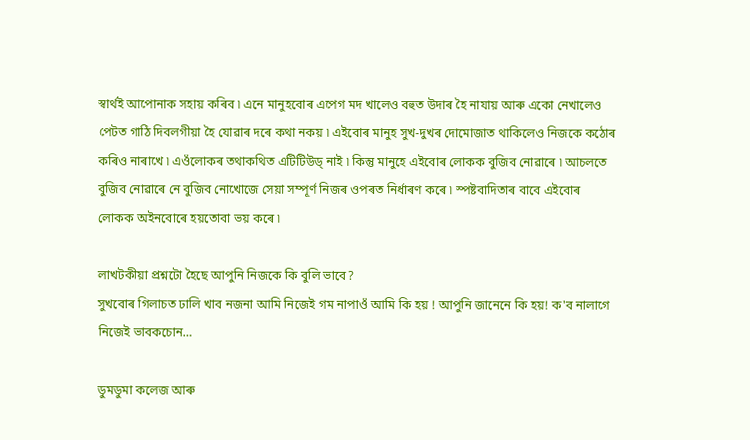স্বাৰ্থই আপোনাক সহায় কৰিব ৷ এনে মানুহবোৰ এপেগ মদ খালেও বহুত উদাৰ হৈ নাযায় আৰু একো নেখালেও পেটত গাঠি দিবলগীয়া হৈ যোৱাৰ দৰে কথা নকয় ৷ এইবোৰ মানুহ সুখ-দুখৰ দোমোজাত থাকিলেও নিজকে কঠোৰ কৰিও নাৰাখে ৷ এওঁলোকৰ তথাকথিত এটিটিউড্ নাই ৷ কিন্তু মানুহে এইবোৰ লোকক বুজিব নোৱাৰে ৷ আচলতে বুজিব নোৱাৰে নে বুজিব নোখোজে সেয়া সম্পূৰ্ণ নিজৰ ওপৰত নিৰ্ধাৰণ কৰে ৷ স্পষ্টবাদিতাৰ বাবে এইবোৰ লোকক অইনবোৰে হয়তোবা ভয় কৰে ৷

লাখটকীয়া প্ৰশ্নটো হৈছে আপুনি নিজকে কি বুলি ভাবে?
সুখবোৰ গিলাচত ঢালি খাব নজনা আমি নিজেই গম নাপাওঁ আমি কি হয় ! আপুনি জানেনে কি হয়! ক'ব নালাগে নিজেই ভাবকচোন…

ডুমডুমা কলেজ আৰু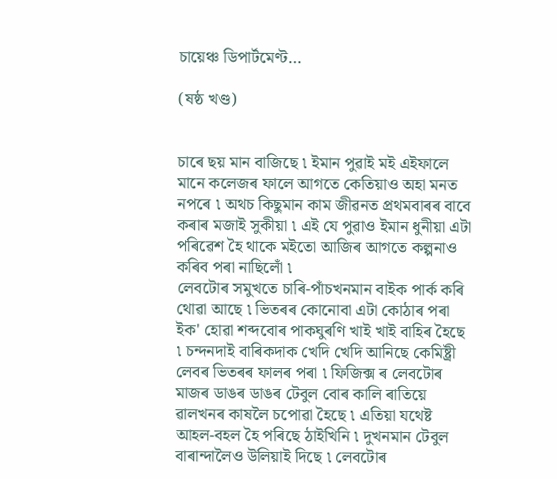চায়েঞ্চ ডিপাৰ্টমেণ্ট…

(ষষ্ঠ খণ্ড)


চাৰে ছয় মান বাজিছে ৷ ইমান পুৱাই মই এইফালে মানে কলেজৰ ফালে আগতে কেতিয়াও অহা মনত নপৰে ৷ অথচ কিছুমান কাম জীৱনত প্ৰথমবাৰৰ বাবে কৰাৰ মজাই সুকীয়া ৷ এই যে পুৱাও ইমান ধুনীয়া এটা পৰিৱেশ হৈ থাকে মইতো আজিৰ আগতে কল্পনাও কৰিব পৰা নাছিলোঁ ৷
লেবটোৰ সমুখতে চাৰি-পাঁচখনমান বাইক পাৰ্ক কৰি থোৱা আছে ৷ ভিতৰৰ কোনোবা এটা কোঠাৰ পৰা ইক' হোৱা শব্দবোৰ পাকঘুৰণি খাই খাই বাহিৰ হৈছে ৷ চন্দনদাই বাৰিকদাক খেদি খেদি আনিছে কেমিষ্ট্ৰী লেবৰ ভিতৰৰ ফালৰ পৰা ৷ ফিজিক্স ৰ লেবটোৰ মাজৰ ডাঙৰ ডাঙৰ টেবুল বোৰ কালি ৰাতিয়ে ৱালখনৰ কাষলৈ চপোৱা হৈছে ৷ এতিয়া যথেষ্ট আহল-বহল হৈ পৰিছে ঠাইখিনি ৷ দুখনমান টেবুল বাৰান্দালৈও উলিয়াই দিছে ৷ লেবটোৰ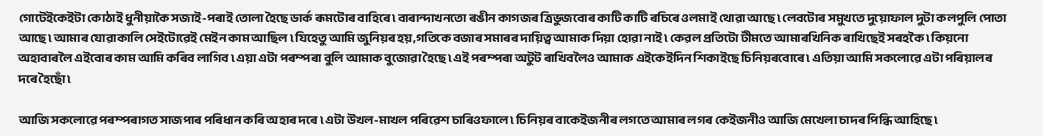গোটেইকেইটা কোঠাই ধুনীয়াকৈ সজাই-পৰাই তোলা হৈছে ডাৰ্ক ৰূমটোৰ বাহিৰে ৷ বাৰান্দাখনতো ৰঙীন কাগজৰ ত্ৰিভুজবোৰ কাটি কাটি ৰচিৰে ওলমাই থোৱা আছে ৷ লেবটোৰ সমুখতে দুয়োফাল দুটা কলপুলি পোতা আছে ৷ আমাৰ যোৱাকালি সেইটোৱেই মেইন কাম আছিল ৷ যিহেতু আমি জুনিয়ৰ হয়,গতিকে বজাৰ সমাৰৰ দায়িত্ব আমাক দিয়া হোৱা নাই ৷ কেৱল প্ৰতিটো টীমতে আমাৰখিনিক ৰাখিছেই সৰহকৈ ৷ কিয়নো অহাবাৰলৈ এইবোৰ কাম আমি কৰিব লাগিব ৷ এয়া এটা পৰম্পৰা বুলি আমাক বুজোৱা হৈছে ৷ এই পৰম্পৰা অটুট ৰাখিবলৈও আমাক এইকেইদিন শিকাইছে চিনিয়ৰবোৰে ৷ এতিয়া আমি সকলোৱে এটা পৰিয়ালৰ দৰে হৈছোঁ ৷

আজি সকলোৱে পৰম্পৰাগত সাজপাৰ পৰিধান কৰি অহাৰ দৰে ৷ এটা উখল-মাখল পৰিৱেশ চাৰিওফালে ৷ চিনিয়ৰ বাকেইজনীৰ লগতে আমাৰ লগৰ কেইজনীও আজি মেখেলা চাদৰ পিন্ধি আহিছে ৷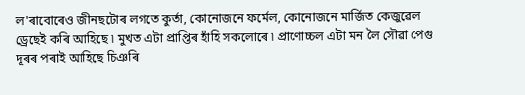ল'ৰাবোৰেও জীনছটোৰ লগতে কুৰ্তা, কোনোজনে ফৰ্মেল, কোনোজনে মাৰ্জিত কেজুৱেল ড্ৰেছেই কৰি আহিছে ৷ মুখত এটা প্ৰাপ্তিৰ হাঁহি সকলোৰে ৷ প্ৰাণোচ্চল এটা মন লৈ সৌৱা পেগু দূৰৰ পৰাই আহিছে চিঞৰি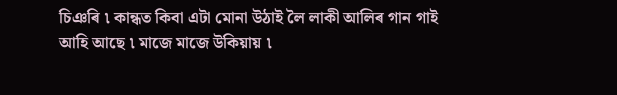চিঞৰি ৷ কান্ধত কিবা এটা মোনা উঠাই লৈ লাকী আলিৰ গান গাই আহি আছে ৷ মাজে মাজে উকিয়ায় ৷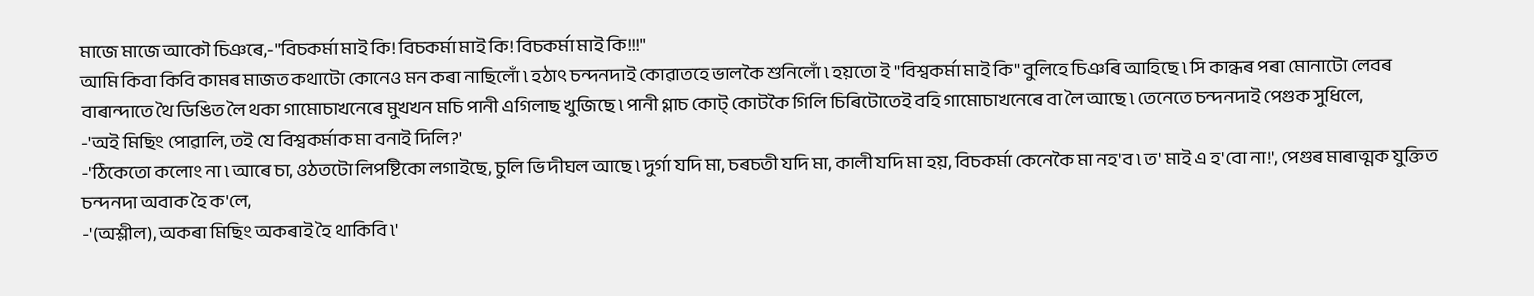মাজে মাজে আকৌ চিঞৰে,-"বিচকৰ্মা মাই কি! বিচকৰ্মা মাই কি! বিচকৰ্মা মাই কি!!!"
আমি কিবা কিবি কামৰ মাজত কথাটো কোনেও মন কৰা নাছিলোঁ ৷ হঠাৎ চন্দনদাই কোৱাতহে ভালকৈ শুনিলোঁ ৷ হয়তো ই "বিশ্বকৰ্মা মাই কি" বুলিহে চিঞৰি আহিছে ৷ সি কান্ধৰ পৰা মোনাটো লেবৰ বাৰান্দাতে থৈ ডিঙিত লৈ থকা গামোচাখনেৰে মুখখন মচি পানী এগিলাছ খুজিছে ৷ পানী গ্লাচ কোট্ কোটকৈ গিলি চিৰিটোতেই বহি গামোচাখনেৰে বা লৈ আছে ৷ তেনেতে চন্দনদাই পেগুক সুধিলে,
-'অই মিছিং পোৱালি, তই যে বিশ্বকৰ্মাক মা বনাই দিলি?'
-'ঠিকেতো কলোং না ৷ আৰে চা, ওঠতটো লিপষ্টিকো লগাইছে, চুলি ভি দীঘল আছে ৷ দুৰ্গা যদি মা, চৰচতী যদি মা, কালী যদি মা হয়, বিচকৰ্মা কেনেকৈ মা নহ'ব ৷ ত' মাই এ হ'বো না!', পেগুৰ মাৰাত্মক যুক্তিত চন্দনদা অবাক হৈ ক'লে,
-'(অশ্লীল), অকৰা মিছিং অকৰাই হৈ থাকিবি ৷'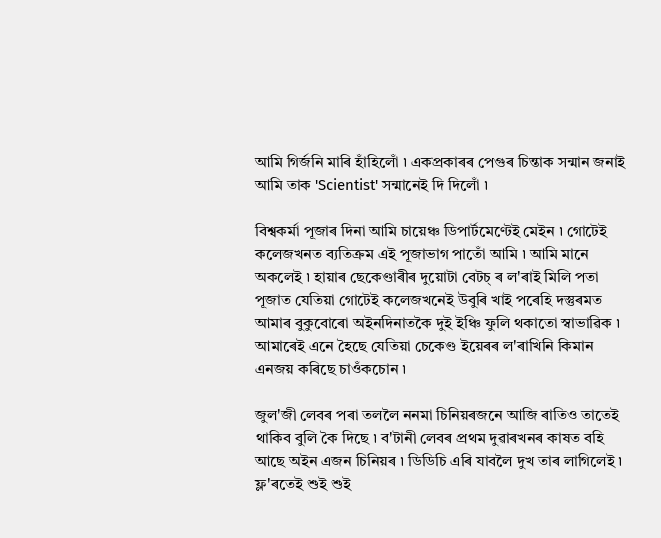আমি গিৰ্জনি মাৰি হাঁহিলোঁ ৷ একপ্ৰকাৰৰ পেগুৰ চিন্তাক সন্মান জনাই আমি তাক 'Scientist' সন্মানেই দি দিলোঁ ৷

বিশ্বকৰ্মা পূজাৰ দিনা আমি চায়েঞ্চ ডিপাৰ্টমেণ্টেই মেইন ৷ গোটেই কলেজখনত ব্যতিক্ৰম এই পূজাভাগ পাতোঁ আমি ৷ আমি মানে অকলেই ৷ হায়াৰ ছেকেণ্ডাৰীৰ দুয়োটা বেটচ্ ৰ ল'ৰাই মিলি পতা পূজাত যেতিয়া গোটেই কলেজখনেই উবুৰি খাই পৰেহি দস্তুৰমত আমাৰ বুকুবোৰো অইনদিনাতকৈ দুই ইঞ্চি ফুলি থকাতো স্বাভাৱিক ৷ আমাৰেই এনে হৈছে যেতিয়া চেকেণ্ড ইয়েৰৰ ল'ৰাখিনি কিমান এনজয় কৰিছে চাওঁকচোন ৷

জুল'জী লেবৰ পৰা তললৈ ননমা চিনিয়ৰজনে আজি ৰাতিও তাতেই থাকিব বুলি কৈ দিছে ৷ ব'টানী লেবৰ প্ৰথম দুৱাৰখনৰ কাষত বহি আছে অইন এজন চিনিয়ৰ ৷ ডিডিচি এৰি যাবলৈ দুখ তাৰ লাগিলেই ৷ ফ্ল'ৰতেই শুই শুই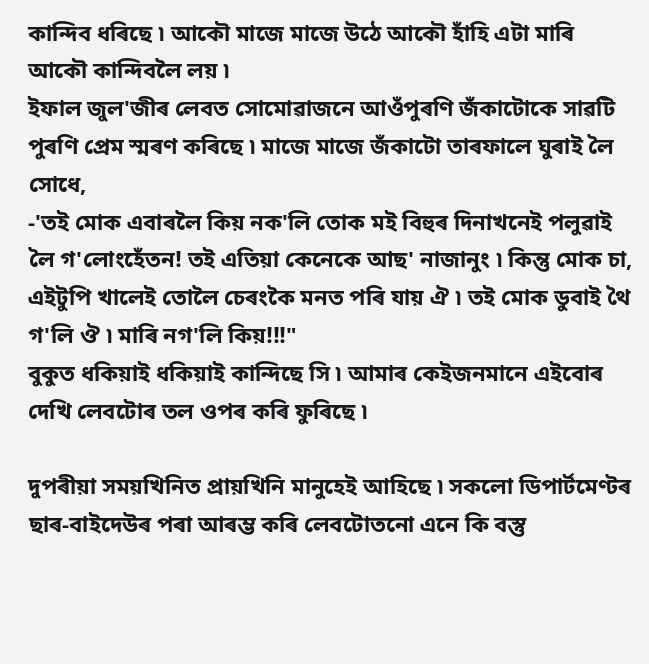কান্দিব ধৰিছে ৷ আকৌ মাজে মাজে উঠে আকৌ হাঁহি এটা মাৰি আকৌ কান্দিবলৈ লয় ৷
ইফাল জুল'জীৰ লেবত সোমোৱাজনে আওঁপুৰণি জঁকাটোকে সাৱটি পুৰণি প্ৰেম স্মৰণ কৰিছে ৷ মাজে মাজে জঁকাটো তাৰফালে ঘুৰাই লৈ সোধে,
-'তই মোক এবাৰলৈ কিয় নক'লি তোক মই বিহুৰ দিনাখনেই পলুৱাই লৈ গ'লোংহেঁতন! তই এতিয়া কেনেকে আছ' নাজানুং ৷ কিন্তু মোক চা, এইটুপি খালেই তোলৈ চেৰংকৈ মনত পৰি যায় ঐ ৷ তই মোক ডুবাই থৈ গ'লি ঔ ৷ মাৰি নগ'লি কিয়!!!"
বুকুত ধকিয়াই ধকিয়াই কান্দিছে সি ৷ আমাৰ কেইজনমানে এইবোৰ দেখি লেবটোৰ তল ওপৰ কৰি ফুৰিছে ৷

দুপৰীয়া সময়খিনিত প্ৰায়খিনি মানুহেই আহিছে ৷ সকলো ডিপাৰ্টমেণ্টৰ ছাৰ-বাইদেউৰ পৰা আৰম্ভ কৰি লেবটোতনো এনে কি বস্তু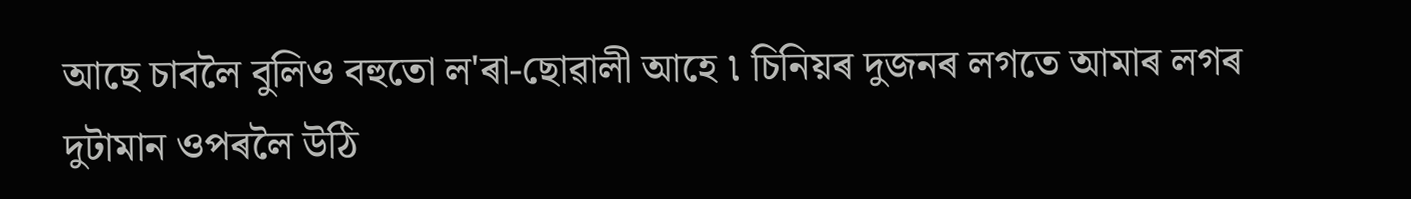আছে চাবলৈ বুলিও বহুতো ল'ৰা-ছোৱালী আহে ৷ চিনিয়ৰ দুজনৰ লগতে আমাৰ লগৰ দুটামান ওপৰলৈ উঠি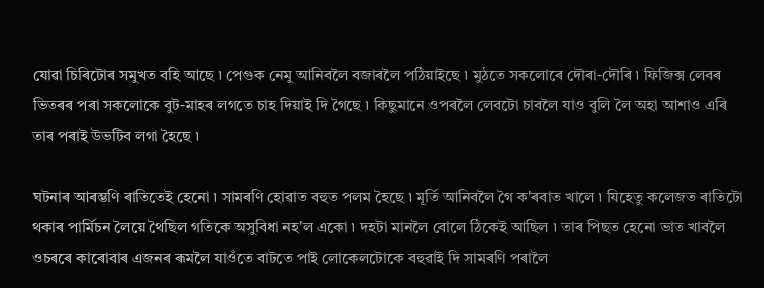যোৱা চিৰিটোৰ সমুখত বহি আছে ৷ পেগুক নেমু আনিবলৈ বজাৰলৈ পঠিয়াইছে ৷ মুঠতে সকলোৰে দৌৰা-দৌৰি ৷ ফিজিক্স লেবৰ ভিতৰৰ পৰা সকলোকে বুট-মাহৰ লগতে চাহ দিয়াই দি গৈছে ৷ কিছুমানে ওপৰলৈ লেবটো চাবলৈ যাও বুলি লৈ অহা আশাও এৰি তাৰ পৰাই উভটিব লগা হৈছে ৷

ঘটনাৰ আৰম্ভণি ৰাতিতেই হেনো ৷ সামৰণি হোৱাত বহুত পলম হৈছে ৷ মূৰ্তি আনিবলৈ গৈ ক'ৰবাত খালে ৷ যিহেতু কলেজত ৰাতিটো থকাৰ পাৰ্মিচন লৈয়ে থৈছিল গতিকে অসুবিধা নহ'ল একো ৷ দহটা মানলৈ বোলে ঠিকেই আছিল ৷ তাৰ পিছত হেনো ভাত খাবলৈ ওচৰৰে কাৰোবাৰ এজনৰ ৰূমলৈ যাওঁতে বাটতে পাই লোকেলটোকে বহুৱাই দি সামৰণি পৰালৈ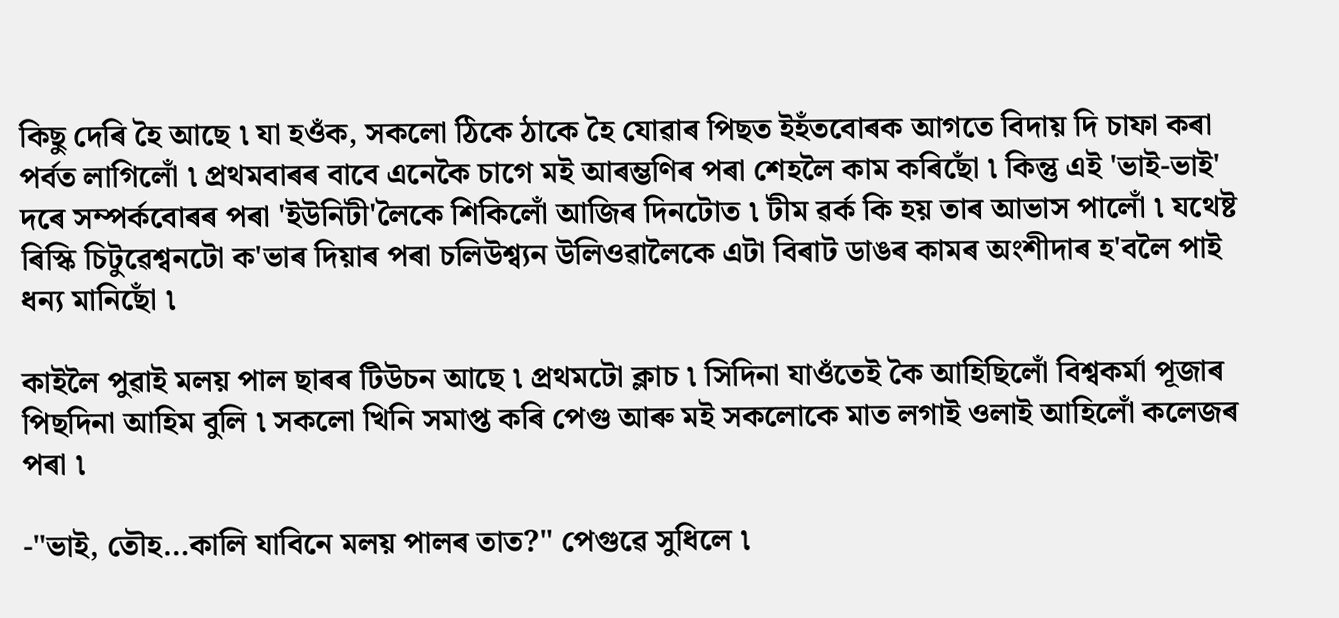কিছু দেৰি হৈ আছে ৷ যা হওঁক, সকলো ঠিকে ঠাকে হৈ যোৱাৰ পিছত ইহঁতবোৰক আগতে বিদায় দি চাফা কৰা পৰ্বত লাগিলোঁ ৷ প্ৰথমবাৰৰ বাবে এনেকৈ চাগে মই আৰম্ভণিৰ পৰা শেহলৈ কাম কৰিছোঁ ৷ কিন্তু এই 'ভাই-ভাই' দৰে সম্পৰ্কবোৰৰ পৰা 'ইউনিটী'লৈকে শিকিলোঁ আজিৰ দিনটোত ৷ টীম ৱৰ্ক কি হয় তাৰ আভাস পালোঁ ৷ যথেষ্ট ৰিস্কি চিটুৱেশ্বনটো ক'ভাৰ দিয়াৰ পৰা চলিউশ্ব্যন উলিওৱালৈকে এটা বিৰাট ডাঙৰ কামৰ অংশীদাৰ হ'বলৈ পাই ধন্য মানিছোঁ ৷

কাইলৈ পুৱাই মলয় পাল ছাৰৰ টিউচন আছে ৷ প্ৰথমটো ক্লাচ ৷ সিদিনা যাওঁতেই কৈ আহিছিলোঁ বিশ্বকৰ্মা পূজাৰ পিছদিনা আহিম বুলি ৷ সকলো খিনি সমাপ্ত কৰি পেগু আৰু মই সকলোকে মাত লগাই ওলাই আহিলোঁ কলেজৰ পৰা ৷

-"ভাই, তৌহ…কালি যাবিনে মলয় পালৰ তাত?" পেগুৱে সুধিলে ৷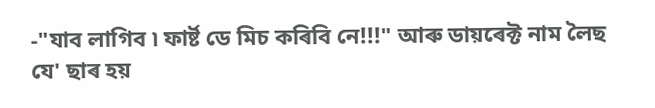-"যাব লাগিব ৷ ফাৰ্ষ্ট ডে মিচ কৰিবি নে!!!" আৰু ডায়ৰেক্ট নাম লৈছ যে' ছাৰ হয়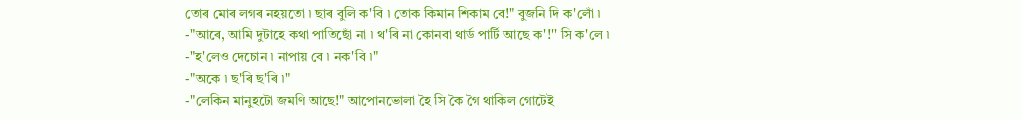তোৰ মোৰ লগৰ নহয়তো ৷ ছাৰ বুলি ক'বি ৷ তোক কিমান শিকাম বে!" বুজনি দি ক'লোঁ ৷
-"আৰে, আমি দুটাহে কথা পাতিছোঁ না ৷ থ'ৰি না কোনবা থাৰ্ড পাৰ্টি আছে ক'!'' সি ক'লে ৷
-"হ'লেও দেচোন ৷ নাপায় বে ৷ নক'বি ৷"
-"অকে ৷ ছ'ৰি ছ'ৰি ৷"
-"লেকিন মানুহটো জমণি আছে!" আপোনভোলা হৈ সি কৈ গৈ থাকিল গোটেই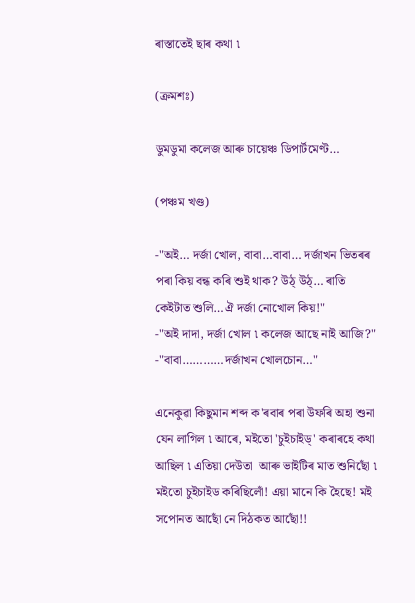ৰাস্তাতেই ছাৰ কথা ৷

(ক্ৰমশঃ)

ডুমডুমা কলেজ আৰু চায়েঞ্চ ডিপাৰ্টমেণ্ট…

(পঞ্চম খণ্ড)

-"অই… দৰ্জা খোল, বাবা…বাবা… দৰ্জাখন ভিতৰৰ পৰা কিয় বন্ধ কৰি শুই থাক? উঠ্ উঠ্… ৰাতি কেইটাত শুলি…ঐ দৰ্জা নোখোল কিয়!"
-"অই দাদা, দৰ্জা খোল ৷ কলেজ আছে নাই আজি?"
-"বাবা…………দৰ্জাখন খোলচোন…"

এনেকুৱা কিছুমান শব্দ ক'ৰবাৰ পৰা উফৰি অহা শুনা যেন লাগিল ৷ আৰে, মইতো 'চুইচাইড্' কৰাৰহে কথা আছিল ৷ এতিয়া দেউতা  আৰু ভাইটিৰ মাত শুনিছোঁ ৷ মইতো চুইচাইড কৰিছিলোঁ! এয়া মানে কি হৈছে! মই সপোনত আছোঁ নে দিঠকত আছোঁ!!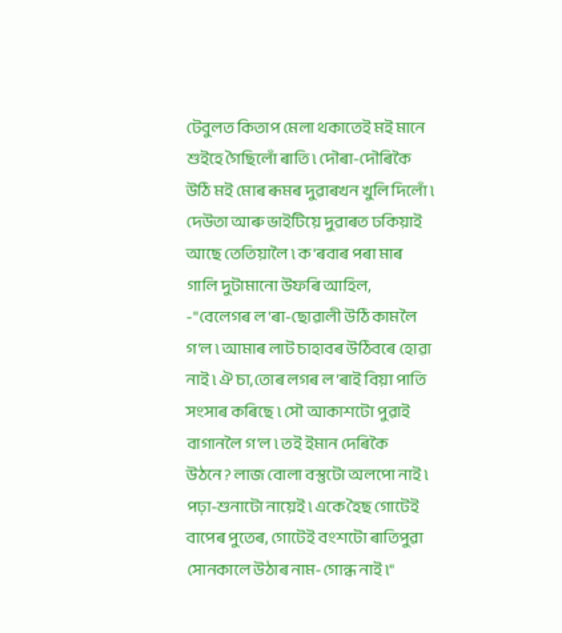টেবুলত কিতাপ মেলা থকাতেই মই মানে শুইহে গৈছিলোঁ ৰাতি ৷ দৌৰা-দৌৰিকৈ উঠি মই মোৰ ৰূমৰ দুৱাৰখন খুলি দিলোঁ ৷ দেউতা আৰু ভাইটিয়ে দুৱাৰত ঢকিয়াই আছে তেতিয়ালৈ ৷ ক'ৰবাৰ পৰা মাৰ গালি দুটামানো উফৰি আহিল,
-"বেলেগৰ ল'ৰা-ছোৱালী উঠি কামলৈ গ'ল ৷ আমাৰ লাট চাহাবৰ উঠিবৰে হোৱা নাই ৷ ঐ চা,তোৰ লগৰ ল'ৰাই বিয়া পাতি সংসাৰ কৰিছে ৷ সৌ আকাশটো পুৱাই বাগানলৈ গ'ল ৷ তই ইমান দেৰিকৈ উঠনে? লাজ বোলা বস্তুটো অলপো নাই ৷ পঢ়া-শুনাটো নায়েই ৷ একে হৈছ গোটেই বাপেৰ পুতেৰ, গোটেই বংশটো ৰাতিপুৱা সোনকালে উঠাৰ নাম-গোন্ধ নাই ৷"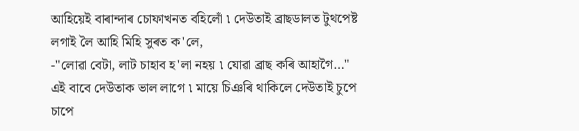আহিয়েই বাৰান্দাৰ চোফাখনত বহিলোঁ ৷ দেউতাই ব্ৰাছডালত টুথপেষ্ট লগাই লৈ আহি মিহি সুৰত ক'লে,
-"লোৱা বেটা, লাট চাহাব হ'লা নহয় ৷ যোৱা ব্ৰাছ কৰি আহাগৈ…"
এই বাবে দেউতাক ভাল লাগে ৷ মায়ে চিঞৰি থাকিলে দেউতাই চুপে চাপে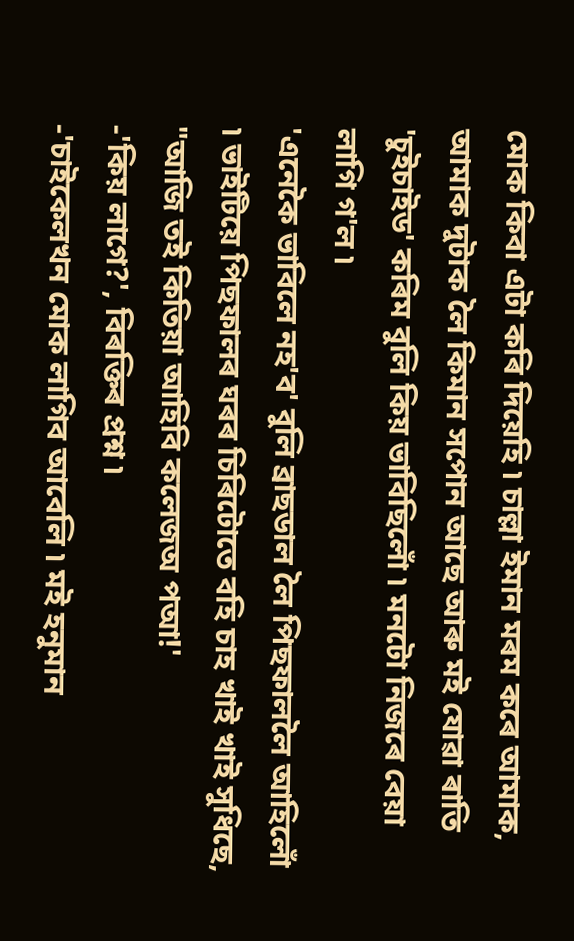মোক কিবা এটা কৰি দিয়েহি ৷ চাল্লা ইমান মৰম কৰে আমাক, আমাক দুটাক লৈ কিমান সপোন আছে আৰু মই যোৱা ৰাতি 'চুইচাইড' কৰিম বুলি কিয় ভাবিছিলোঁ ৷ মনটো নিজৰে বেয়া লাগি গ'ল ৷
'এনেকৈ ভাবিলে নহ'ব' বুলি ব্ৰাছডাল লৈ পিছফাললৈ আহিলোঁ ৷ ভাইটিয়ে পিছফালৰ ঘৰৰ চিৰিটোতে বহি চাহ খাই খাই সুধিছে, "আজি তই কিতিয়া আহিবি কলেজঅ পআ!'
-'কিয় লাগে?', বিৰক্তিৰ প্ৰশ্ন ৷
-'চাইকেলখন মোক লাগিব আবেলি ৷ মই হনুমান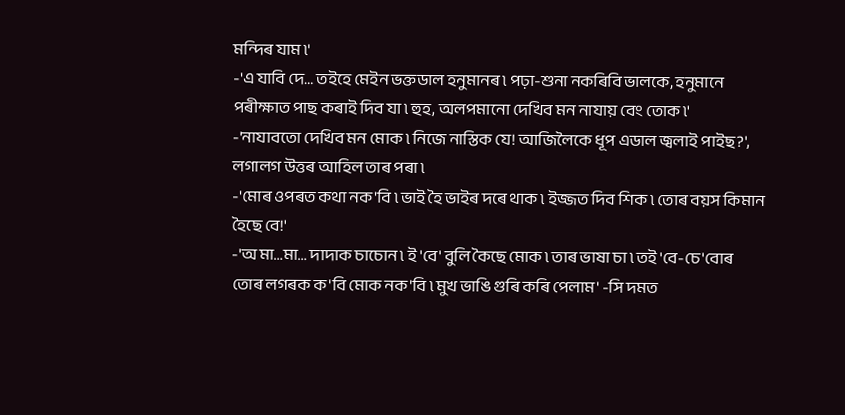মন্দিৰ যাম ৷'
-'এ যাবি দে… তইহে মেইন ভক্তডাল হনুমানৰ ৷ পঢ়া-শুনা নকৰিবি ভালকে, হনুমানে পৰীক্ষাত পাছ কৰাই দিব যা ৷ হুহ, অলপমানো দেখিব মন নাযায় বেং তোক ৷'
-'নাযাবতো দেখিব মন মোক ৷ নিজে নাস্তিক যে! আজিলৈকে ধূপ এডাল জ্বলাই পাইছ?', লগালগ উত্তৰ আহিল তাৰ পৰা ৷
-'মোৰ ওপৰত কথা নক'বি ৷ ভাই হৈ ভাইৰ দৰে থাক ৷ ইজ্জত দিব শিক ৷ তোৰ বয়স কিমান হৈছে বে!'
-'অ মা…মা… দাদাক চাচোন ৷ ই 'বে' বুলি কৈছে মোক ৷ তাৰ ভাষা চা ৷ তই 'বে-চে'বোৰ তোৰ লগৰক ক'বি মোক নক'বি ৷ মুখ ভাঙি গুৰি কৰি পেলাম' -সি দমত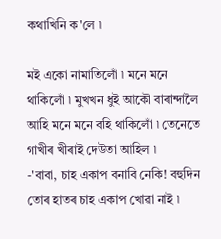কথাখিনি ক'লে ৷

মই একো নামাতিলোঁ ৷ মনে মনে থাকিলোঁ ৷ মুখখন ধুই আকৌ বাৰান্দালৈ আহি মনে মনে বহি থাকিলোঁ ৷ তেনেতে গাখীৰ খীৰাই দেউতা আহিল ৷
-'বাবা, চাহ একাপ বনাবি নেকি! বহুদিন তোৰ হাতৰ চাহ একাপ খোৱা নাই ৷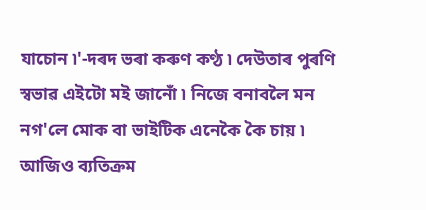যাচোন ৷'-দৰদ ভৰা কৰুণ কণ্ঠ ৷ দেউতাৰ পুৰণি স্বভাৱ এইটো মই জানোঁ ৷ নিজে বনাবলৈ মন নগ'লে মোক বা ভাইটিক এনেকৈ কৈ চায় ৷ আজিও ব্যতিক্ৰম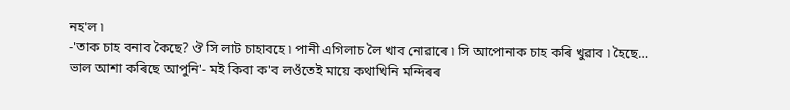নহ'ল ৷
-'তাক চাহ বনাব কৈছে? ঔ সি লাট চাহাবহে ৷ পানী এগিলাচ লৈ খাব নোৱাৰে ৷ সি আপোনাক চাহ কৰি খুৱাব ৷ হৈছে… ভাল আশা কৰিছে আপুনি'- মই কিবা ক'ব লওঁতেই মায়ে কথাখিনি মন্দিৰৰ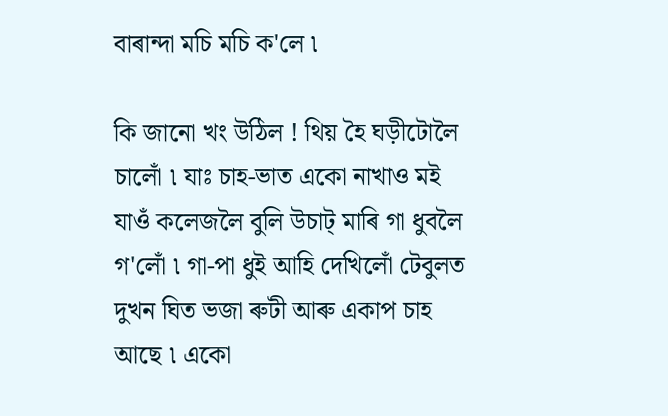বাৰান্দা মচি মচি ক'লে ৷

কি জানো খং উঠিল ! থিয় হৈ ঘড়ীটোলৈ চালোঁ ৷ যাঃ চাহ-ভাত একো নাখাও মই যাওঁ কলেজলৈ বুলি উচাট্ মাৰি গা ধুবলৈ গ'লোঁ ৷ গা-পা ধুই আহি দেখিলোঁ টেবুলত দুখন ঘিত ভজা ৰুটী আৰু একাপ চাহ আছে ৷ একো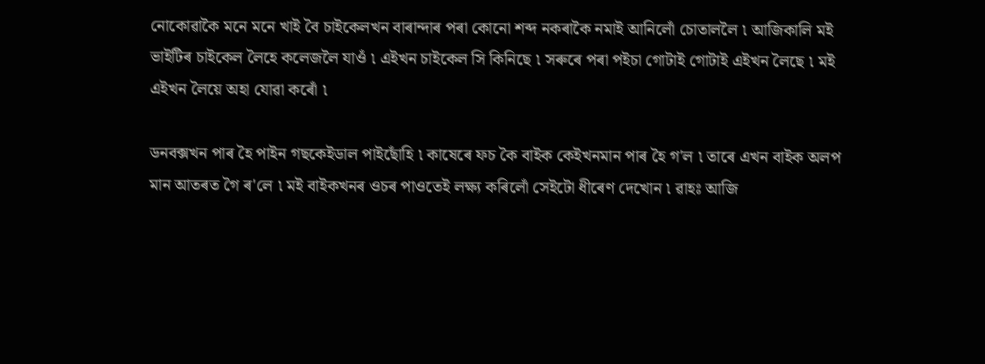নোকোৱাকৈ মনে মনে খাই বৈ চাইকেলখন বাৰান্দাৰ পৰা কোনো শব্দ নকৰাকৈ নমাই আনিলোঁ চোতাললৈ ৷ আজিকালি মই ভাইটিৰ চাইকেল লৈহে কলেজলৈ যাওঁ ৷ এইখন চাইকেল সি কিনিছে ৷ সৰুৰে পৰা পইচা গোটাই গোটাই এইখন লৈছে ৷ মই এইখন লৈয়ে অহা যোৱা কৰোঁ ৷

ডনবক্সখন পাৰ হৈ পাইন গছকেইডাল পাইছোঁহি ৷ কাষেৰে ফচ কৈ বাইক কেইখনমান পাৰ হৈ গ'ল ৷ তাৰে এখন বাইক অলপ মান আতৰত গৈ ৰ'লে ৷ মই বাইকখনৰ ওচৰ পাওতেই লক্ষ্য কৰিলোঁ সেইটো ধীৰেণ দেখোন ৷ ৱাহঃ আজি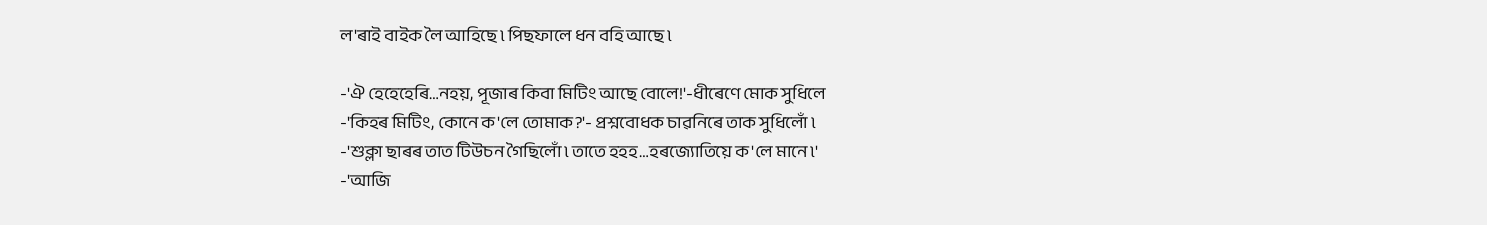ল'ৰাই বাইক লৈ আহিছে ৷ পিছফালে ধন বহি আছে ৷

-'ঐ হেহেহেৰি…নহয়, পূজাৰ কিবা মিটিং আছে বোলে!'-ধীৰেণে মোক সুধিলে
-'কিহৰ মিটিং, কোনে ক'লে তোমাক?'- প্ৰশ্নবোধক চাৱনিৰে তাক সুধিলোঁ ৷
-'শুক্লা ছাৰৰ তাত টিউচন গৈছিলোঁ ৷ তাতে হহহ…হৰজ্যোতিয়ে ক'লে মানে ৷'
-'আজি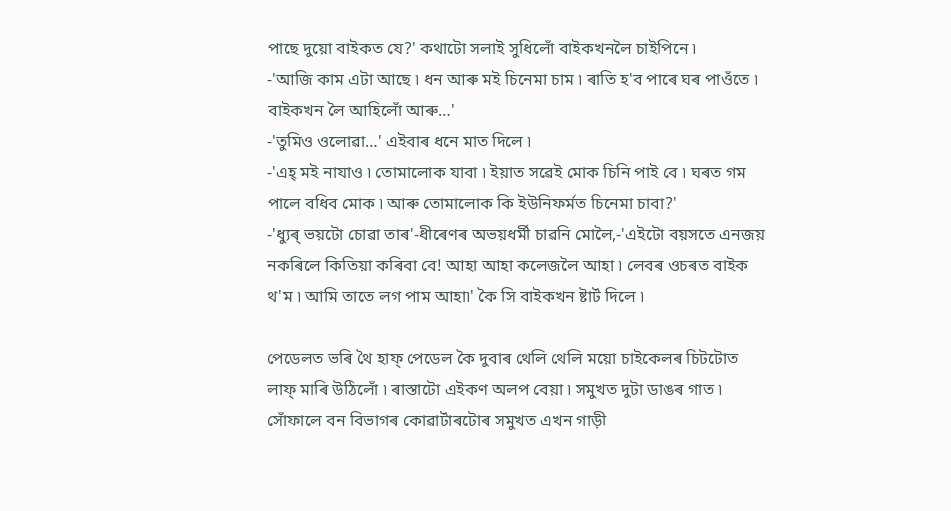পাছে দুয়ো বাইকত যে?' কথাটো সলাই সুধিলোঁ বাইকখনলৈ চাইপিনে ৷
-'আজি কাম এটা আছে ৷ ধন আৰু মই চিনেমা চাম ৷ ৰাতি হ'ব পাৰে ঘৰ পাওঁতে ৷ বাইকখন লৈ আহিলোঁ আৰু…'
-'তুমিও ওলোৱা…' এইবাৰ ধনে মাত দিলে ৷
-'এহ্ মই নাযাও ৷ তোমালোক যাবা ৷ ইয়াত সৱেই মোক চিনি পাই বে ৷ ঘৰত গম পালে বধিব মোক ৷ আৰু তোমালোক কি ইউনিফৰ্মত চিনেমা চাবা?'
-'ধ্যুৰ্ ভয়টো চোৱা তাৰ'-ধীৰেণৰ অভয়ধৰ্মী চাৱনি মোলৈ,-'এইটো বয়সতে এনজয় নকৰিলে কিতিয়া কৰিবা বে! আহা আহা কলেজলৈ আহা ৷ লেবৰ ওচৰত বাইক থ'ম ৷ আমি তাতে লগ পাম আহা৷' কৈ সি বাইকখন ষ্টাৰ্ট দিলে ৷

পেডেলত ভৰি থৈ হাফ্ পেডেল কৈ দুবাৰ থেলি থেলি ময়ো চাইকেলৰ চিটটোত লাফ্ মাৰি উঠিলোঁ ৷ ৰাস্তাটো এইকণ অলপ বেয়া ৷ সমুখত দুটা ডাঙৰ গাত ৷ সোঁফালে বন বিভাগৰ কোৱাৰ্টাৰটোৰ সমুখত এখন গাড়ী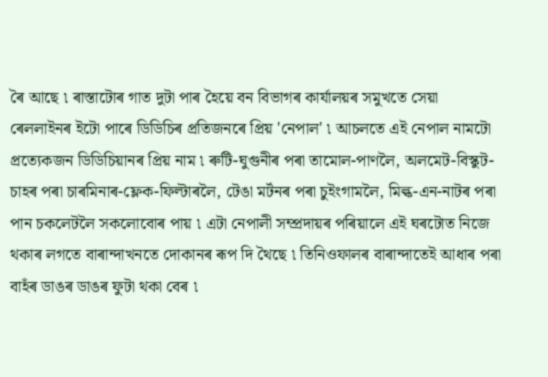ৰৈ আছে ৷ ৰাস্তাটোৰ গাত দুটা পাৰ হৈয়ে বন বিভাগৰ কাৰ্যালয়ৰ সমুখতে সেয়া ৰেললাইনৰ ইটো পাৰে ডিডিচিৰ প্ৰতিজনৰে প্ৰিয় 'নেপাল' ৷ আচলতে এই নেপাল নামটো প্ৰত্যেকজন ডিডিচিয়ানৰ প্ৰিয় নাম ৷ ৰুটি-ঘুগুনীৰ পৰা তামোল-পাণলৈ, অলমেট-বিস্কুট-চাহৰ পৰা চাৰমিনাৰ-ফ্লেক-ফিল্টাৰলৈ, টেঙা মৰ্টনৰ পৰা চুইংগামলৈ, মিল্ক-এন-নাটৰ পৰা পান চকলেটলৈ সকলোবোৰ পায় ৷ এটা নেপালী সম্প্ৰদায়ৰ পৰিয়ালে এই ঘৰটোত নিজে থকাৰ লগতে বাৰান্দাখনতে দোকানৰ ৰূপ দি থৈছে ৷ তিনিওফালৰ বাৰান্দাতেই আধাৰ পৰা বাহঁৰ ডাঙৰ ডাঙৰ ফুটা থকা বেৰ ৷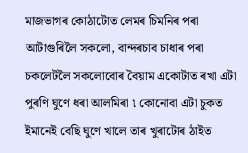মাজভাগৰ কোঠাটোত লেমৰ চিমনিৰ পৰা আটাগুৰিলৈ সকলো, বান্দৰচাব চাধাৰ পৰা চকলেটলৈ সকলোবোৰ বৈয়াম একোটাত ৰখা এটা পুৰণি ঘুণে ধৰা আলমিৰা ৷ কোনোবা এটা চুকত ইমানেই বেছি ঘুণে খালে তাৰ খুৰাটোৰ ঠাইত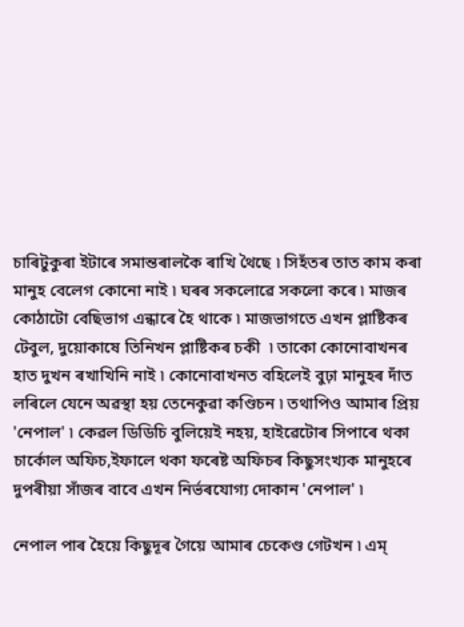চাৰিটুকুৰা ইটাৰে সমান্তৰালকৈ ৰাখি থৈছে ৷ সিহঁতৰ তাত কাম কৰা মানুহ বেলেগ কোনো নাই ৷ ঘৰৰ সকলোৱে সকলো কৰে ৷ মাজৰ কোঠাটো বেছিভাগ এন্ধাৰে হৈ থাকে ৷ মাজভাগতে এখন প্লাষ্টিকৰ টেবুল, দুয়োকাষে তিনিখন প্লাষ্টিকৰ চকী  ৷ তাকো কোনোবাখনৰ হাত দুখন ৰখাখিনি নাই ৷ কোনোবাখনত বহিলেই বুঢ়া মানুহৰ দাঁত লৰিলে যেনে অৱস্থা হয় তেনেকুৱা কণ্ডিচন ৷ তথাপিও আমাৰ প্ৰিয় 'নেপাল' ৷ কেৱল ডিডিচি বুলিয়েই নহয়, হাইৱেটোৰ সিপাৰে থকা চাৰ্কোল অফিচ,ইফালে থকা ফৰেষ্ট অফিচৰ কিছুসংখ্যক মানুহৰে দুপৰীয়া সাঁজৰ বাবে এখন নিৰ্ভৰযোগ্য দোকান 'নেপাল' ৷

নেপাল পাৰ হৈয়ে কিছুদূৰ গৈয়ে আমাৰ চেকেণ্ড গেটখন ৷ এম্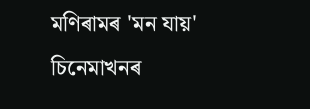মণিৰামৰ 'মন যায়' চিনেমাখনৰ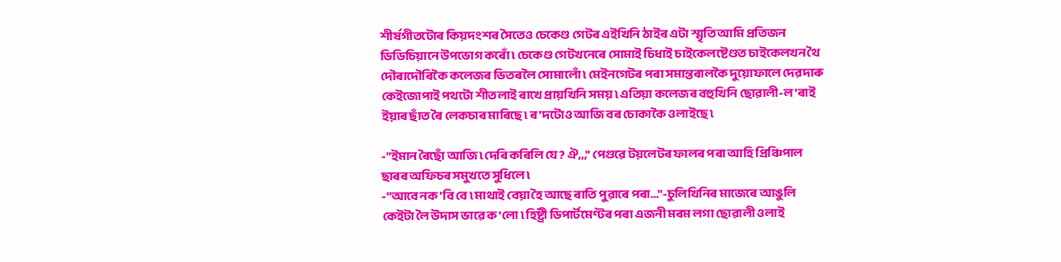শীৰ্ষগীতটোৰ কিয়দংশৰ সৈতেও চেকেণ্ড গেটৰ এইখিনি ঠাইৰ এটা স্মৃতি আমি প্ৰতিজন ডিডিচিয়ানে উপভোগ কৰোঁ ৷ চেকেণ্ড গেটখনেৰে সোমাই চিধাই চাইকেলষ্টেণ্ডত চাইকেলখন থৈ দৌৰাদৌৰিকৈ কলেজৰ ভিতৰলৈ সোমালোঁ ৷ মেইনগেটৰ পৰা সমান্তৰালকৈ দুয়োফালে দেৱদাৰু কেইজোপাই পথটো শীতলাই ৰাখে প্ৰায়খিনি সময় ৷ এতিয়া কলেজৰ বহুখিনি ছোৱালী-ল'ৰাই ইয়াৰ ছাঁত ৰৈ লেকচাৰ মাৰিছে ৷ ৰ'দটোও আজি বৰ চোকাকৈ ওলাইছে ৷

-"ইমান ৰৈছোঁ আজি ৷ দেৰি কৰিলি যে? ঐ,,," পেগুৱে টয়লেটৰ ফালৰ পৰা আহি প্ৰিঞ্চিপাল ছাৰৰ অফিচৰ সমুখতে সুধিলে ৷
-"আবে নক'বি বে ৷ মাথাই বেয়া হৈ আছে ৰাতি পুৱাৰে পৰা…"-চুলিখিনিৰ মাজেৰে আঙুলি কেইটা লৈ উদাস ভাৱে ক'লো ৷ হিষ্ট্ৰী ডিপাৰ্টমেণ্টৰ পৰা এজনী মৰম লগা ছোৱালী ওলাই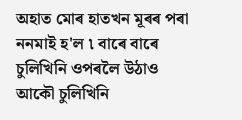অহাত মোৰ হাতখন মূৰৰ পৰা ননমাই হ'ল ৷ বাৰে বাৰে চুলিখিনি ওপৰলৈ উঠাও আকৌ চুলিখিনি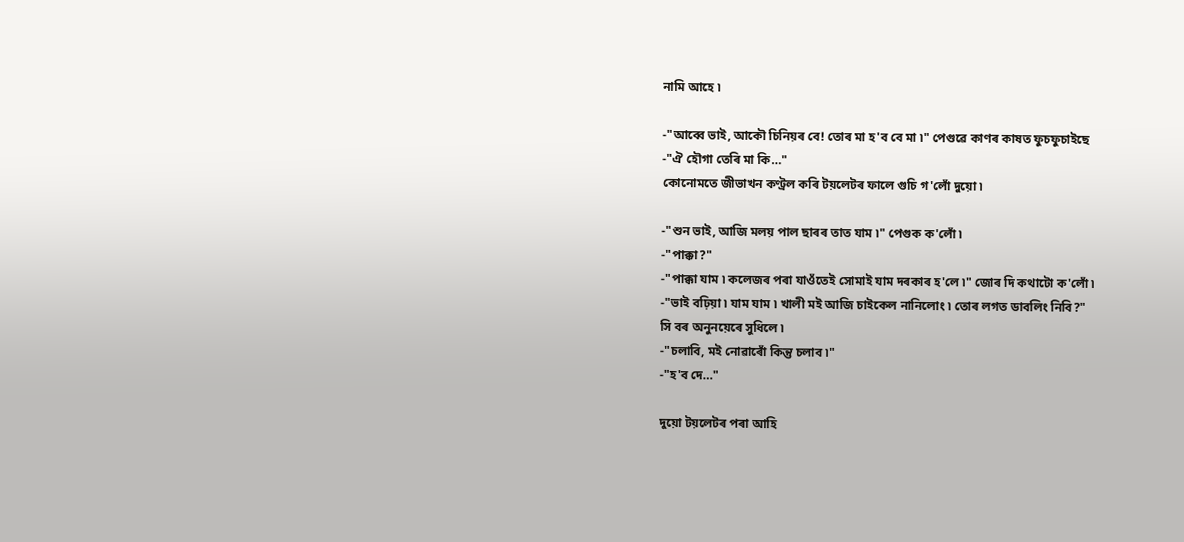নামি আহে ৷

-"আব্বে ভাই, আকৌ চিনিয়ৰ বে! তোৰ মা হ'ব বে মা ৷" পেগুৱে কাণৰ কাষত ফুচফুচাইছে
-"ঐ হৌগা তেৰি মা কি…"
কোনোমতে জীভাখন কণ্ট্ৰল কৰি টয়লেটৰ ফালে গুচি গ'লোঁ দুয়ো ৷

-"শুন ভাই, আজি মলয় পাল ছাৰৰ তাত যাম ৷" পেগুক ক'লোঁ ৷
-"পাক্কা?"
-"পাক্কা যাম ৷ কলেজৰ পৰা যাওঁতেই সোমাই যাম দৰকাৰ হ'লে ৷" জোৰ দি কথাটো ক'লোঁ ৷
-"ভাই বঢ়িয়া ৷ যাম যাম ৷ খালী মই আজি চাইকেল নানিলোং ৷ তোৰ লগত ডাবলিং নিবি?"
সি বৰ অনুনয়েৰে সুধিলে ৷
-"চলাবি, মই নোৱাৰোঁ কিন্তু চলাব ৷"
-"হ'ব দে…"

দুয়ো টয়লেটৰ পৰা আহি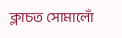ক্লাচত সোমালোঁ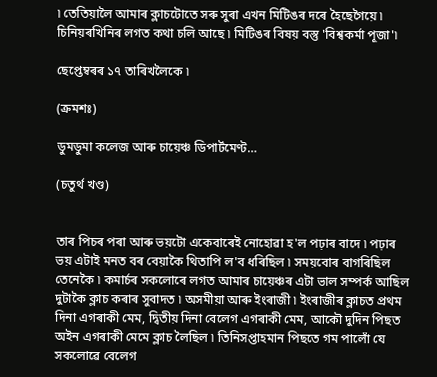৷ তেতিয়ালৈ আমাৰ ক্লাচটোতে সৰু সুৰা এখন মিটিঙৰ দৰে হৈছেগৈয়ে ৷ চিনিয়ৰখিনিৰ লগত কথা চলি আছে ৷ মিটিঙৰ বিষয় বস্তু 'বিশ্বকৰ্মা পূজা'৷

ছেপ্তেম্বৰৰ ১৭ তাৰিখলৈকে ৷

(ক্ৰমশঃ)

ডুমডুমা কলেজ আৰু চায়েঞ্চ ডিপাৰ্টমেণ্ট…

(চতুৰ্থ খণ্ড)


তাৰ পিচৰ পৰা আৰু ভয়টো একেবাৰেই নোহোৱা হ'ল পঢ়াৰ বাদে ৷ পঢ়াৰ ভয় এটাই মনত বৰ বেয়াকৈ থিতাপি ল'ব ধৰিছিল ৷ সময়বোৰ বাগৰিছিল তেনেকৈ ৷ কমাৰ্চৰ সকলোৰে লগত আমাৰ চায়েঞ্চৰ এটা ভাল সম্পৰ্ক আছিল দুটাকৈ ক্লাচ কৰাৰ সুবাদত ৷ অসমীয়া আৰু ইংৰাজী ৷ ইংৰাজীৰ ক্লাচত প্ৰথম দিনা এগৰাকী মেম, দ্বিতীয় দিনা বেলেগ এগৰাকী মেম, আকৌ দুদিন পিছত অইন এগৰাকী মেমে ক্লাচ লৈছিল ৷ তিনিসপ্তাহমান পিছতে গম পালোঁ যে সকলোৱে বেলেগ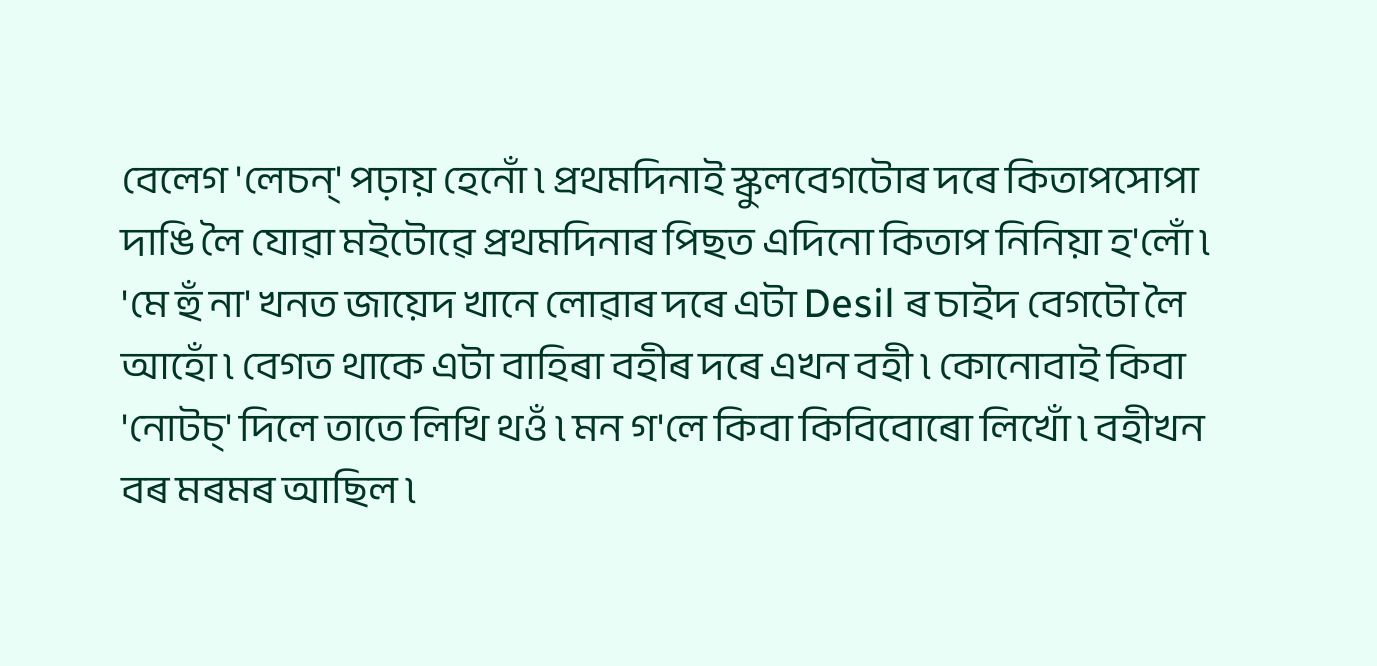বেলেগ 'লেচন্' পঢ়ায় হেনোঁ ৷ প্ৰথমদিনাই স্কুলবেগটোৰ দৰে কিতাপসোপা দাঙি লৈ যোৱা মইটোৱে প্ৰথমদিনাৰ পিছত এদিনো কিতাপ নিনিয়া হ'লোঁ ৷ 'মে হুঁ না' খনত জায়েদ খানে লোৱাৰ দৰে এটা Desil ৰ চাইদ বেগটো লৈ আহোঁ ৷ বেগত থাকে এটা বাহিৰা বহীৰ দৰে এখন বহী ৷ কোনোবাই কিবা 'নোটচ্' দিলে তাতে লিখি থওঁ ৷ মন গ'লে কিবা কিবিবোৰো লিখোঁ ৷ বহীখন বৰ মৰমৰ আছিল ৷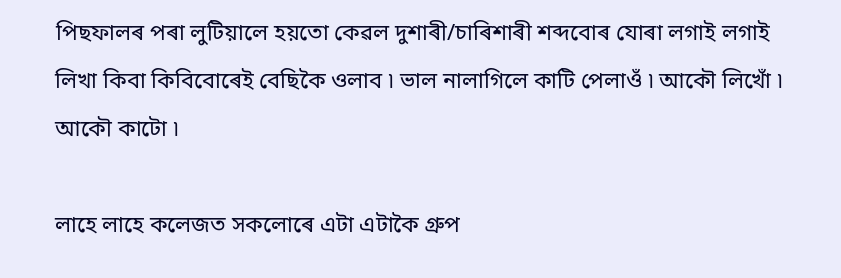পিছফালৰ পৰা লুটিয়ালে হয়তো কেৱল দুশাৰী/চাৰিশাৰী শব্দবোৰ যোৰা লগাই লগাই লিখা কিবা কিবিবোৰেই বেছিকৈ ওলাব ৷ ভাল নালাগিলে কাটি পেলাওঁ ৷ আকৌ লিখোঁ ৷ আকৌ কাটো ৷

লাহে লাহে কলেজত সকলোৰে এটা এটাকৈ গ্ৰুপ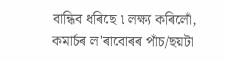বান্ধিব ধৰিছে ৷ লক্ষ্য কৰিলোঁ, কমাৰ্চৰ ল'ৰাবোৰৰ পাঁচ/ছয়টা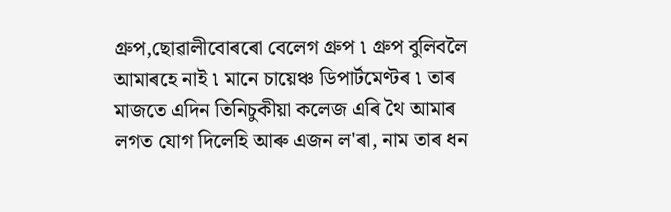গ্ৰুপ,ছোৱালীবোৰৰো বেলেগ গ্ৰুপ ৷ গ্ৰুপ বুলিবলৈ আমাৰহে নাই ৷ মানে চায়েঞ্চ ডিপাৰ্টমেণ্টৰ ৷ তাৰ মাজতে এদিন তিনিচুকীয়া কলেজ এৰি থৈ আমাৰ লগত যোগ দিলেহি আৰু এজন ল'ৰা, নাম তাৰ ধন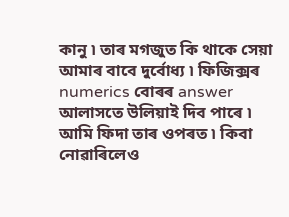কানু ৷ তাৰ মগজুত কি থাকে সেয়া আমাৰ বাবে দুৰ্বোধ্য ৷ ফিজিক্সৰ numerics বোৰৰ answer আলাসতে উলিয়াই দিব পাৰে ৷ আমি ফিদা তাৰ ওপৰত ৷ কিবা নোৱাৰিলেও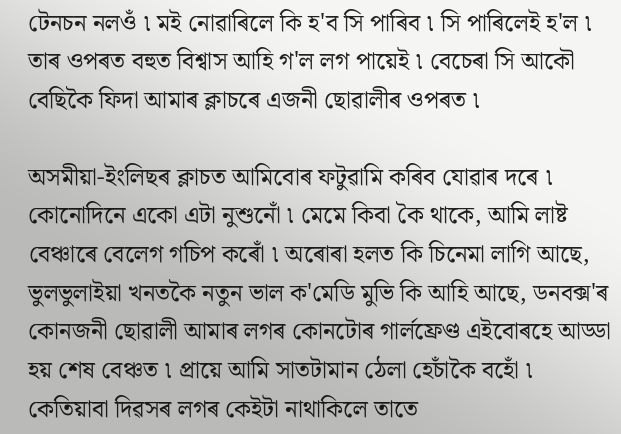টেনচন নলওঁ ৷ মই নোৱাৰিলে কি হ'ব সি পাৰিব ৷ সি পাৰিলেই হ'ল ৷ তাৰ ওপৰত বহুত বিশ্বাস আহি গ'ল লগ পায়েই ৷ বেচেৰা সি আকৌ বেছিকৈ ফিদা আমাৰ ক্লাচৰে এজনী ছোৱালীৰ ওপৰত ৷

অসমীয়া-ইংলিছৰ ক্লাচত আমিবোৰ ফটুৱামি কৰিব যোৱাৰ দৰে ৷ কোনোদিনে একো এটা নুশুনোঁ ৷ মেমে কিবা কৈ থাকে, আমি লাষ্ট বেঞ্চাৰে বেলেগ গচিপ কৰোঁ ৷ অৰোৰা হলত কি চিনেমা লাগি আছে, ভুলভুলাইয়া খনতকৈ নতুন ভাল ক'মেডি মুভি কি আহি আছে, ডনবক্স'ৰ কোনজনী ছোৱালী আমাৰ লগৰ কোনটোৰ গাৰ্লফ্ৰেণ্ড এইবোৰহে আড্ডা হয় শেষ বেঞ্চত ৷ প্ৰায়ে আমি সাতটামান ঠেলা হেচাঁকৈ বহোঁ ৷ কেতিয়াবা দিৱসৰ লগৰ কেইটা নাথাকিলে তাতে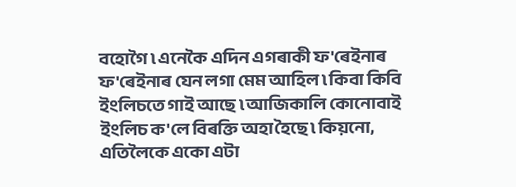বহোগৈ ৷ এনেকৈ এদিন এগৰাকী ফ'ৰেইনাৰ ফ'ৰেইনাৰ যেন লগা মেম আহিল ৷ কিবা কিবি ইংলিচতে গাই আছে ৷ আজিকালি কোনোবাই ইংলিচ ক'লে বিৰক্তি অহা হৈছে ৷ কিয়নো, এতিলৈকে একো এটা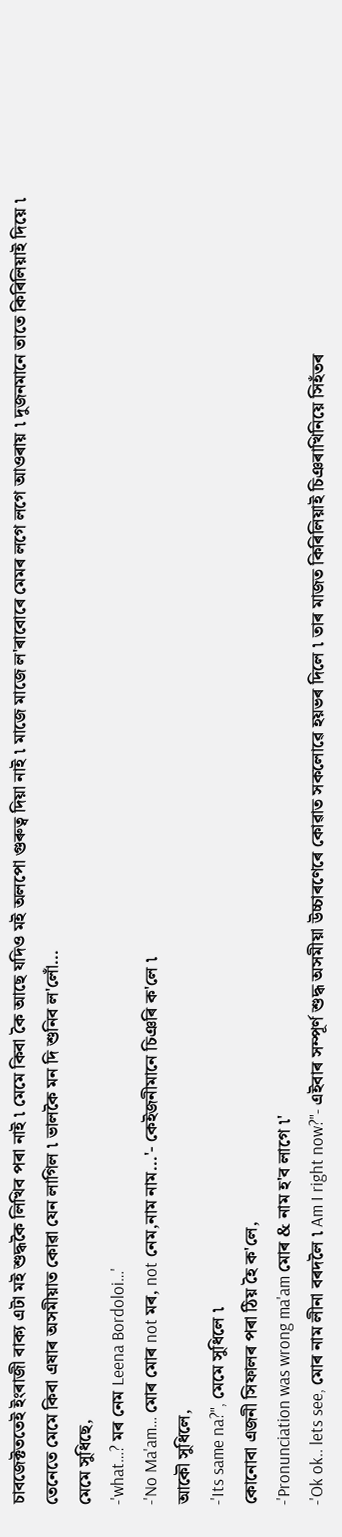চাবজেক্টততেই ইংৰাজী বাক্য এটা মই শুদ্ধকৈ লিখিব পৰা নাই ৷ মেমে কিবা কৈ আছে যদিও মই অলপো গুৰুত্ব দিয়া নাই ৷ মাজে মাজে ল'ৰাবোৰে মেমৰ লগে লগে আওৰায় ৷ দুজনমানে তাতে কিৰিলিয়াই দিয়ে ৷ তেনেতে মেমে কিবা এষাৰ অসমীয়াত কোৱা যেন লাগিল ৷ ভালকৈ মন দি শুনিব ল'লোঁ…
মেমে সুধিছে,
-'what…? মৰ নেম Leena Bordoloi…'
-'No Ma'am… মোৰ মোৰ not মৰ, not নেম,নাম নাম…'- কেইজনীমানে চিঞৰি ক'লে ৷
আকৌ সুধিলে,
-'Its same na?", মেমে সুধিলে ৷
কোনোবা এজনী সিফালৰ পৰা ঠিয় হৈ ক'লে,
-'Pronunciation was wrong ma'am মোৰ & নাম হ'ব লাগে ৷'
-'Ok ok.. lets see, মোৰ নাম লীনা বৰদলৈ ৷ Am I right now?"- এইবাৰ সম্পূৰ্ণ শুদ্ধ অসমীয়া উচ্চাৰণেৰে কোৱাত সকলোৱে হয়ভৰ দিলে ৷ তাৰ মাজত কিৰিলিয়াই চিঞৰাখিনিয়ে সিহঁতৰ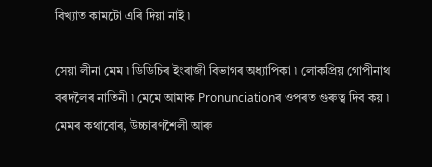বিখ্যাত কামটো এৰি দিয়া নাই ৷

সেয়া লীনা মেম ৷ ডিডিচিৰ ইংৰাজী বিভাগৰ অধ্যাপিকা ৷ লোকপ্ৰিয় গোপীনাথ বৰদলৈৰ নাতিনী ৷ মেমে আমাক Pronunciationৰ ওপৰত গুৰুত্ব দিব কয় ৷ মেমৰ কথাবোৰ, উচ্চাৰণশৈলী আৰু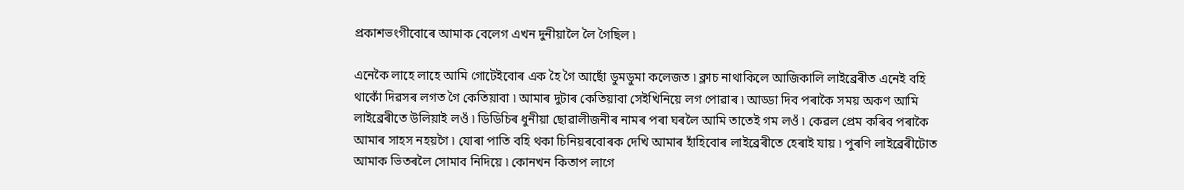প্ৰকাশভংগীবোৰে আমাক বেলেগ এখন দুনীয়ালৈ লৈ গৈছিল ৷

এনেকৈ লাহে লাহে আমি গোটেইবোৰ এক হৈ গৈ আছোঁ ডুমডুমা কলেজত ৷ ক্লাচ নাথাকিলে আজিকালি লাইব্ৰেৰীত এনেই বহি থাকোঁ দিৱসৰ লগত গৈ কেতিয়াবা ৷ আমাৰ দুটাৰ কেতিয়াবা সেইখিনিয়ে লগ পোৱাৰ ৷ আড্ডা দিব পৰাকৈ সময় অকণ আমি লাইব্ৰেৰীতে উলিয়াই লওঁ ৷ ডিডিচিৰ ধুনীয়া ছোৱালীজনীৰ নামৰ পৰা ঘৰলৈ আমি তাতেই গম লওঁ ৷ কেৱল প্ৰেম কৰিব পৰাকৈ আমাৰ সাহস নহয়গৈ ৷ যোৰা পাতি বহি থকা চিনিয়ৰবোৰক দেখি আমাৰ হাঁহিবোৰ লাইব্ৰেৰীতে হেৰাই যায় ৷ পুৰণি লাইব্ৰেৰীটোত আমাক ভিতৰলৈ সোমাব নিদিয়ে ৷ কোনখন কিতাপ লাগে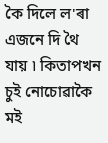কৈ দিলে ল'ৰা এজনে দি থৈ যায় ৷ কিতাপখন চুই নোচোৱাকৈ মই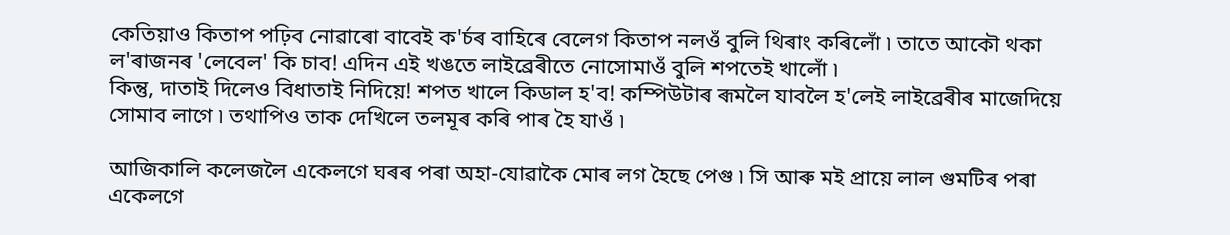কেতিয়াও কিতাপ পঢ়িব নোৱাৰো বাবেই ক'ৰ্চৰ বাহিৰে বেলেগ কিতাপ নলওঁ বুলি থিৰাং কৰিলোঁ ৷ তাতে আকৌ থকা ল'ৰাজনৰ 'লেবেল' কি চাব! এদিন এই খঙতে লাইব্ৰেৰীতে নোসোমাওঁ বুলি শপতেই খালোঁ ৷
কিন্তু, দাতাই দিলেও বিধাতাই নিদিয়ে! শপত খালে কিডাল হ'ব! কম্পিউটাৰ ৰূমলৈ যাবলৈ হ'লেই লাইব্ৰেৰীৰ মাজেদিয়ে সোমাব লাগে ৷ তথাপিও তাক দেখিলে তলমূৰ কৰি পাৰ হৈ যাওঁ ৷

আজিকালি কলেজলৈ একেলগে ঘৰৰ পৰা অহা-যোৱাকৈ মোৰ লগ হৈছে পেগু ৷ সি আৰু মই প্ৰায়ে লাল গুমটিৰ পৰা একেলগে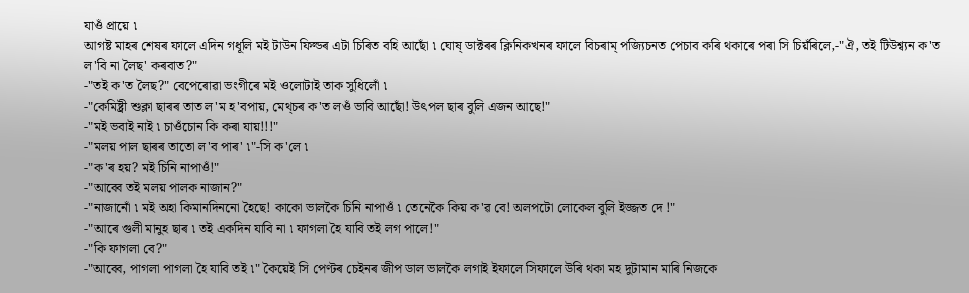যাওঁ প্ৰায়ে ৷
আগষ্ট মাহৰ শেষৰ ফালে এদিন গধূলি মই টাউন ফিল্ডৰ এটা চিৰিত বহি আছোঁ ৷ ঘোষ্ ডাক্টৰৰ ক্লিনিকখনৰ ফালে বিচৰাম্ পজ্যিচনত পেচাব কৰি থকাৰে পৰা সি চিয়ঁৰিলে,-"ঐ, তই টিউশ্ব্যন ক'ত ল'বি না লৈছ' কৰবাত?"
-"তই ক'ত লৈছ?" বেপেৰোৱা ভংগীৰে মই ওলোটাই তাক সুধিলোঁ ৷
-"কেমিষ্ট্ৰী শুক্লা ছাৰৰ তাত ল'ম হ'বপায়, মেথ্চৰ ক'ত লওঁ ভাবি আছোঁ! উৎপল ছাৰ বুলি এজন আছে!"
-"মই ভবাই নাই ৷ চাওঁচোন কি কৰা যায়!!!"
-"মলয় পাল ছাৰৰ তাতো ল'ব পাৰ' ৷"-সি ক'লে ৷
-"ক'ৰ হয়? মই চিনি নাপাওঁ!"
-"আব্বে তই মলয় পালক নাজান?"
-"নাজানোঁ ৷ মই অহা কিমানদিননো হৈছে! কাকো ভালকৈ চিনি নাপাওঁ ৷ তেনেকৈ কিয় ক'ৱ বে! অলপটো লোকেল বুলি ইজ্জত দে !"
-"আৰে গুলী মানুহ ছাৰ ৷ তই একদিন যাবি না ৷ ফাগলা হৈ যাবি তই লগ পালে!"
-"কি ফাগলা বে?"
-"আব্বে, পাগলা পাগলা হৈ যাবি তই ৷" কৈয়েই সি পেণ্টৰ চেইনৰ জীপ ডাল ভালকৈ লগাই ইফালে সিফালে উৰি থকা মহ দুটামান মাৰি নিজকে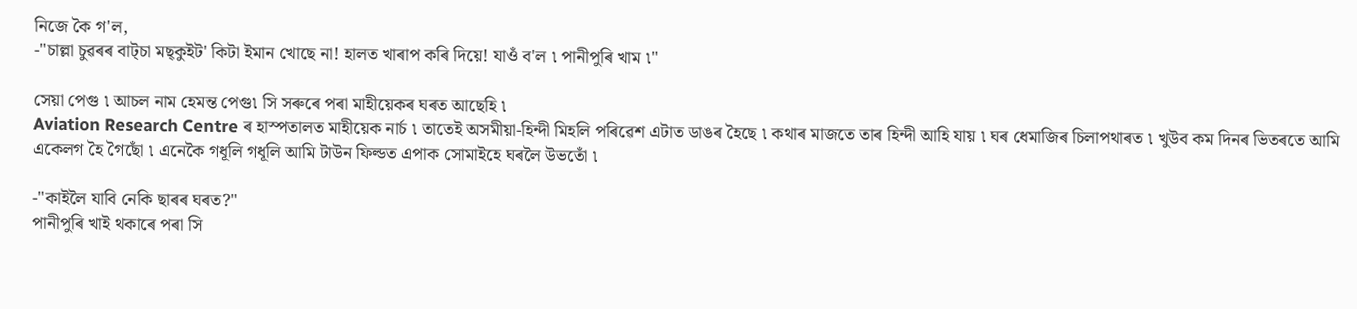নিজে কৈ গ'ল,
-"চাল্লা চুৱৰৰ বাট্চা মছ্কুইট' কিটা ইমান খোছে না! হালত খাৰাপ কৰি দিয়ে! যাওঁ ব'ল ৷ পানীপুৰি খাম ৷"

সেয়া পেগু ৷ আচল নাম হেমন্ত পেগু৷ সি সৰুৰে পৰা মাহীয়েকৰ ঘৰত আছেহি ৷
Aviation Research Centre ৰ হাস্পতালত মাহীয়েক নাৰ্চ ৷ তাতেই অসমীয়া-হিন্দী মিহলি পৰিৱেশ এটাত ডাঙৰ হৈছে ৷ কথাৰ মাজতে তাৰ হিন্দী আহি যায় ৷ ঘৰ ধেমাজিৰ চিলাপথাৰত ৷ খুউব কম দিনৰ ভিতৰতে আমি একেলগ হৈ গৈছোঁ ৷ এনেকৈ গধূলি গধূলি আমি টাউন ফিল্ডত এপাক সোমাইহে ঘৰলৈ উভতোঁ ৷

-"কাইলৈ যাবি নেকি ছাৰৰ ঘৰত?"
পানীপুৰি খাই থকাৰে পৰা সি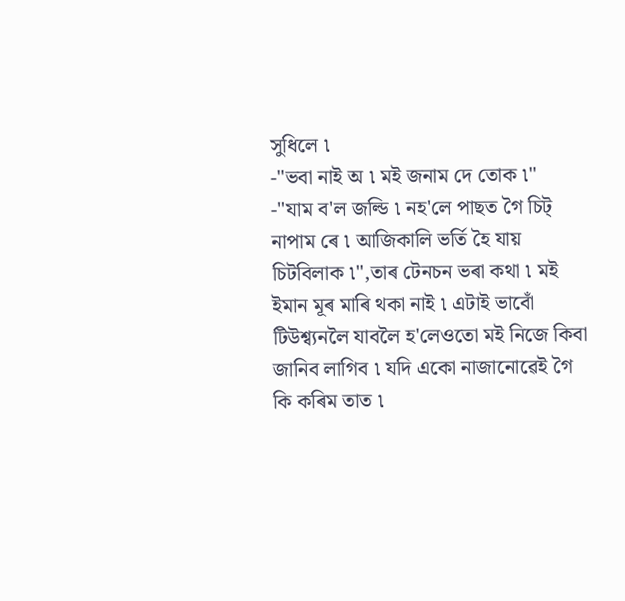সুধিলে ৷
-"ভবা নাই অ ৷ মই জনাম দে তোক ৷"
-"যাম ব'ল জল্ডি ৷ নহ'লে পাছত গৈ চিট্ নাপাম ৰে ৷ আজিকালি ভৰ্তি হৈ যায় চিটবিলাক ৷",তাৰ টেনচন ভৰা কথা ৷ মই ইমান মূৰ মাৰি থকা নাই ৷ এটাই ভাবোঁ টিউশ্ব্যনলৈ যাবলৈ হ'লেওতো মই নিজে কিবা জানিব লাগিব ৷ যদি একো নাজানোৱেই গৈ কি কৰিম তাত ৷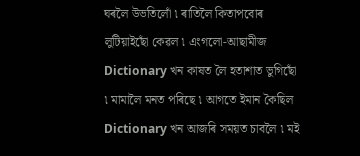ঘৰলৈ উভতিলোঁ ৷ ৰাতিলৈ কিতাপবোৰ লুটিয়াইছোঁ কেৱল ৷ এংগলো-আছামীজ Dictionary খন কাষত লৈ হতাশাত ভুগিছোঁ ৷ মামালৈ মনত পৰিছে ৷ আগতে ইমান কৈছিল Dictionary খন আজৰি সময়ত চাবলৈ ৷ মই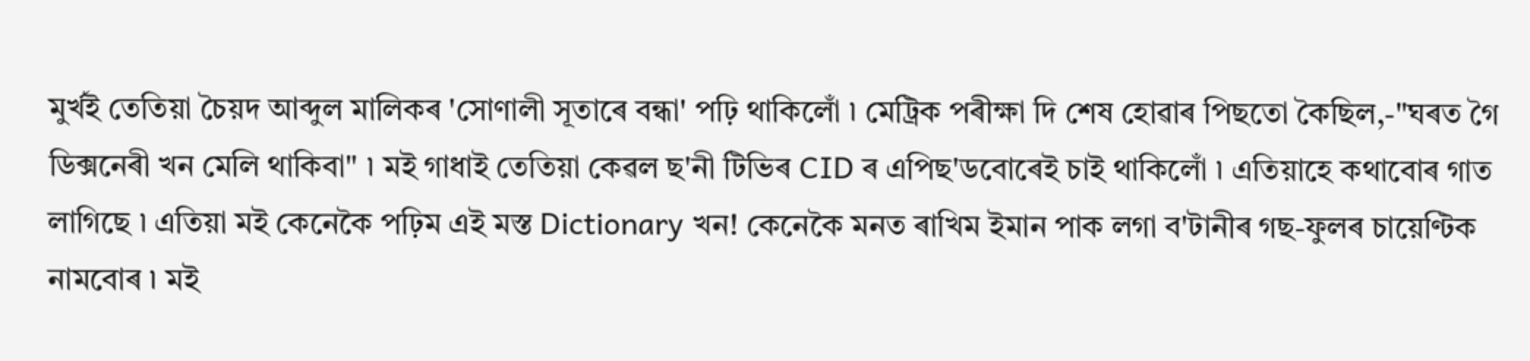মুৰ্খই তেতিয়া চৈয়দ আব্দুল মালিকৰ 'সোণালী সূতাৰে বন্ধা' পঢ়ি থাকিলোঁ ৷ মেট্ৰিক পৰীক্ষা দি শেষ হোৱাৰ পিছতো কৈছিল,-"ঘৰত গৈ ডিক্সনেৰী খন মেলি থাকিবা" ৷ মই গাধাই তেতিয়া কেৱল ছ'নী টিভিৰ CID ৰ এপিছ'ডবোৰেই চাই থাকিলোঁ ৷ এতিয়াহে কথাবোৰ গাত লাগিছে ৷ এতিয়া মই কেনেকৈ পঢ়িম এই মস্ত Dictionary খন! কেনেকৈ মনত ৰাখিম ইমান পাক লগা ব'টানীৰ গছ-ফুলৰ চায়েণ্টিক নামবোৰ ৷ মই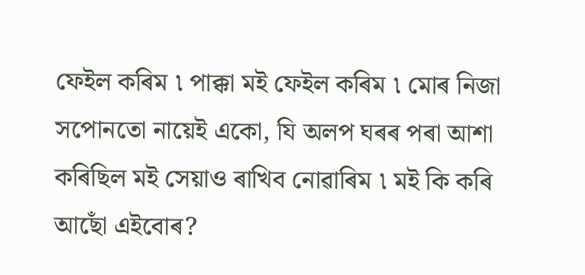ফেইল কৰিম ৷ পাক্কা মই ফেইল কৰিম ৷ মোৰ নিজা সপোনতো নায়েই একো, যি অলপ ঘৰৰ পৰা আশা কৰিছিল মই সেয়াও ৰাখিব নোৱাৰিম ৷ মই কি কৰি আছোঁ এইবোৰ?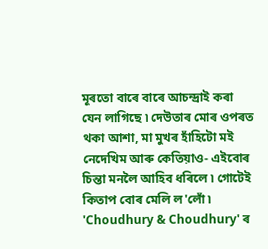মূৰতো বাৰে বাৰে আচন্দ্ৰাই কৰা যেন লাগিছে ৷ দেউতাৰ মোৰ ওপৰত থকা আশা, মা মুখৰ হাঁহিটো মই নেদেখিম আৰু কেতিয়াও- এইবোৰ চিন্তা মনলৈ আহিব ধৰিলে ৷ গোটেই কিতাপ বোৰ মেলি ল'লোঁ ৷ 'Choudhury & Choudhury' ৰ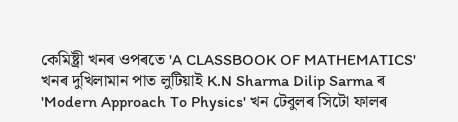কেমিষ্ট্ৰী খনৰ ওপৰতে 'A CLASSBOOK OF MATHEMATICS' খনৰ দুখিলামান পাত লুটিয়াই K.N Sharma Dilip Sarma ৰ 'Modern Approach To Physics' খন টেবুলৰ সিটো ফালৰ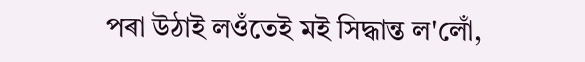পৰা উঠাই লওঁতেই মই সিদ্ধান্ত ল'লোঁ,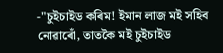-"চুইচাইড কৰিম! ইমান লাজ মই সহিব নোৱাৰোঁ, তাতকৈ মই চুইচাইড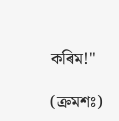কৰিম!"

(ক্ৰমশঃ)